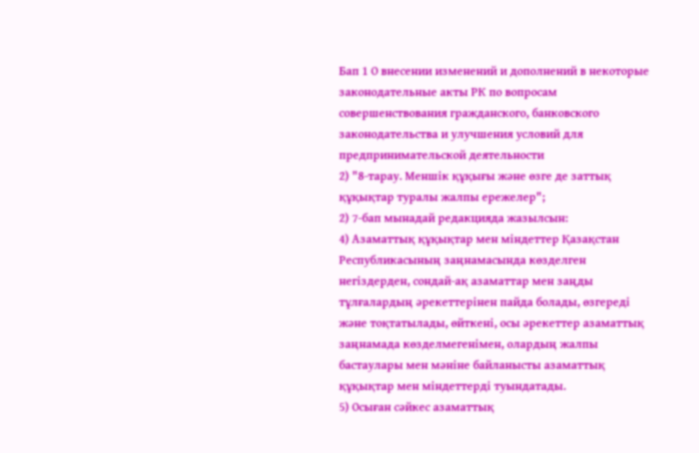Бап 1 О внесении изменений и дополнений в некоторые законодательные акты РК по вопросам совершенствования гражданского, банковского законодательства и улучшения условий для предпринимательской деятельности
2) "8-тарау. Меншік құқығы және өзге де заттық құқықтар туралы жалпы ережелер";
2) 7-бап мынадай редакцияда жазылсын:
4) Азаматтық құқықтар мен мiндеттер Қазақстан Республикасының заңнамасында көзделген негiздерден, сондай-ақ азаматтар мен заңды тұлғалардың әрекеттерiнен пайда болады, өзгереді және тоқтатылады, өйткенi, осы әрекеттер азаматтық заңнамада көзделмегенiмен, олардың жалпы бастаулары мен мәнiне байланысты азаматтық құқықтар мен мiндеттердi туындатады.
5) Осыған сәйкес азаматтық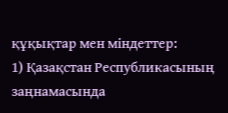құқықтар мен мiндеттер:
1) Қазақстан Республикасының заңнамасында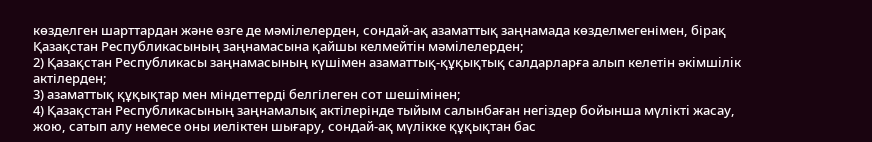көзделген шарттардан және өзге де мәмiлелерден, сондай-ақ азаматтық заңнамада көзделмегенімен, бірақ Қазақстан Республикасының заңнамасына қайшы келмейтiн мәмiлелерден;
2) Қазақстан Республикасы заңнамасының күшімен азаматтық-құқықтық салдарларға алып келетін әкiмшiлiк актілерден;
3) азаматтық құқықтар мен міндеттерді белгілеген сот шешiмiнен;
4) Қазақстан Республикасының заңнамалық актілерінде тыйым салынбаған негiздер бойынша мүлiктi жасау, жою, сатып алу немесе оны иеліктен шығару, сондай-ақ мүлікке құқықтан бас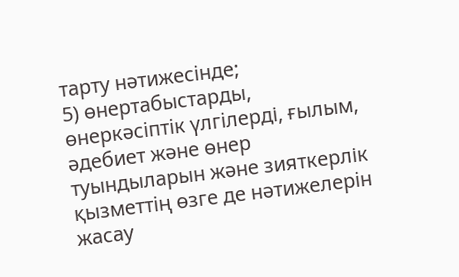тарту нәтижесiнде;
5) өнертабыстарды, өнеркәсiптiк үлгiлерді, ғылым, әдебиет және өнер туындыларын және зияткерлік қызметтiң өзге де нәтижелерiн жасау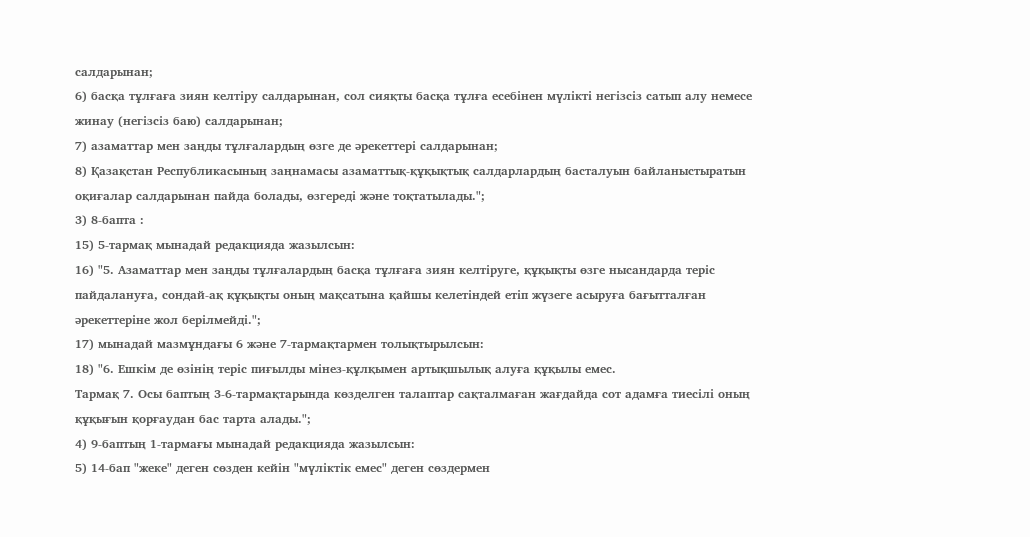салдарынан;
6) басқа тұлғаға зиян келтiру салдарынан, сол сияқты басқа тұлға есебiнен мүлiктi негiзсiз сатып алу немесе жинау (негiзсiз баю) салдарынан;
7) азаматтар мен заңды тұлғалардың өзге де әрекеттерi салдарынан;
8) Қазақстан Республикасының заңнамасы азаматтық-құқықтық салдарлардың басталуын байланыстыратын оқиғалар салдарынан пайда болады, өзгереді және тоқтатылады.";
3) 8-бапта :
15) 5-тармақ мынадай редакцияда жазылсын:
16) "5. Азаматтар мен заңды тұлғалардың басқа тұлғаға зиян келтiруге, құқықты өзге нысандарда теріс пайдалануға, сондай-ақ құқықты оның мақсатына қайшы келетiндей етiп жүзеге асыруға бағытталған әрекеттерiне жол берiлмейдi.";
17) мынадай мазмұндағы 6 және 7-тармақтармен толықтырылсын:
18) "6. Ешкім де өзінің теріс пиғылды мінез-құлқымен артықшылық алуға құқылы емес.
Тармақ 7. Осы баптың 3-6-тармақтарында көзделген талаптар сақталмаған жағдайда сот адамға тиесілі оның құқығын қорғаудан бас тарта алады.";
4) 9-баптың 1-тармағы мынадай редакцияда жазылсын:
5) 14-бап "жеке" деген сөзден кейін "мүліктік емес" деген сөздермен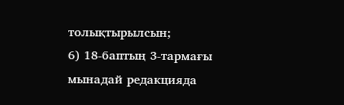толықтырылсын;
6) 18-баптың 3-тармағы мынадай редакцияда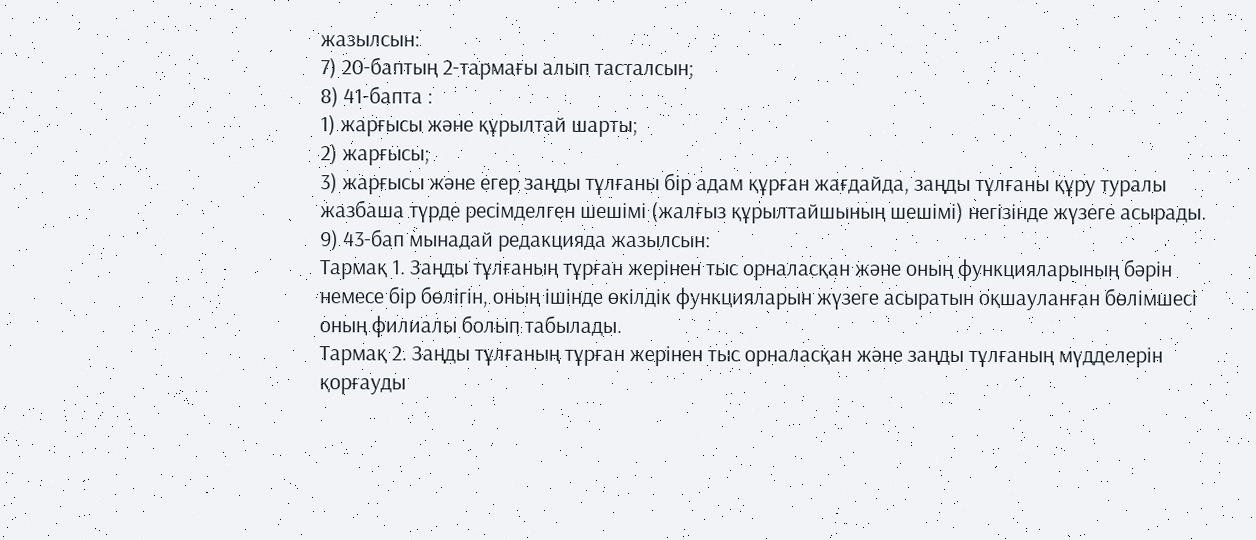жазылсын:
7) 20-баптың 2-тармағы алып тасталсын;
8) 41-бапта :
1) жарғысы және құрылтай шарты;
2) жарғысы;
3) жарғысы және eгep заңды тұлғаны бiр адам құрған жағдайда, заңды тұлғаны құру туралы жазбаша түрде ресiмделген шешiмi (жалғыз құрылтайшының шешiмi) негiзiнде жүзеге асырады.
9) 43-бап мынадай редакцияда жазылсын:
Тармақ 1. Заңды тұлғаның тұрған жерiнен тыс орналасқан және оның функцияларының бәрiн немесе бiр бөлiгiн, оның iшiнде өкiлдiк функцияларын жүзеге асыратын оқшауланған бөлiмшесi оның филиалы болып табылады.
Тармақ 2. Заңды тұлғаның тұрған жерiнен тыс орналасқан және заңды тұлғаның мүдделерiн қорғауды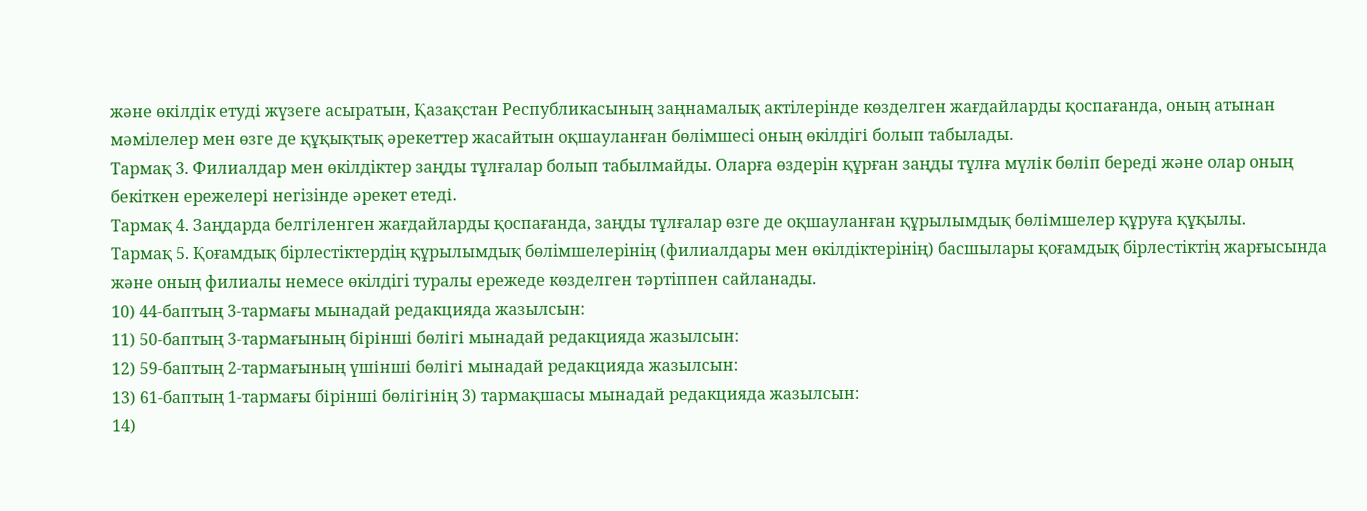және өкілдік етуді жүзеге асыратын, Қазақстан Республикасының заңнамалық актiлерiнде көзделген жағдайларды қоспағанда, оның атынан мәмiлелер мен өзге де құқықтық әрекеттер жасайтын оқшауланған бөлiмшесi оның өкiлдiгі болып табылады.
Тармақ 3. Филиалдар мен өкiлдiктер заңды тұлғалар болып табылмайды. Оларға өздерiн құрған заңды тұлға мүлік бөліп береді және олар оның бекiткен ережелері негiзiнде әрекет етеді.
Тармақ 4. Заңдарда белгіленген жағдайларды қоспағанда, заңды тұлғалар өзге де оқшауланған құрылымдық бөлімшелер құруға құқылы.
Тармақ 5. Қоғамдық бiрлестiктердiң құрылымдық бөлiмшелерiнiң (филиалдары мен өкiлдiктерiнiң) басшылары қоғамдық бiрлестiктiң жарғысында және оның филиалы немесе өкiлдiгi туралы ережеде көзделген тәртiппен сайланады.
10) 44-баптың 3-тармағы мынадай редакцияда жазылсын:
11) 50-баптың 3-тармағының бірінші бөлігі мынадай редакцияда жазылсын:
12) 59-баптың 2-тармағының үшінші бөлігі мынадай редакцияда жазылсын:
13) 61-баптың 1-тармағы бірінші бөлігінің 3) тармақшасы мынадай редакцияда жазылсын:
14)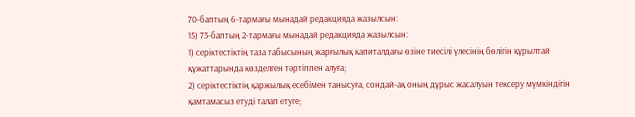70-баптың 6-тармағы мынадай редакцияда жазылсын:
15) 73-баптың 2-тармағы мынадай редакцияда жазылсын:
1) серiктестiктің таза табысының жарғылық капиталдағы өзіне тиесілі үлесiнің бөлігін құрылтай құжаттарында көзделген тәртiппен алуға;
2) серiктестiктiң қаржылық есебімен танысуға, сондай-ақ оның дұрыс жасалуын тексеру мүмкiндiгiн қамтамасыз етудi талап етуге;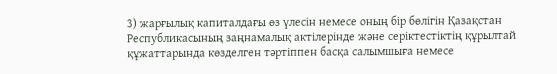3) жарғылық капиталдағы өз үлесiн немесе оның бiр бөлiгiн Қазақстан Республикасының заңнамалық актілерінде және серiктестiктiң құрылтай құжаттарында көзделген тәртiппен басқа салымшыға немесе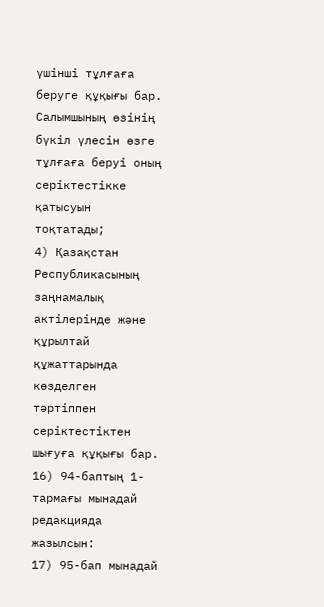үшiншi тұлғаға беруге құқығы бар. Салымшының өзінің бүкіл үлесiн өзге тұлғаға беруi оның серiктестiкке қатысуын тоқтатады;
4) Қазақстан Республикасының заңнамалық актілерінде және құрылтай құжаттарында көзделген тәртiппен серiктестiктен шығуға құқығы бар.
16) 94-баптың 1-тармағы мынадай редакцияда жазылсын:
17) 95-бап мынадай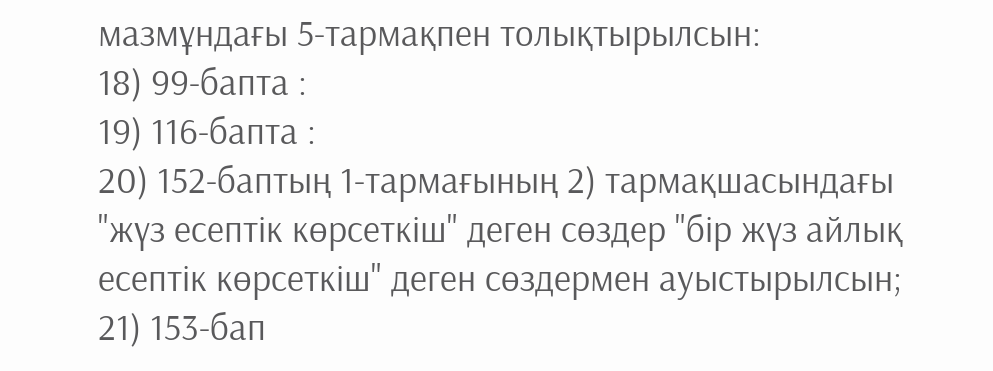мазмұндағы 5-тармақпен толықтырылсын:
18) 99-бапта :
19) 116-бапта :
20) 152-баптың 1-тармағының 2) тармақшасындағы "жүз есептiк көрсеткiш" деген сөздер "бір жүз айлық есептiк көрсеткiш" деген сөздермен ауыстырылсын;
21) 153-бап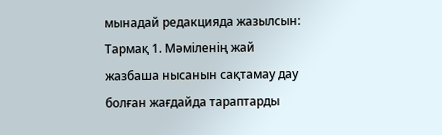мынадай редакцияда жазылсын:
Тармақ 1. Мәмiленiң жай жазбаша нысанын сақтамау дау болған жағдайда тараптарды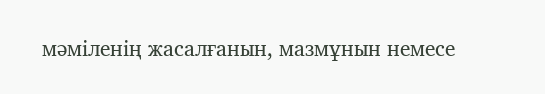мәмiленiң жасалғанын, мазмұнын немесе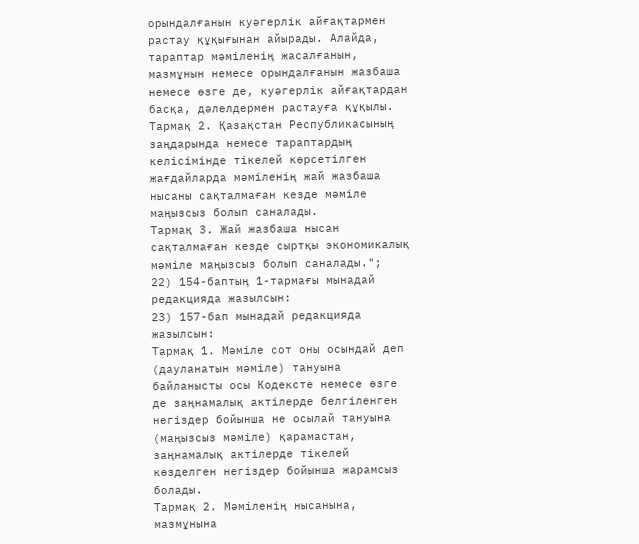орындалғанын куәгерлiк айғақтармен растау құқығынан айырады. Алайда, тараптар мәмiленiң жасалғанын, мазмұнын немесе орындалғанын жазбаша немесе өзге де, куәгерлiк айғақтардан басқа, дәлелдермен растауға құқылы.
Тармақ 2. Қазақстан Республикасының заңдарында немесе тараптардың келiсiмiнде тiкелей көрсетiлген жағдайларда мәмiленiң жай жазбаша нысаны сақталмаған кезде мәміле маңызсыз болып саналады.
Тармақ 3. Жай жазбаша нысан сақталмаған кезде сыртқы экономикалық мәмiле маңызсыз болып саналады.";
22) 154-баптың 1-тармағы мынадай редакцияда жазылсын:
23) 157-бап мынадай редакцияда жазылсын:
Тармақ 1. Мәміле сот оны осындай деп (дауланатын мәміле) тануына байланысты осы Кодексте немесе өзге де заңнамалық актілерде белгіленген негіздер бойынша не осылай тануына (маңызсыз мәміле) қарамастан, заңнамалық актілерде тікелей көзделген негіздер бойынша жарамсыз болады.
Тармақ 2. Мәміленің нысанына, мазмұнына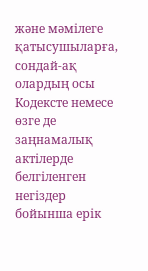және мәмілеге қатысушыларға, сондай-ақ олардың осы Кодексте немесе өзге де заңнамалық актілерде белгіленген негіздер бойынша ерік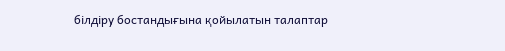білдіру бостандығына қойылатын талаптар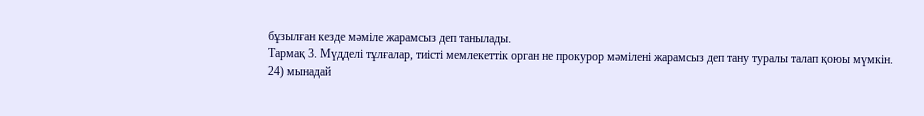бұзылған кезде мәміле жарамсыз деп танылады.
Тармақ 3. Мүдделі тұлғалар, тиісті мемлекеттік орган не прокурор мәмілені жарамсыз деп тану туралы талап қоюы мүмкін.
24) мынадай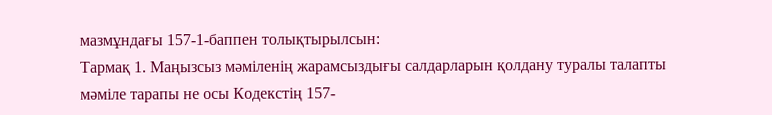мазмұндағы 157-1-баппен толықтырылсын:
Тармақ 1. Маңызсыз мәміленің жарамсыздығы салдарларын қолдану туралы талапты мәміле тарапы не осы Кодекстің 157-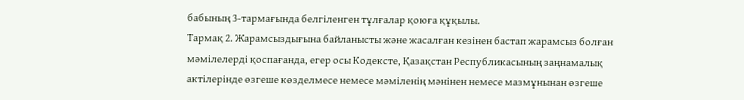бабының 3-тармағында белгіленген тұлғалар қоюға құқылы.
Тармақ 2. Жарамсыздығына байланысты және жасалған кезінен бастап жарамсыз болған мәмiлелерді қоспағанда, егер осы Кодексте, Қазақстан Республикасының заңнамалық актiлерінде өзгеше көзделмесе немесе мәмiленiң мәнiнен немесе мазмұнынан өзгеше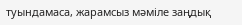туындамаса, жарамсыз мәмiле заңдық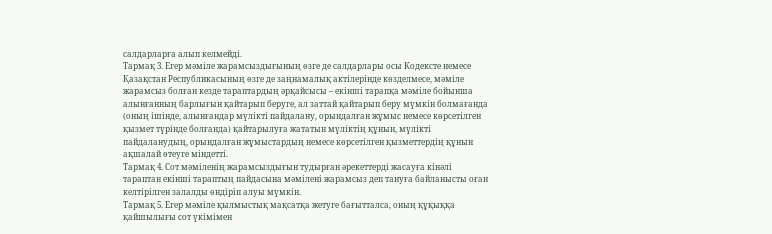салдарларға алып келмейді.
Тармақ 3. Егер мәміле жарамсыздығының өзге де салдарлары осы Кодексте немесе Қазақстан Республикасының өзге де заңнамалық актілерінде көзделмесе, мәміле жарамсыз болған кезде тараптардың әрқайсысы – екінші тарапқа мәміле бойынша алынғанның барлығын қайтарып беруге, ал заттай қайтарып беру мүмкін болмағанда (оның ішінде, алынғандар мүлікті пайдалану, орындалған жұмыс немесе көрсетілген қызмет түрінде болғанда) қайтарылуға жататын мүліктің құнын, мүлікті пайдаланудың, орындалған жұмыстардың немесе көрсетілген қызметтердің құнын ақшалай өтеуге міндетті.
Тармақ 4. Сот мәмiленiң жарамсыздығын тудырған әрекеттердi жасауға кiнәлi тараптан екiншi тараптың пайдасына мәмiленi жарамсыз деп тануға байланысты оған келтірілген залалды өндiрiп алуы мүмкiн.
Тармақ 5. Егер мәмiле қылмыстық мақсатқа жетуге бағытталса, оның құқыққа қайшылығы сот үкімімен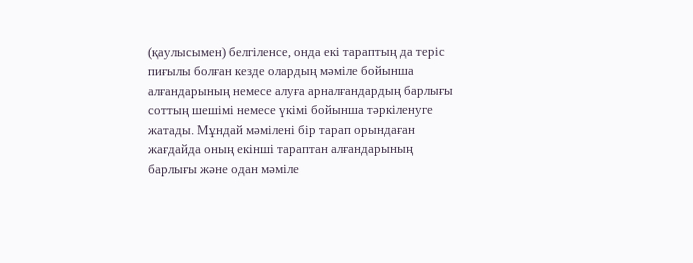(қаулысымен) белгіленсе, онда екi тараптың да теріс пиғылы болған кезде олардың мәмiле бойынша алғандарының немесе алуға арналғандардың барлығы соттың шешiмi немесе үкiмi бойынша тәркiленуге жатады. Мұндай мәмiленi бiр тарап орындаған жағдайда оның екiншi тараптан алғандарының барлығы және одан мәмiле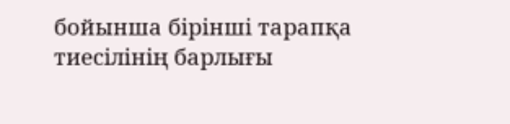бойынша бiрiншi тарапқа тиесiлiнiң барлығы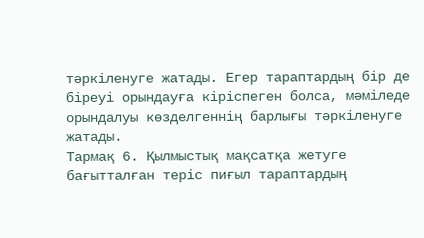тәркiленуге жатады. Егер тараптардың бір де біреуі орындауға кiрiспеген болса, мәмiледе орындалуы көзделгеннiң барлығы тәркiленуге жатады.
Тармақ 6. Қылмыстық мақсатқа жетуге бағытталған теріс пиғыл тараптардың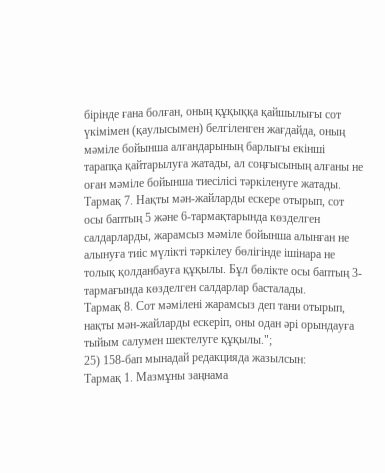бiрiнде ғана болған, оның құқыққа қайшылығы сот үкімімен (қаулысымен) белгіленген жағдайда, оның мәмiле бойынша алғандарының барлығы екiншi тарапқа қайтарылуға жатады, ал соңғысының алғаны не оған мәмiле бойынша тиесiлiсi тәркiленуге жатады.
Тармақ 7. Нақты мән-жайларды ескере отырып, сот осы баптың 5 және 6-тармақтарында көзделген салдарларды, жарамсыз мәмiле бойынша алынған не алынуға тиiс мүлiктi тәркiлеу бөлiгiнде iшiнара не толық қолданбауға құқылы. Бұл бөлiкте осы баптың 3-тармағында көзделген салдарлар басталады.
Тармақ 8. Сот мәмiленi жарамсыз деп тани отырып, нақты мән-жайларды ескеріп, оны одан әрi орындауға тыйым салумен шектелуге құқылы.";
25) 158-бап мынадай редакцияда жазылсын:
Тармақ 1. Мазмұны заңнама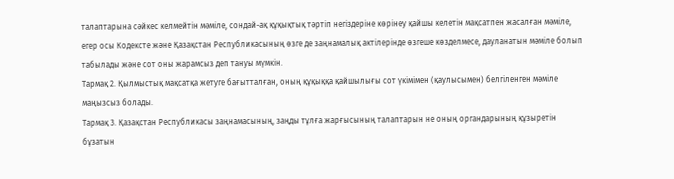талаптарына сәйкес келмейтін мәміле, сондай-ақ құқықтық тәртіп негіздеріне көрінеу қайшы келетін мақсатпен жасалған мәміле, егер осы Кодексте және Қазақстан Республикасының өзге де заңнамалық актілерінде өзгеше көзделмесе, дауланатын мәміле болып табылады және сот оны жарамсыз деп тануы мүмкін.
Тармақ 2. Қылмыстық мақсатқа жетуге бағытталған, оның құқыққа қайшылығы сот үкімімен (қаулысымен) белгіленген мәміле маңызсыз болады.
Тармақ 3. Қазақстан Республикасы заңнамасының, заңды тұлға жарғысының талаптарын не оның органдарының құзыретiн бұзатын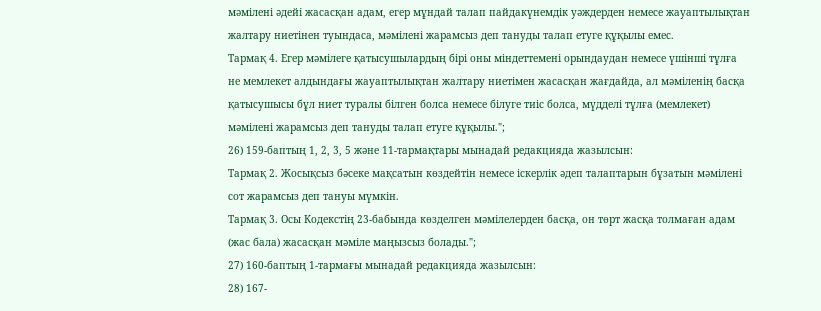мәмiленi әдейі жасасқан адам, егер мұндай талап пайдакүнемдiк уәждерден немесе жауаптылықтан жалтару ниетiнен туындаса, мәмiленi жарамсыз деп тануды талап етуге құқылы емес.
Тармақ 4. Егер мәмiлеге қатысушылардың бiрi оны мiндеттемені орындаудан немесе үшiншi тұлға не мемлекет алдындағы жауаптылықтан жалтару ниетiмен жасасқан жағдайда, ал мәмiленiң басқа қатысушысы бұл ниет туралы бiлген болса немесе бiлуге тиiс болса, мүдделi тұлға (мемлекет) мәмiленi жарамсыз деп тануды талап етуге құқылы.";
26) 159-баптың 1, 2, 3, 5 және 11-тармақтары мынадай редакцияда жазылсын:
Тармақ 2. Жосықсыз бәсеке мақсатын көздейтiн немесе iскерлiк әдеп талаптарын бұзатын мәмiлені сот жарамсыз деп тануы мүмкін.
Тармақ 3. Осы Кодекстің 23-бабында көзделген мәмілелерден басқа, он төрт жасқа толмаған адам (жас бала) жасасқан мәміле маңызсыз болады.";
27) 160-баптың 1-тармағы мынадай редакцияда жазылсын:
28) 167-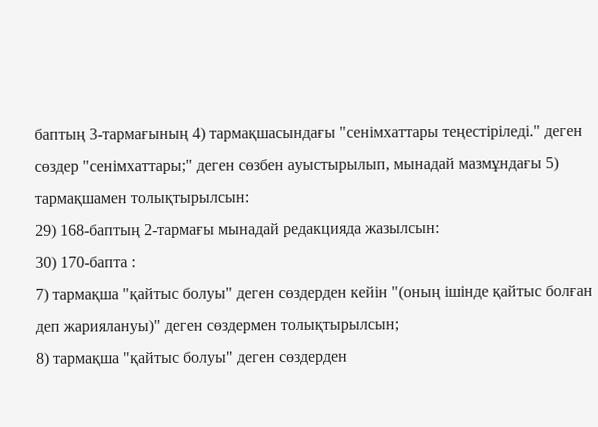баптың 3-тармағының 4) тармақшасындағы "сенімхаттары теңестіріледі." деген сөздер "сенімхаттары;" деген сөзбен ауыстырылып, мынадай мазмұндағы 5) тармақшамен толықтырылсын:
29) 168-баптың 2-тармағы мынадай редакцияда жазылсын:
30) 170-бапта :
7) тармақша "қайтыс болуы" деген сөздерден кейін "(оның ішінде қайтыс болған деп жариялануы)" деген сөздермен толықтырылсын;
8) тармақша "қайтыс болуы" деген сөздерден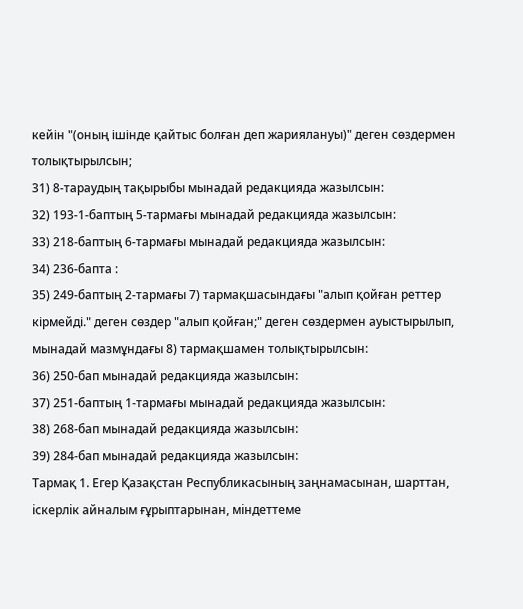кейін "(оның ішінде қайтыс болған деп жариялануы)" деген сөздермен толықтырылсын;
31) 8-тараудың тақырыбы мынадай редакцияда жазылсын:
32) 193-1-баптың 5-тармағы мынадай редакцияда жазылсын:
33) 218-баптың 6-тармағы мынадай редакцияда жазылсын:
34) 236-бапта :
35) 249-баптың 2-тармағы 7) тармақшасындағы "алып қойған реттер кірмейді." деген сөздер "алып қойған;" деген сөздермен ауыстырылып, мынадай мазмұндағы 8) тармақшамен толықтырылсын:
36) 250-бап мынадай редакцияда жазылсын:
37) 251-баптың 1-тармағы мынадай редакцияда жазылсын:
38) 268-бап мынадай редакцияда жазылсын:
39) 284-бап мынадай редакцияда жазылсын:
Тармақ 1. Егер Қазақстан Республикасының заңнамасынан, шарттан, iскерлiк айналым ғұрыптарынан, мiндеттеме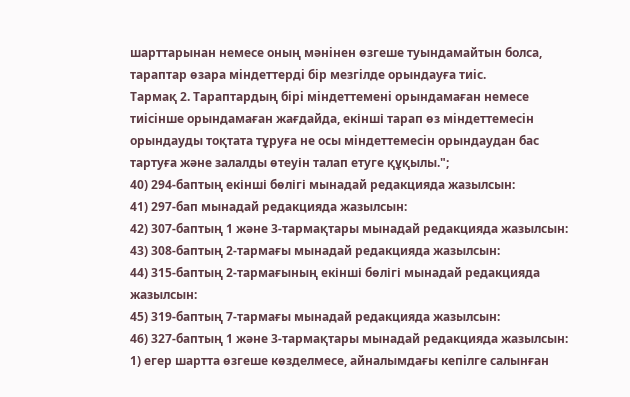шарттарынан немесе оның мәнiнен өзгеше туындамайтын болса, тараптар өзара мiндеттердi бiр мезгiлде орындауға тиiс.
Тармақ 2. Тараптардың бiрi мiндеттеменi орындамаған немесе тиiсiнше орындамаған жағдайда, екінші тарап өз мiндеттемесiн орындауды тоқтата тұруға не осы мiндеттемесiн орындаудан бас тартуға және залалды өтеуін талап етуге құқылы.";
40) 294-баптың екінші бөлігі мынадай редакцияда жазылсын:
41) 297-бап мынадай редакцияда жазылсын:
42) 307-баптың 1 және 3-тармақтары мынадай редакцияда жазылсын:
43) 308-баптың 2-тармағы мынадай редакцияда жазылсын:
44) 315-баптың 2-тармағының екінші бөлігі мынадай редакцияда жазылсын:
45) 319-баптың 7-тармағы мынадай редакцияда жазылсын:
46) 327-баптың 1 және 3-тармақтары мынадай редакцияда жазылсын:
1) егер шартта өзгеше көзделмесе, айналымдағы кепiлге салынған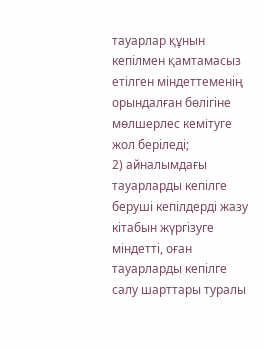тауарлар құнын кепiлмен қамтамасыз етiлген мiндеттеменiң орындалған бөлiгiне мөлшерлес кемітуге жол берiледi;
2) айналымдағы тауарларды кепiлге берушi кепiлдердi жазу кiтабын жүргiзуге мiндеттi, оған тауарларды кепiлге салу шарттары туралы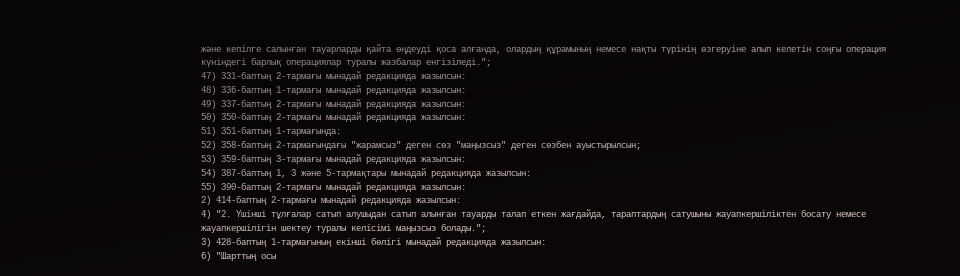және кепiлге салынған тауарларды қайта өңдеуді қоса алғанда, олардың құрамының немесе нақты түрінің өзгеруіне алып келетін соңғы операция күніндегі барлық операциялар туралы жазбалар енгізіледі.";
47) 331-баптың 2-тармағы мынадай редакцияда жазылсын:
48) 336-баптың 1-тармағы мынадай редакцияда жазылсын:
49) 337-баптың 2-тармағы мынадай редакцияда жазылсын:
50) 350-баптың 2-тармағы мынадай редакцияда жазылсын:
51) 351-баптың 1-тармағында:
52) 358-баптың 2-тармағындағы "жарамсыз" деген сөз "маңызсыз" деген сөзбен ауыстырылсын;
53) 359-баптың 3-тармағы мынадай редакцияда жазылсын:
54) 387-баптың 1, 3 және 5-тармақтары мынадай редакцияда жазылсын:
55) 390-баптың 2-тармағы мынадай редакцияда жазылсын:
2) 414-баптың 2-тармағы мынадай редакцияда жазылсын:
4) "2. Үшiншi тұлғалар сатып алушыдан сатып алынған тауарды талап еткен жағдайда, тараптардың сатушыны жауапкершiлiктен босату немесе жауапкершiлiгiн шектеу туралы келiсiмi маңызсыз болады.";
3) 428-баптың 1-тармағының екінші бөлігі мынадай редакцияда жазылсын:
6) "Шарттың осы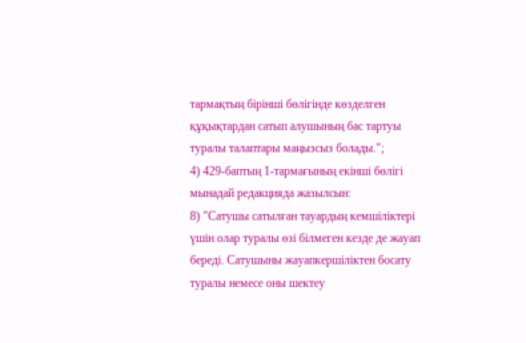тармақтың бірінші бөлігінде көзделген құқықтардан сатып алушының бас тартуы туралы талаптары маңызсыз болады.";
4) 429-баптың 1-тармағының екінші бөлігі мынадай редакцияда жазылсын:
8) "Сатушы сатылған тауардың кемшiлiктерi үшiн олар туралы өзi бiлмеген кезде де жауап бередi. Сатушыны жауапкершiлiктен босату туралы немесе оны шектеу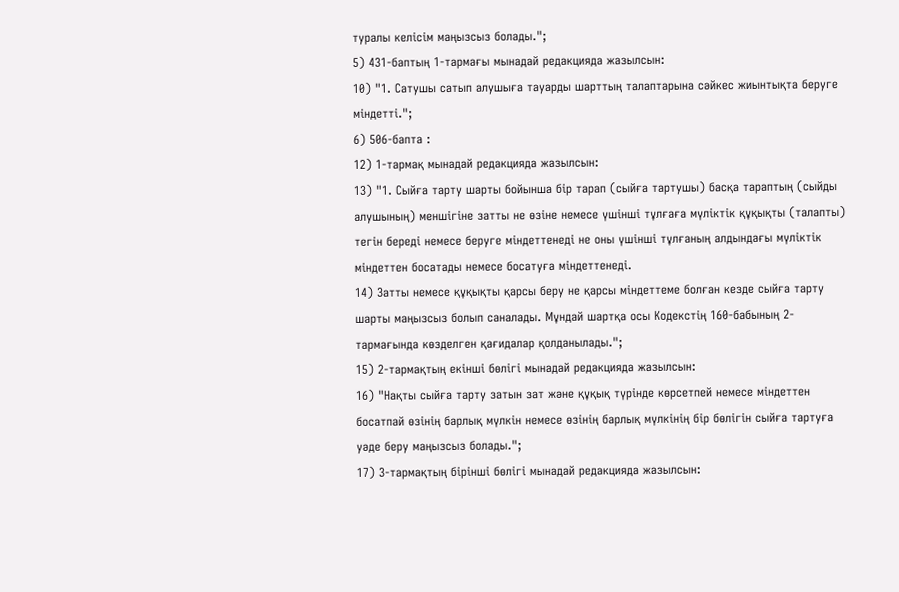туралы келiсiм маңызсыз болады.";
5) 431-баптың 1-тармағы мынадай редакцияда жазылсын:
10) "1. Сатушы сатып алушыға тауарды шарттың талаптарына сәйкес жиынтықта беруге мiндеттi.";
6) 506-бапта :
12) 1-тармақ мынадай редакцияда жазылсын:
13) "1. Сыйға тарту шарты бойынша бiр тарап (сыйға тартушы) басқа тараптың (сыйды алушының) меншiгiне затты не өзiне немесе үшiншi тұлғаға мүлiктiк құқықты (талапты) тегiн бередi немесе беруге мiндеттенедi не оны үшiншi тұлғаның алдындағы мүлiктiк мiндеттен босатады немесе босатуға мiндеттенедi.
14) Затты немесе құқықты қарсы беру не қарсы мiндеттеме болған кезде сыйға тарту шарты маңызсыз болып саналады. Мұндай шартқа осы Кодекстiң 160-бабының 2-тармағында көзделген қағидалар қолданылады.";
15) 2-тармақтың екінші бөлігі мынадай редакцияда жазылсын:
16) "Нақты сыйға тарту затын зат және құқық түрiнде көрсетпей немесе мiндеттен босатпай өзiнiң барлық мүлкiн немесе өзiнiң барлық мүлкiнiң бiр бөлiгiн сыйға тартуға уәде беру маңызсыз болады.";
17) 3-тармақтың бірінші бөлігі мынадай редакцияда жазылсын: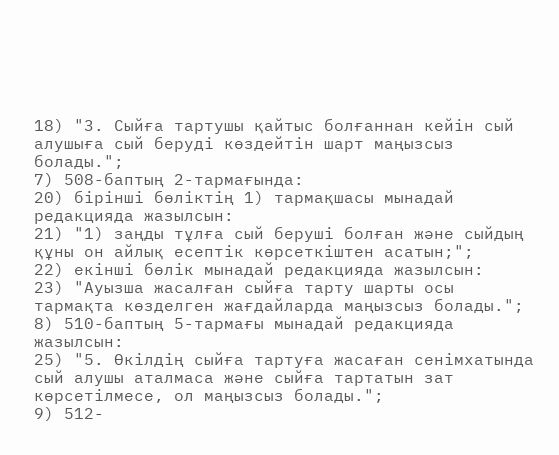18) "3. Сыйға тартушы қайтыс болғаннан кейін сый алушыға сый беруді көздейтін шарт маңызсыз болады.";
7) 508-баптың 2-тармағында:
20) бірінші бөліктің 1) тармақшасы мынадай редакцияда жазылсын:
21) "1) заңды тұлға сый берушi болған және сыйдың құны он айлық есептiк көрсеткiштен асатын;";
22) екінші бөлік мынадай редакцияда жазылсын:
23) "Ауызша жасалған сыйға тарту шарты осы тармақта көзделген жағдайларда маңызсыз болады.";
8) 510-баптың 5-тармағы мынадай редакцияда жазылсын:
25) "5. Өкiлдiң сыйға тартуға жасаған сенiмхатында сый алушы аталмаса және сыйға тартатын зат көрсетiлмесе, ол маңызсыз болады.";
9) 512-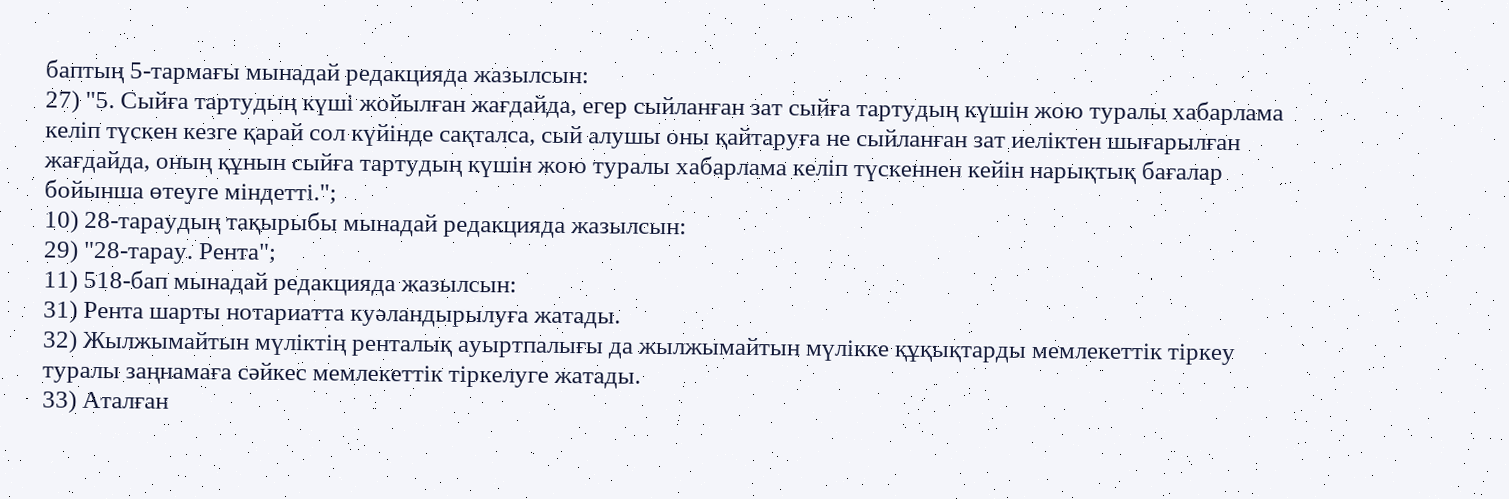баптың 5-тармағы мынадай редакцияда жазылсын:
27) "5. Сыйға тартудың күшi жойылған жағдайда, егер сыйланған зат сыйға тартудың күшін жою туралы хабарлама келіп түскен кезге қарай сол күйiнде сақталса, сый алушы оны қайтаруға не сыйланған зат иеліктен шығарылған жағдайда, оның құнын сыйға тартудың күшін жою туралы хабарлама келіп түскеннен кейін нарықтық бағалар бойынша өтеуге мiндеттi.";
10) 28-тараудың тақырыбы мынадай редакцияда жазылсын:
29) "28-тарау. Рента";
11) 518-бап мынадай редакцияда жазылсын:
31) Рента шарты нотариатта куәландырылуға жатады.
32) Жылжымайтын мүліктің ренталық ауыртпалығы да жылжымайтын мүлікке құқықтарды мемлекеттік тіркеу туралы заңнамаға сәйкес мемлекеттік тіркелуге жатады.
33) Аталған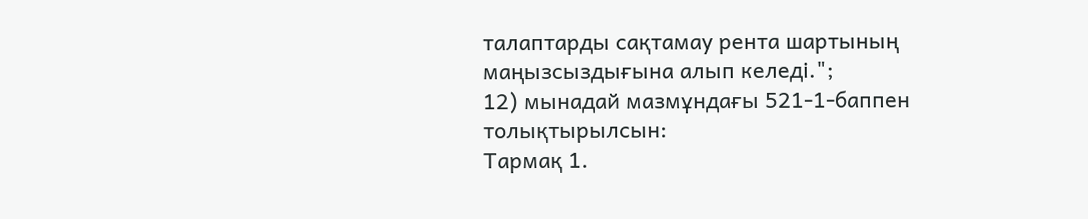талаптарды сақтамау рента шартының маңызсыздығына алып келеді.";
12) мынадай мазмұндағы 521-1-баппен толықтырылсын:
Тармақ 1.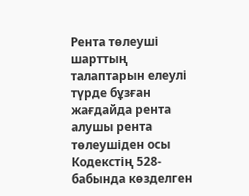Рента төлеуші шарттың талаптарын елеулі түрде бұзған жағдайда рента алушы рента төлеушіден осы Кодекстің 528-бабында көзделген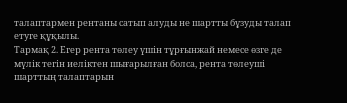талаптармен рентаны сатып алуды не шартты бұзуды талап етуге құқылы.
Тармақ 2. Егер рента төлеу үшін тұрғынжай немесе өзге де мүлік тегін иеліктен шығарылған болса, рента төлеуші шарттың талаптарын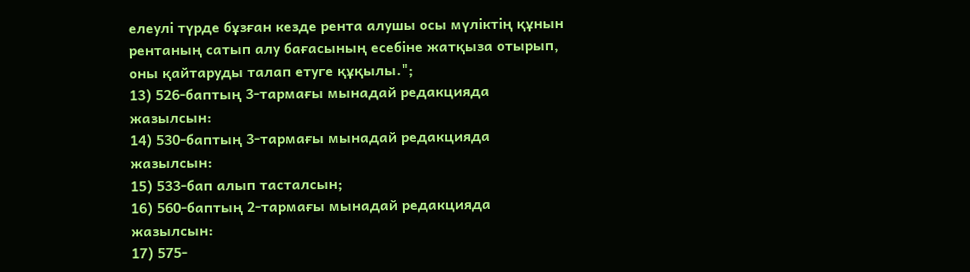елеулі түрде бұзған кезде рента алушы осы мүліктің құнын рентаның сатып алу бағасының есебіне жатқыза отырып, оны қайтаруды талап етуге құқылы.";
13) 526-баптың 3-тармағы мынадай редакцияда жазылсын:
14) 530-баптың 3-тармағы мынадай редакцияда жазылсын:
15) 533-бап алып тасталсын;
16) 560-баптың 2-тармағы мынадай редакцияда жазылсын:
17) 575-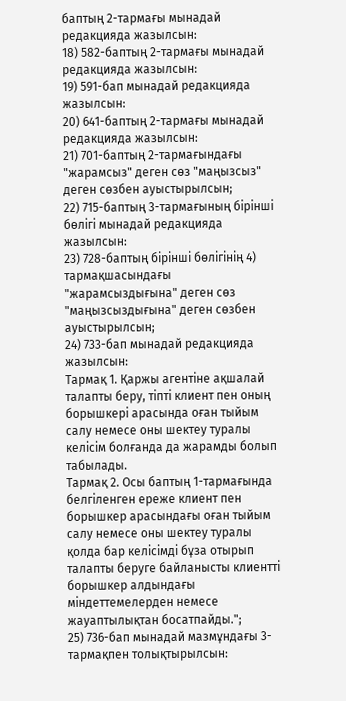баптың 2-тармағы мынадай редакцияда жазылсын:
18) 582-баптың 2-тармағы мынадай редакцияда жазылсын:
19) 591-бап мынадай редакцияда жазылсын:
20) 641-баптың 2-тармағы мынадай редакцияда жазылсын:
21) 701-баптың 2-тармағындағы "жарамсыз" деген сөз "маңызсыз" деген сөзбен ауыстырылсын;
22) 715-баптың 3-тармағының бірінші бөлігі мынадай редакцияда жазылсын:
23) 728-баптың бірінші бөлігінің 4) тармақшасындағы "жарамсыздығына" деген сөз "маңызсыздығына" деген сөзбен ауыстырылсын;
24) 733-бап мынадай редакцияда жазылсын:
Тармақ 1. Қаржы агентiне ақшалай талапты беру, тiптi клиент пен оның борышкері арасында оған тыйым салу немесе оны шектеу туралы келiсiм болғанда да жарамды болып табылады.
Тармақ 2. Осы баптың 1-тармағында белгіленген ереже клиент пен борышкер арасындағы оған тыйым салу немесе оны шектеу туралы қолда бар келісімді бұза отырып талапты беруге байланысты клиентті борышкер алдындағы міндеттемелерден немесе жауаптылықтан босатпайды.";
25) 736-бап мынадай мазмұндағы 3-тармақпен толықтырылсын: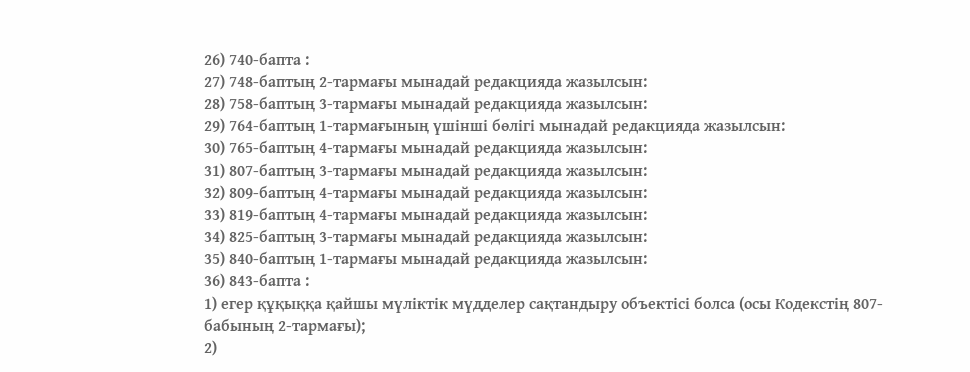26) 740-бапта :
27) 748-баптың 2-тармағы мынадай редакцияда жазылсын:
28) 758-баптың 3-тармағы мынадай редакцияда жазылсын:
29) 764-баптың 1-тармағының үшінші бөлігі мынадай редакцияда жазылсын:
30) 765-баптың 4-тармағы мынадай редакцияда жазылсын:
31) 807-баптың 3-тармағы мынадай редакцияда жазылсын:
32) 809-баптың 4-тармағы мынадай редакцияда жазылсын:
33) 819-баптың 4-тармағы мынадай редакцияда жазылсын:
34) 825-баптың 3-тармағы мынадай редакцияда жазылсын:
35) 840-баптың 1-тармағы мынадай редакцияда жазылсын:
36) 843-бапта :
1) егер құқыққа қайшы мүліктік мүдделер сақтандыру объектісі болса (осы Кодекстің 807-бабының 2-тармағы);
2)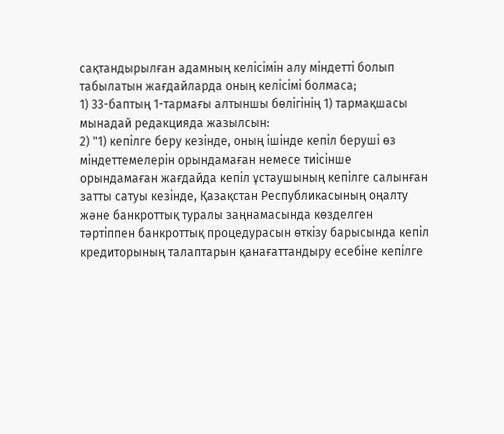сақтандырылған адамның келiсiмiн алу мiндеттi болып табылатын жағдайларда оның келiсiмi болмаса;
1) 33-баптың 1-тармағы алтыншы бөлігінің 1) тармақшасы мынадай редакцияда жазылсын:
2) "1) кепiлге беру кезінде, оның ішінде кепіл беруші өз міндеттемелерін орындамаған немесе тиісінше орындамаған жағдайда кепіл ұстаушының кепілге салынған затты сатуы кезінде, Қазақстан Республикасының оңалту және банкроттық туралы заңнамасында көзделген тәртіппен банкроттық процедурасын өткізу барысында кепіл кредиторының талаптарын қанағаттандыру есебіне кепілге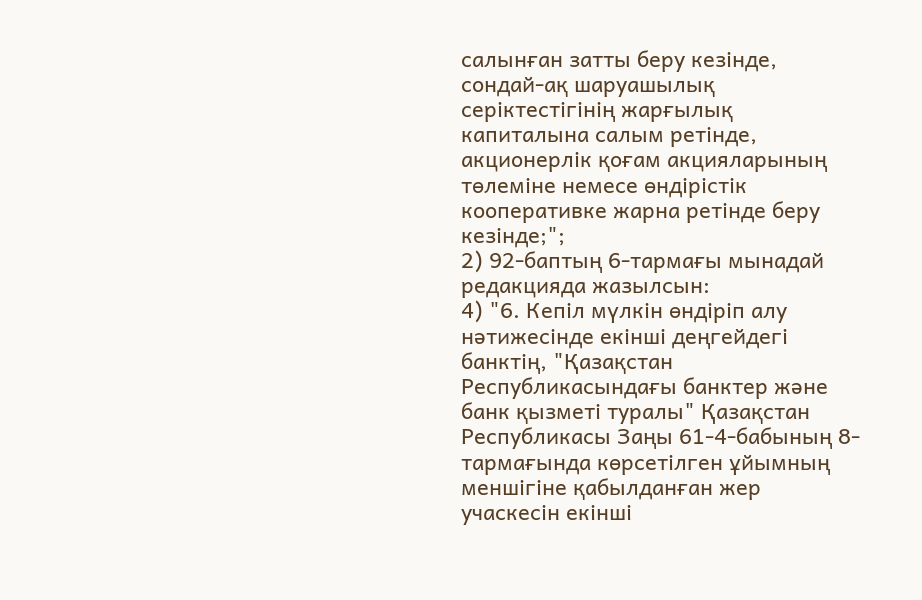салынған затты беру кезінде, сондай-ақ шаруашылық серiктестiгiнiң жарғылық капиталына салым ретiнде, акционерлiк қоғам акцияларының төлемiне немесе өндiрiстiк кооперативке жарна ретiнде беру кезiнде;";
2) 92-баптың 6-тармағы мынадай редакцияда жазылсын:
4) "6. Кепіл мүлкін өндіріп алу нәтижесінде екінші деңгейдегі банктің, "Қазақстан Республикасындағы банктер және банк қызметі туралы" Қазақстан Республикасы Заңы 61-4-бабының 8-тармағында көрсетілген ұйымның меншігіне қабылданған жер учаскесін екінші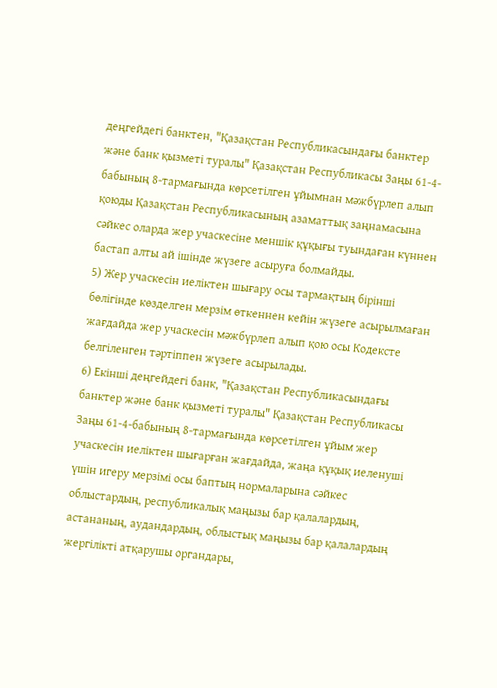деңгейдегі банктен, "Қазақстан Республикасындағы банктер және банк қызметі туралы" Қазақстан Республикасы Заңы 61-4-бабының 8-тармағында көрсетілген ұйымнан мәжбүрлеп алып қоюды Қазақстан Республикасының азаматтық заңнамасына сәйкес оларда жер учаскесіне меншік құқығы туындаған күннен бастап алты ай ішінде жүзеге асыруға болмайды.
5) Жер учаскесін иеліктен шығару осы тармақтың бірінші бөлігінде көзделген мерзім өткеннен кейін жүзеге асырылмаған жағдайда жер учаскесін мәжбүрлеп алып қою осы Кодексте белгіленген тәртіппен жүзеге асырылады.
6) Екінші деңгейдегі банк, "Қазақстан Республикасындағы банктер және банк қызметі туралы" Қазақстан Республикасы Заңы 61-4-бабының 8-тармағында көрсетілген ұйым жер учаскесін иеліктен шығарған жағдайда, жаңа құқық иеленуші үшін игеру мерзімі осы баптың нормаларына сәйкес облыстардың, республикалық маңызы бар қалалардың, астананың, аудандардың, облыстық маңызы бар қалалардың жергілікті атқарушы органдары,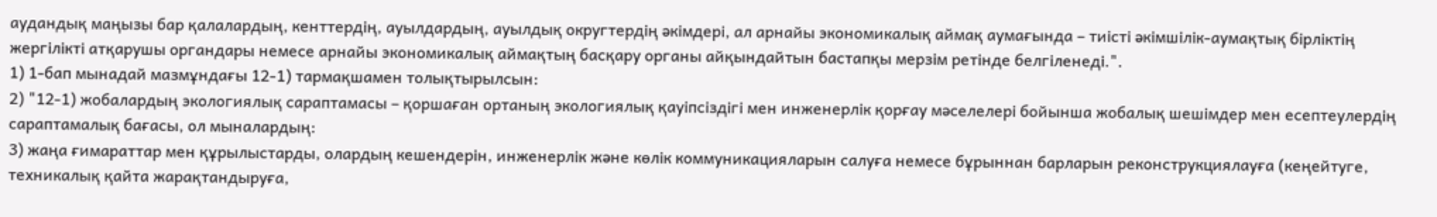аудандық маңызы бар қалалардың, кенттердің, ауылдардың, ауылдық округтердің әкiмдерi, ал арнайы экономикалық аймақ аумағында – тиісті әкімшілік-аумақтық бірліктің жергілікті атқарушы органдары немесе арнайы экономикалық аймақтың басқару органы айқындайтын бастапқы мерзім ретінде белгіленеді.".
1) 1-бап мынадай мазмұндағы 12-1) тармақшамен толықтырылсын:
2) "12-1) жобалардың экологиялық сараптамасы – қоршаған ортаның экологиялық қауіпсіздігі мен инженерлік қорғау мәселелері бойынша жобалық шешімдер мен есептеулердің сараптамалық бағасы, ол мыналардың:
3) жаңа ғимараттар мен құрылыстарды, олардың кешендерін, инженерлік және көлік коммуникацияларын салуға немесе бұрыннан барларын реконструкциялауға (кеңейтуге, техникалық қайта жарақтандыруға,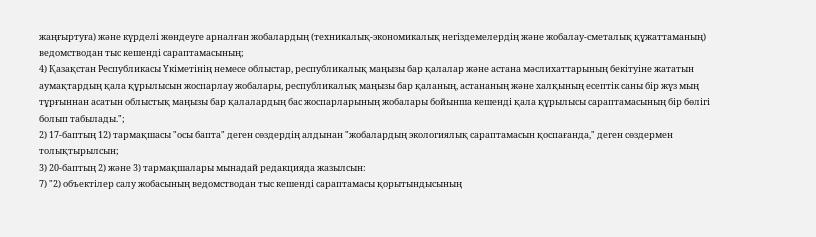жаңғыртуға) және күрделі жөндеуге арналған жобалардың (техникалық-экономикалық негіздемелердің және жобалау-сметалық құжаттаманың) ведомстводан тыс кешенді сараптамасының;
4) Қазақстан Республикасы Үкіметінің немесе облыстар, республикалық маңызы бар қалалар және астана мәслихаттарының бекітуіне жататын аумақтардың қала құрылысын жоспарлау жобалары, республикалық маңызы бар қаланың, астананың және халқының есептік саны бір жүз мың тұрғыннан асатын облыстық маңызы бар қалалардың бас жоспарларының жобалары бойынша кешенді қала құрылысы сараптамасының бір бөлігі болып табылады.";
2) 17-баптың 12) тармақшасы "осы бапта" деген сөздердің алдынан "жобалардың экологиялық сараптамасын қоспағанда," деген сөздермен толықтырылсын;
3) 20-баптың 2) және 3) тармақшалары мынадай редакцияда жазылсын:
7) "2) объектілер салу жобасының ведомстводан тыс кешенді сараптамасы қорытындысының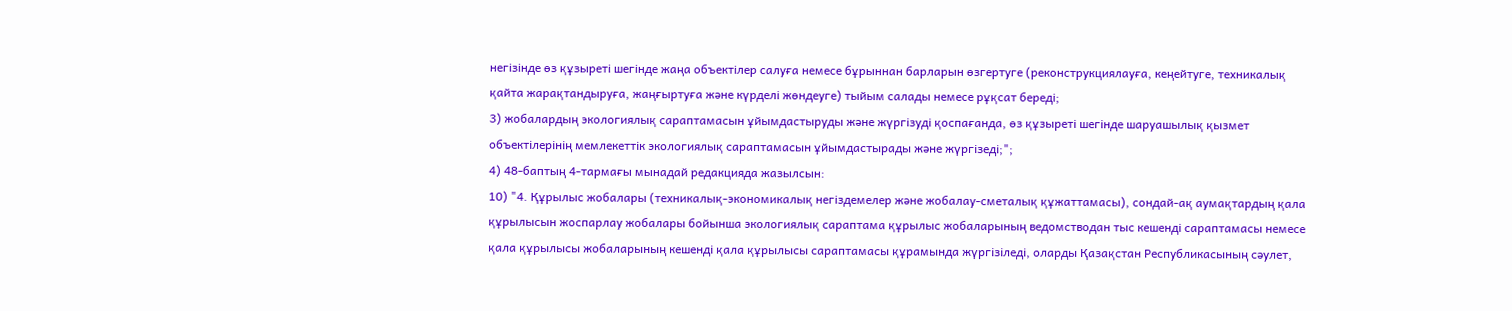негізінде өз құзыреті шегінде жаңа объектілер салуға немесе бұрыннан барларын өзгертуге (реконструкциялауға, кеңейтуге, техникалық қайта жарақтандыруға, жаңғыртуға және күрделі жөндеуге) тыйым салады немесе рұқсат береді;
3) жобалардың экологиялық сараптамасын ұйымдастыруды және жүргізуді қоспағанда, өз құзыретi шегiнде шаруашылық қызмет объектiлерiнiң мемлекеттiк экологиялық сараптамасын ұйымдастырады және жүргiзедi;";
4) 48-баптың 4-тармағы мынадай редакцияда жазылсын:
10) "4. Құрылыс жобалары (техникалық-экономикалық негіздемелер және жобалау-сметалық құжаттамасы), сондай-ақ аумақтардың қала құрылысын жоспарлау жобалары бойынша экологиялық сараптама құрылыс жобаларының ведомстводан тыс кешенді сараптамасы немесе қала құрылысы жобаларының кешенді қала құрылысы сараптамасы құрамында жүргізіледі, оларды Қазақстан Республикасының сәулет,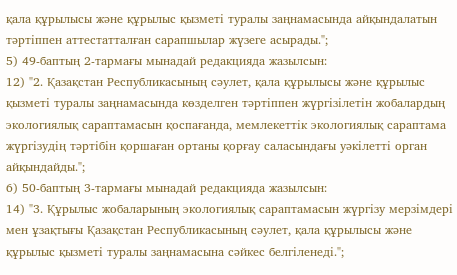қала құрылысы және құрылыс қызметі туралы заңнамасында айқындалатын тәртіппен аттестатталған сарапшылар жүзеге асырады.";
5) 49-баптың 2-тармағы мынадай редакцияда жазылсын:
12) "2. Қазақстан Республикасының сәулет, қала құрылысы және құрылыс қызметі туралы заңнамасында көзделген тәртіппен жүргізілетін жобалардың экологиялық сараптамасын қоспағанда, мемлекеттiк экологиялық сараптама жүргiзудiң тәртiбiн қоршаған ортаны қорғау саласындағы уәкiлеттi орган айқындайды.";
6) 50-баптың 3-тармағы мынадай редакцияда жазылсын:
14) "3. Құрылыс жобаларының экологиялық сараптамасын жүргізу мерзімдері мен ұзақтығы Қазақстан Республикасының сәулет, қала құрылысы және құрылыс қызметі туралы заңнамасына сәйкес белгіленеді.";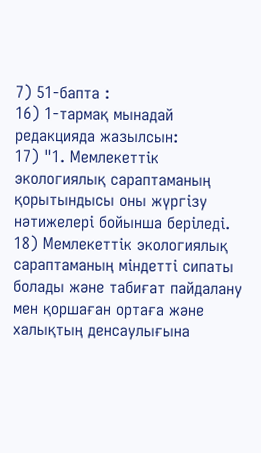7) 51-бапта :
16) 1-тармақ мынадай редакцияда жазылсын:
17) "1. Мемлекеттік экологиялық сараптаманың қорытындысы оны жүргізу нәтижелері бойынша беріледі.
18) Мемлекеттік экологиялық сараптаманың міндетті сипаты болады және табиғат пайдалану мен қоршаған ортаға және халықтың денсаулығына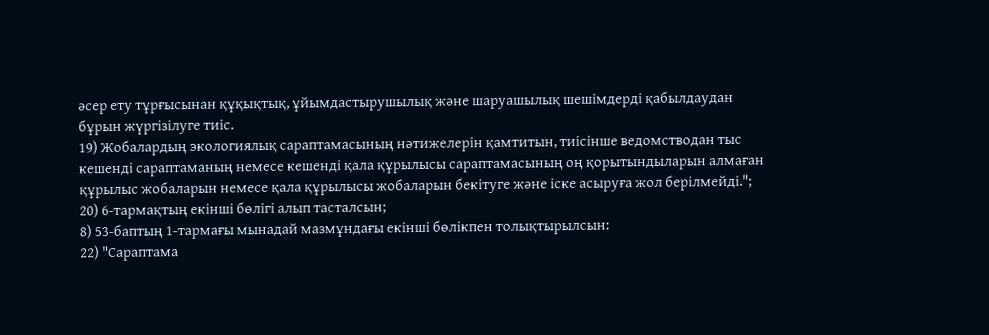әсер ету тұрғысынан құқықтық, ұйымдастырушылық және шаруашылық шешімдерді қабылдаудан бұрын жүргізілуге тиіс.
19) Жобалардың экологиялық сараптамасының нәтижелерін қамтитын, тиісінше ведомстводан тыс кешенді сараптаманың немесе кешенді қала құрылысы сараптамасының оң қорытындыларын алмаған құрылыс жобаларын немесе қала құрылысы жобаларын бекітуге және іске асыруға жол берілмейді.";
20) 6-тармақтың екінші бөлігі алып тасталсын;
8) 53-баптың 1-тармағы мынадай мазмұндағы екінші бөлікпен толықтырылсын:
22) "Сараптама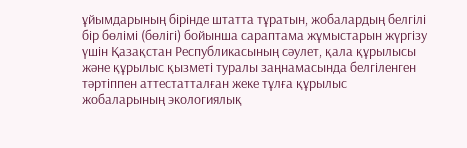ұйымдарының бірінде штатта тұратын, жобалардың белгілі бір бөлімі (бөлігі) бойынша сараптама жұмыстарын жүргізу үшін Қазақстан Республикасының сәулет, қала құрылысы және құрылыс қызметі туралы заңнамасында белгіленген тәртіппен аттестатталған жеке тұлға құрылыс жобаларының экологиялық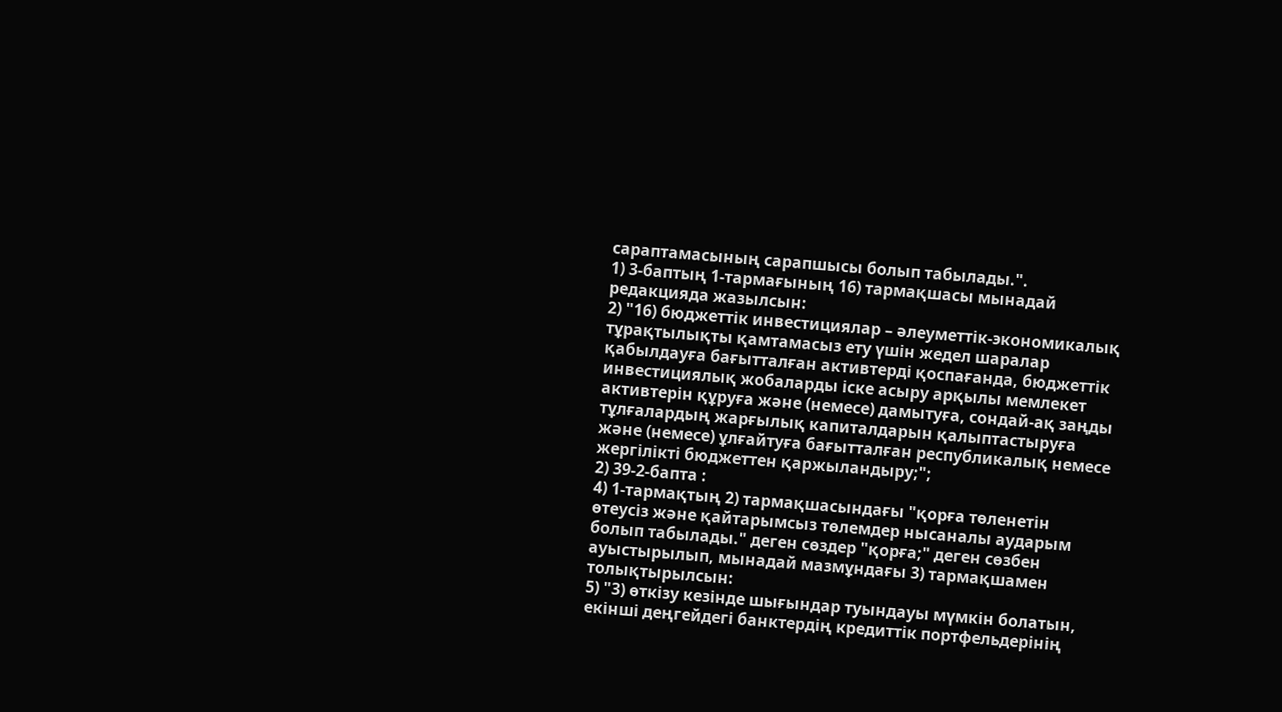сараптамасының сарапшысы болып табылады.".
1) 3-баптың 1-тармағының 16) тармақшасы мынадай редакцияда жазылсын:
2) "16) бюджеттік инвестициялар – әлеуметтік-экономикалық тұрақтылықты қамтамасыз ету үшін жедел шаралар қабылдауға бағытталған активтерді қоспағанда, бюджеттік инвестициялық жобаларды іске асыру арқылы мемлекет активтерін құруға және (немесе) дамытуға, сондай-ақ заңды тұлғалардың жарғылық капиталдарын қалыптастыруға және (немесе) ұлғайтуға бағытталған республикалық немесе жергілікті бюджеттен қаржыландыру;";
2) 39-2-бапта :
4) 1-тармақтың 2) тармақшасындағы "қорға төленетін өтеусіз және қайтарымсыз төлемдер нысаналы аударым болып табылады." деген сөздер "қорға;" деген сөзбен ауыстырылып, мынадай мазмұндағы 3) тармақшамен толықтырылсын:
5) "3) өткізу кезінде шығындар туындауы мүмкін болатын, екінші деңгейдегі банктердің кредиттік портфельдерінің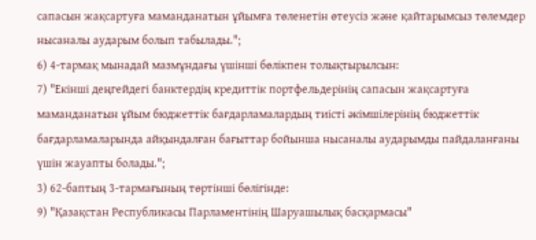сапасын жақсартуға маманданатын ұйымға төленетін өтеусіз және қайтарымсыз төлемдер нысаналы аударым болып табылады.";
6) 4-тармақ мынадай мазмұндағы үшінші бөлікпен толықтырылсын:
7) "Екінші деңгейдегі банктердің кредиттік портфельдерінің сапасын жақсартуға маманданатын ұйым бюджеттік бағдарламалардың тиісті әкімшілерінің бюджеттік бағдарламаларында айқындалған бағыттар бойынша нысаналы аударымды пайдаланғаны үшін жауапты болады.";
3) 62-баптың 3-тармағының төртінші бөлігінде:
9) "Қазақстан Республикасы Парламентінің Шаруашылық басқармасы"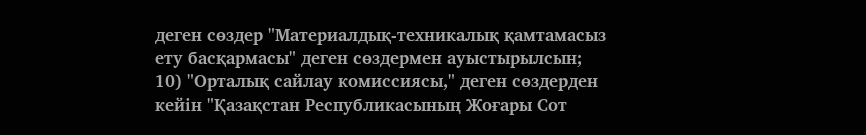деген сөздер "Материалдық-техникалық қамтамасыз ету басқармасы" деген сөздермен ауыстырылсын;
10) "Орталық сайлау комиссиясы," деген сөздерден кейін "Қазақстан Республикасының Жоғары Сот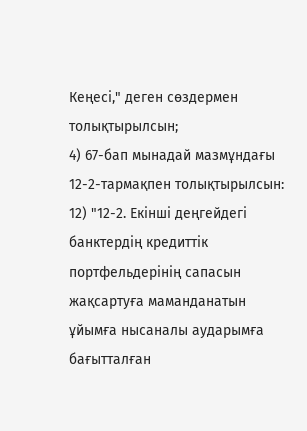Кеңесі," деген сөздермен толықтырылсын;
4) 67-бап мынадай мазмұндағы 12-2-тармақпен толықтырылсын:
12) "12-2. Екінші деңгейдегі банктердің кредиттік портфельдерінің сапасын жақсартуға маманданатын ұйымға нысаналы аударымға бағытталған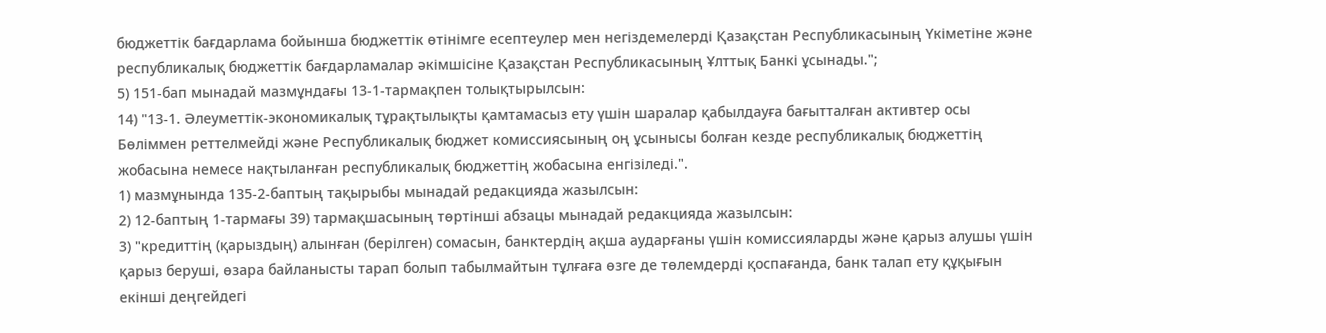бюджеттік бағдарлама бойынша бюджеттік өтінімге есептеулер мен негіздемелерді Қазақстан Республикасының Үкіметіне және республикалық бюджеттік бағдарламалар әкімшісіне Қазақстан Республикасының Ұлттық Банкі ұсынады.";
5) 151-бап мынадай мазмұндағы 13-1-тармақпен толықтырылсын:
14) "13-1. Әлеуметтік-экономикалық тұрақтылықты қамтамасыз ету үшін шаралар қабылдауға бағытталған активтер осы Бөліммен реттелмейді және Республикалық бюджет комиссиясының оң ұсынысы болған кезде республикалық бюджеттің жобасына немесе нақтыланған республикалық бюджеттің жобасына енгізіледі.".
1) мазмұнында 135-2-баптың тақырыбы мынадай редакцияда жазылсын:
2) 12-баптың 1-тармағы 39) тармақшасының төртінші абзацы мынадай редакцияда жазылсын:
3) "кредиттің (қарыздың) алынған (берілген) сомасын, банктердің ақша аударғаны үшін комиссияларды және қарыз алушы үшін қарыз беруші, өзара байланысты тарап болып табылмайтын тұлғаға өзге де төлемдерді қоспағанда, банк талап ету құқығын екінші деңгейдегі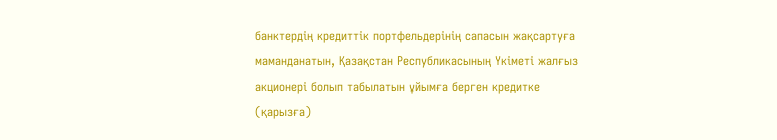банктердің кредиттік портфельдерінің сапасын жақсартуға маманданатын, Қазақстан Республикасының Үкіметі жалғыз акционері болып табылатын ұйымға берген кредитке (қарызға)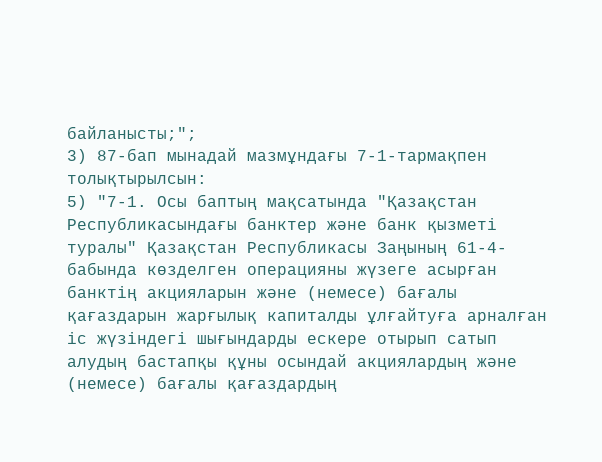байланысты;";
3) 87-бап мынадай мазмұндағы 7-1-тармақпен толықтырылсын:
5) "7-1. Осы баптың мақсатында "Қазақстан Республикасындағы банктер және банк қызметі туралы" Қазақстан Республикасы Заңының 61-4-бабында көзделген операцияны жүзеге асырған банктің акцияларын және (немесе) бағалы қағаздарын жарғылық капиталды ұлғайтуға арналған іс жүзіндегі шығындарды ескере отырып сатып алудың бастапқы құны осындай акциялардың және (немесе) бағалы қағаздардың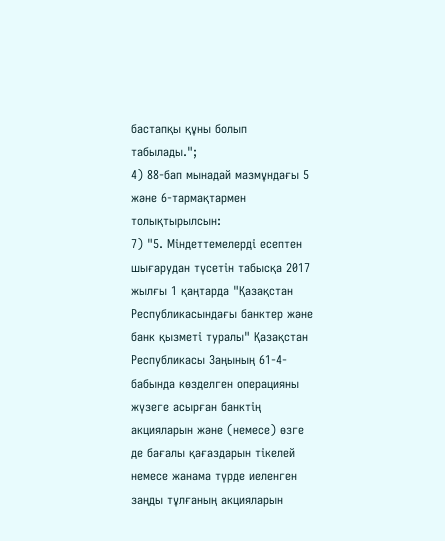бастапқы құны болып табылады.";
4) 88-бап мынадай мазмұндағы 5 және 6-тармақтармен толықтырылсын:
7) "5. Міндеттемелерді есептен шығарудан түсетін табысқа 2017 жылғы 1 қаңтарда "Қазақстан Республикасындағы банктер және банк қызметі туралы" Қазақстан Республикасы Заңының 61-4-бабында көзделген операцияны жүзеге асырған банктің акцияларын және (немесе) өзге де бағалы қағаздарын тікелей немесе жанама түрде иеленген заңды тұлғаның акцияларын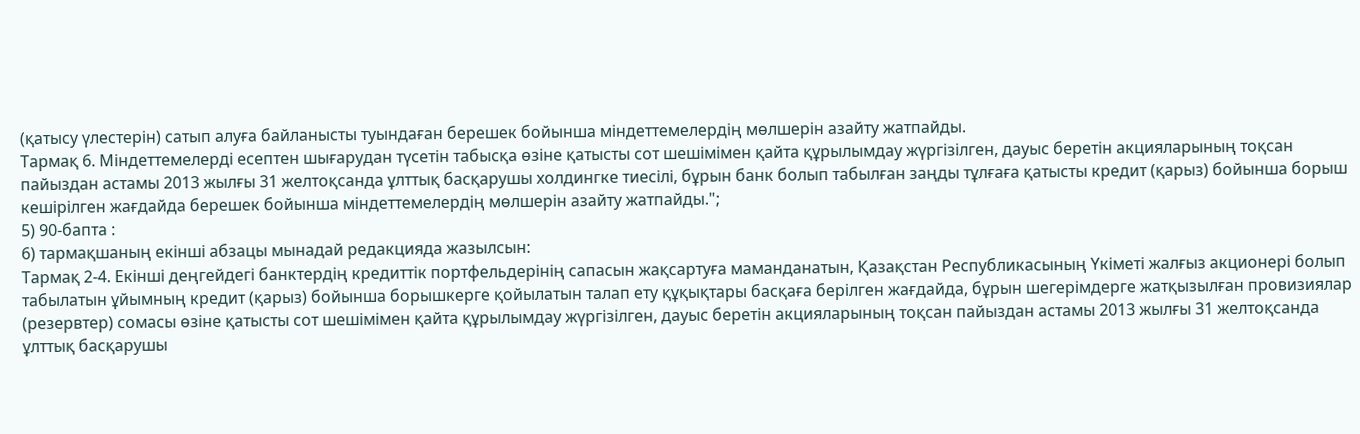(қатысу үлестерін) сатып алуға байланысты туындаған берешек бойынша міндеттемелердің мөлшерін азайту жатпайды.
Тармақ 6. Міндеттемелерді есептен шығарудан түсетін табысқа өзіне қатысты сот шешімімен қайта құрылымдау жүргізілген, дауыс беретін акцияларының тоқсан пайыздан астамы 2013 жылғы 31 желтоқсанда ұлттық басқарушы холдингке тиесілі, бұрын банк болып табылған заңды тұлғаға қатысты кредит (қарыз) бойынша борыш кешірілген жағдайда берешек бойынша міндеттемелердің мөлшерін азайту жатпайды.";
5) 90-бапта :
6) тармақшаның екінші абзацы мынадай редакцияда жазылсын:
Тармақ 2-4. Екінші деңгейдегі банктердің кредиттік портфельдерінің сапасын жақсартуға маманданатын, Қазақстан Республикасының Үкіметі жалғыз акционері болып табылатын ұйымның кредит (қарыз) бойынша борышкерге қойылатын талап ету құқықтары басқаға берілген жағдайда, бұрын шегерiмдерге жатқызылған провизиялар (резервтер) сомасы өзіне қатысты сот шешімімен қайта құрылымдау жүргізілген, дауыс беретін акцияларының тоқсан пайыздан астамы 2013 жылғы 31 желтоқсанда ұлттық басқарушы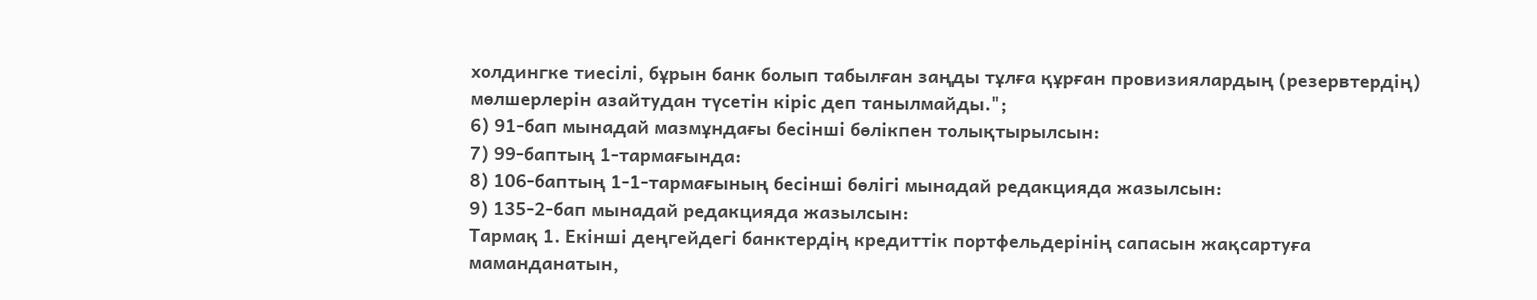холдингке тиесілі, бұрын банк болып табылған заңды тұлға құрған провизиялардың (резервтердің) мөлшерлерін азайтудан түсетін кіріс деп танылмайды.";
6) 91-бап мынадай мазмұндағы бесінші бөлікпен толықтырылсын:
7) 99-баптың 1-тармағында:
8) 106-баптың 1-1-тармағының бесінші бөлігі мынадай редакцияда жазылсын:
9) 135-2-бап мынадай редакцияда жазылсын:
Тармақ 1. Екінші деңгейдегі банктердің кредиттік портфельдерінің сапасын жақсартуға маманданатын,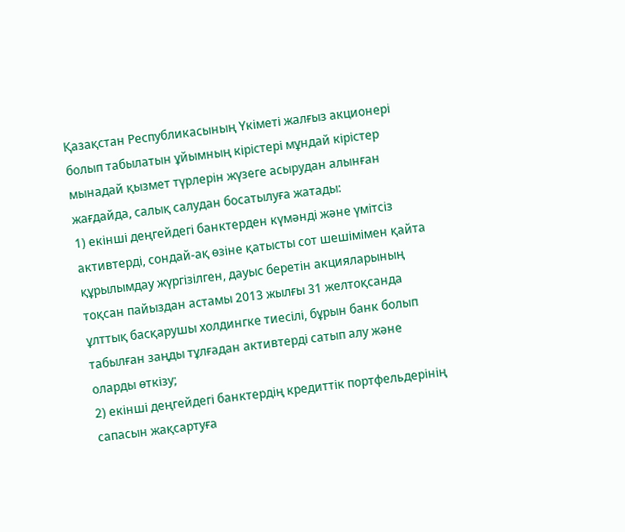Қазақстан Республикасының Үкіметі жалғыз акционері болып табылатын ұйымның кірістері мұндай кірістер мынадай қызмет түрлерін жүзеге асырудан алынған жағдайда, салық салудан босатылуға жатады:
1) екінші деңгейдегі банктерден күмәнді және үмітсіз активтерді, сондай-ақ өзіне қатысты сот шешімімен қайта құрылымдау жүргізілген, дауыс беретін акцияларының тоқсан пайыздан астамы 2013 жылғы 31 желтоқсанда ұлттық басқарушы холдингке тиесілі, бұрын банк болып табылған заңды тұлғадан активтерді сатып алу және оларды өткізу;
2) екінші деңгейдегі банктердің кредиттік портфельдерінің сапасын жақсартуға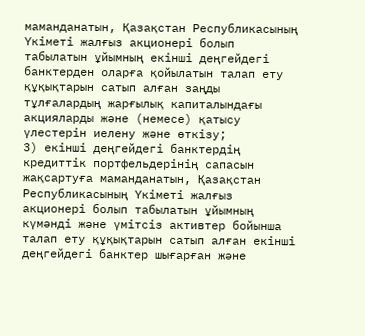маманданатын, Қазақстан Республикасының Үкіметі жалғыз акционері болып табылатын ұйымның екінші деңгейдегі банктерден оларға қойылатын талап ету құқықтарын сатып алған заңды тұлғалардың жарғылық капиталындағы акцияларды және (немесе) қатысу үлестерін иелену және өткізу;
3) екінші деңгейдегі банктердің кредиттік портфельдерінің сапасын жақсартуға маманданатын, Қазақстан Республикасының Үкіметі жалғыз акционері болып табылатын ұйымның күмәнді және үмітсіз активтер бойынша талап ету құқықтарын сатып алған екінші деңгейдегі банктер шығарған және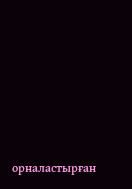орналастырған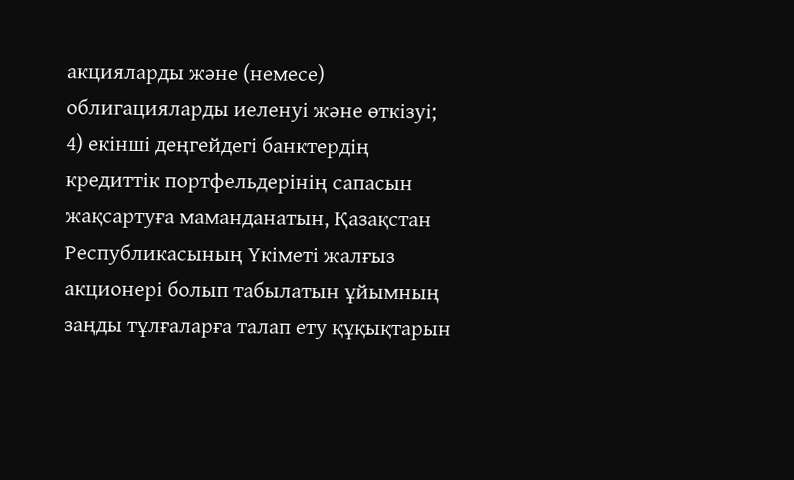акцияларды және (немесе) облигацияларды иеленуі және өткізуі;
4) екінші деңгейдегі банктердің кредиттік портфельдерінің сапасын жақсартуға маманданатын, Қазақстан Республикасының Үкіметі жалғыз акционері болып табылатын ұйымның заңды тұлғаларға талап ету құқықтарын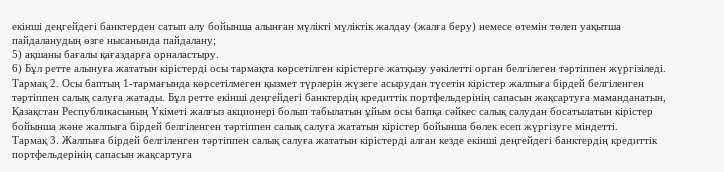екінші деңгейдегі банктерден сатып алу бойынша алынған мүлікті мүліктік жалдау (жалға беру) немесе өтемін төлеп уақытша пайдаланудың өзге нысанында пайдалану;
5) ақшаны бағалы қағаздарға орналастыру.
6) Бұл ретте алынуға жататын кірістерді осы тармақта көрсетілген кірістерге жатқызу уәкілетті орган белгілеген тәртіппен жүргізіледі.
Тармақ 2. Осы баптың 1-тармағында көрсетілмеген қызмет түрлерін жүзеге асырудан түсетін кірістер жалпыға бірдей белгіленген тәртіппен салық салуға жатады. Бұл ретте екінші деңгейдегі банктердің кредиттік портфельдерінің сапасын жақсартуға маманданатын, Қазақстан Республикасының Үкіметі жалғыз акционері болып табылатын ұйым осы бапқа сәйкес салық салудан босатылатын кірістер бойынша және жалпыға бірдей белгіленген тәртіппен салық салуға жататын кірістер бойынша бөлек есеп жүргізуге міндетті.
Тармақ 3. Жалпыға бірдей белгіленген тәртіппен салық салуға жататын кірістерді алған кезде екінші деңгейдегі банктердің кредиттік портфельдерінің сапасын жақсартуға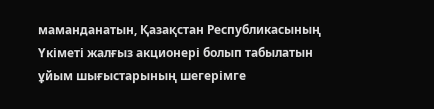маманданатын, Қазақстан Республикасының Үкіметі жалғыз акционері болып табылатын ұйым шығыстарының шегерімге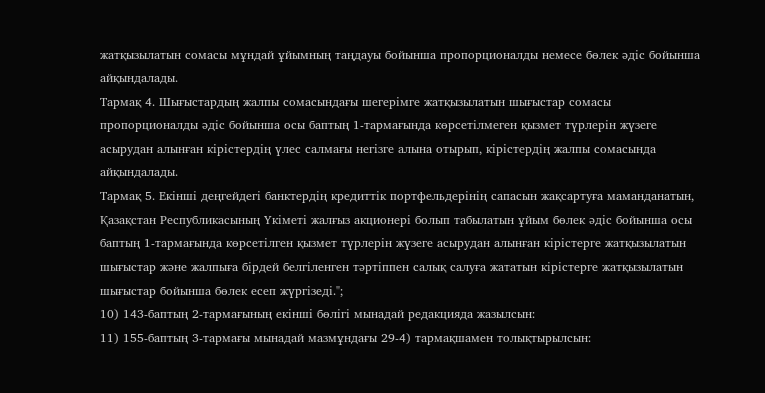жатқызылатын сомасы мұндай ұйымның таңдауы бойынша пропорционалды немесе бөлек әдіс бойынша айқындалады.
Тармақ 4. Шығыстардың жалпы сомасындағы шегерiмге жатқызылатын шығыстар сомасы пропорционалды әдiс бойынша осы баптың 1-тармағында көрсетiлмеген қызмет түрлерін жүзеге асырудан алынған кірістердің үлес салмағы негiзге алына отырып, кірістердің жалпы сомасында айқындалады.
Тармақ 5. Екінші деңгейдегі банктердің кредиттік портфельдерінің сапасын жақсартуға маманданатын, Қазақстан Республикасының Үкіметі жалғыз акционері болып табылатын ұйым бөлек әдiс бойынша осы баптың 1-тармағында көрсетiлген қызмет түрлерін жүзеге асырудан алынған кірістерге жатқызылатын шығыстар және жалпыға бiрдей белгiленген тәртiппен салық салуға жататын кірістерге жатқызылатын шығыстар бойынша бөлек есеп жүргiзедi.";
10) 143-баптың 2-тармағының екінші бөлігі мынадай редакцияда жазылсын:
11) 155-баптың 3-тармағы мынадай мазмұндағы 29-4) тармақшамен толықтырылсын: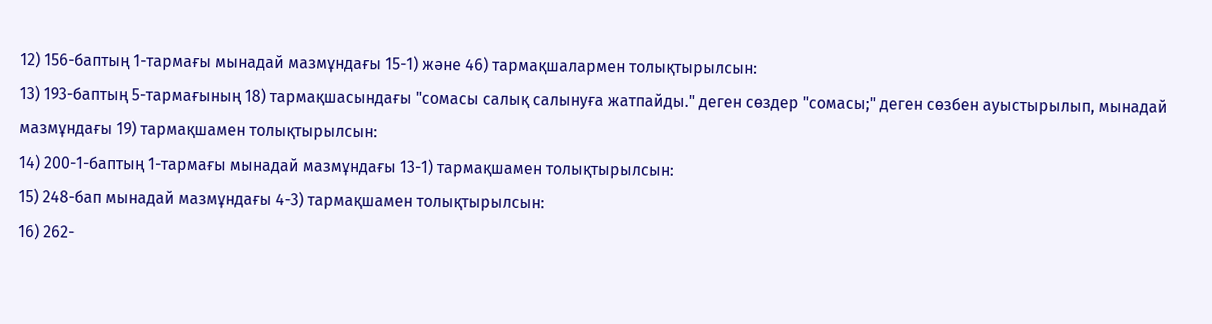12) 156-баптың 1-тармағы мынадай мазмұндағы 15-1) және 46) тармақшалармен толықтырылсын:
13) 193-баптың 5-тармағының 18) тармақшасындағы "сомасы салық салынуға жатпайды." деген сөздер "сомасы;" деген сөзбен ауыстырылып, мынадай мазмұндағы 19) тармақшамен толықтырылсын:
14) 200-1-баптың 1-тармағы мынадай мазмұндағы 13-1) тармақшамен толықтырылсын:
15) 248-бап мынадай мазмұндағы 4-3) тармақшамен толықтырылсын:
16) 262-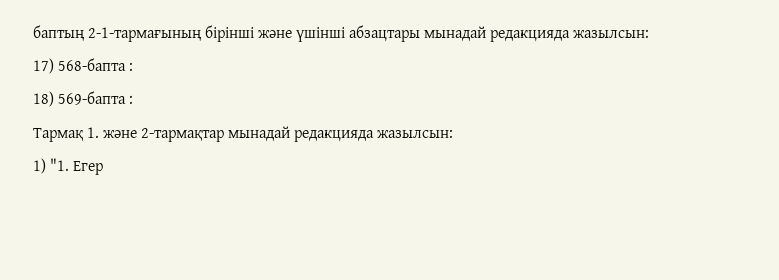баптың 2-1-тармағының бірінші және үшінші абзацтары мынадай редакцияда жазылсын:
17) 568-бапта :
18) 569-бапта :
Тармақ 1. және 2-тармақтар мынадай редакцияда жазылсын:
1) "1. Егер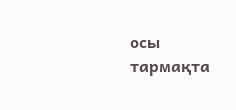осы тармақта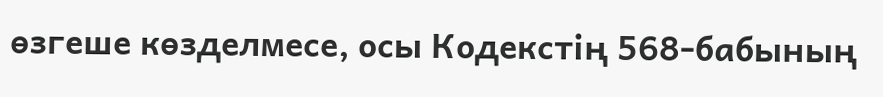өзгеше көзделмесе, осы Кодекстің 568-бабының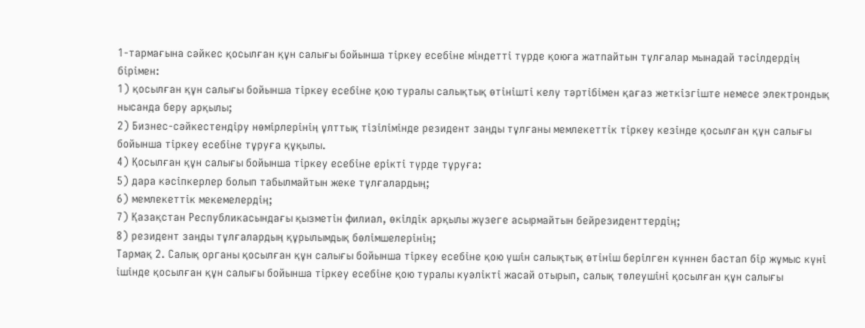1-тармағына сәйкес қосылған құн салығы бойынша тіркеу есебіне міндетті түрде қоюға жатпайтын тұлғалар мынадай тәсілдердің бірімен:
1) қосылған құн салығы бойынша тіркеу есебіне қою туралы салықтық өтінішті келу тәртібімен қағаз жеткізгіште немесе электрондық нысанда беру арқылы;
2) Бизнес-сәйкестендіру нөмірлерінің ұлттық тізілімінде резидент заңды тұлғаны мемлекеттік тіркеу кезінде қосылған құн салығы бойынша тіркеу есебіне тұруға құқылы.
4) Қосылған құн салығы бойынша тіркеу есебіне ерікті түрде тұруға:
5) дара кәсіпкерлер болып табылмайтын жеке тұлғалардың;
6) мемлекеттік мекемелердің;
7) Қазақстан Республикасындағы қызметін филиал, өкілдік арқылы жүзеге асырмайтын бейрезиденттердің;
8) резидент заңды тұлғалардың құрылымдық бөлімшелерінің;
Тармақ 2. Салық органы қосылған құн салығы бойынша тіркеу есебіне қою үшін салықтық өтiнiш берілген күннен бастап бір жұмыс күні ішінде қосылған құн салығы бойынша тіркеу есебіне қою туралы куәлікті жасай отырып, салық төлеушіні қосылған құн салығы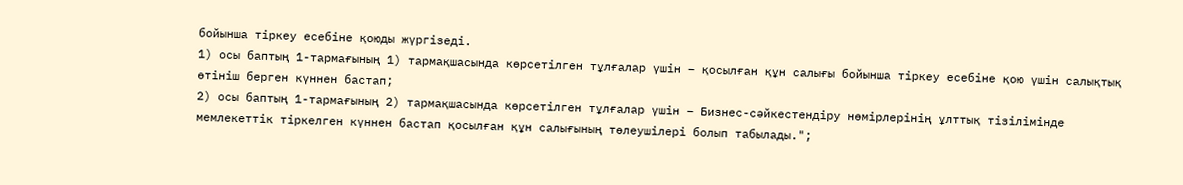бойынша тіркеу есебіне қоюды жүргізеді.
1) осы баптың 1-тармағының 1) тармақшасында көрсетілген тұлғалар үшін – қосылған құн салығы бойынша тіркеу есебіне қою үшін салықтық өтініш берген күннен бастап;
2) осы баптың 1-тармағының 2) тармақшасында көрсетілген тұлғалар үшін – Бизнес-сәйкестендіру нөмірлерінің ұлттық тізілімінде мемлекеттік тіркелген күннен бастап қосылған құн салығының төлеушілері болып табылады.";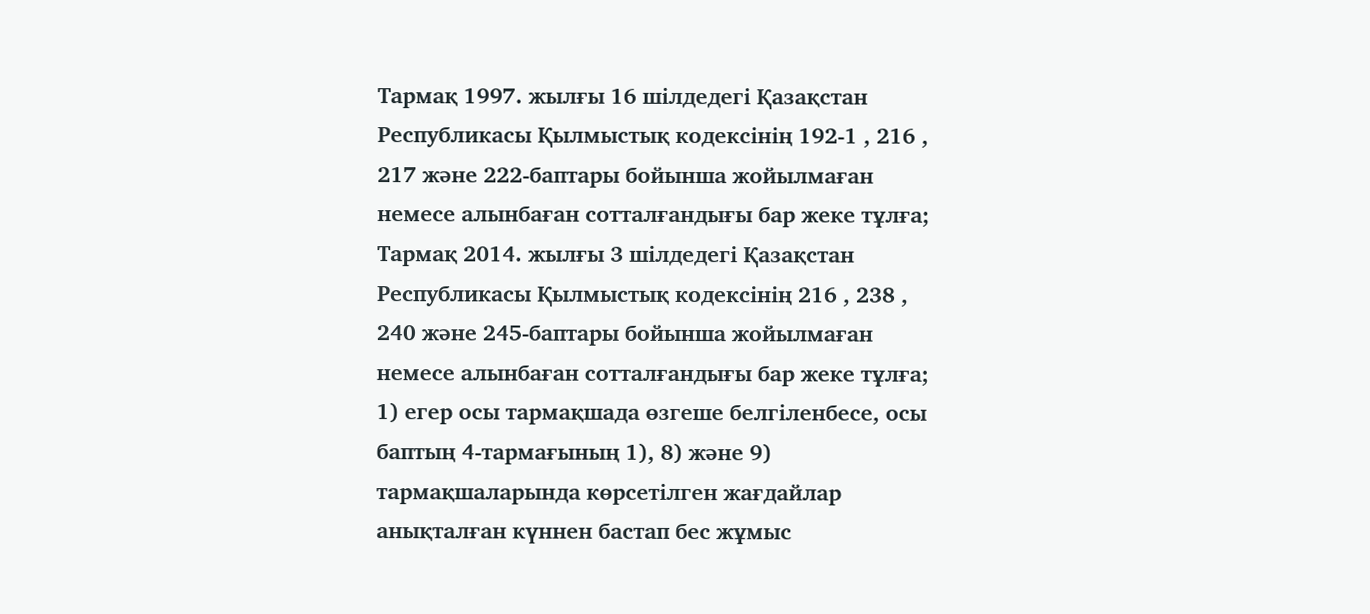Тармақ 1997. жылғы 16 шілдедегі Қазақстан Республикасы Қылмыстық кодексінің 192-1 , 216 , 217 және 222-баптары бойынша жойылмаған немесе алынбаған сотталғандығы бар жеке тұлға;
Тармақ 2014. жылғы 3 шілдедегі Қазақстан Республикасы Қылмыстық кодексінің 216 , 238 , 240 және 245-баптары бойынша жойылмаған немесе алынбаған сотталғандығы бар жеке тұлға;
1) егер осы тармақшада өзгеше белгіленбесе, осы баптың 4-тармағының 1), 8) және 9) тармақшаларында көрсетілген жағдайлар анықталған күннен бастап бес жұмыс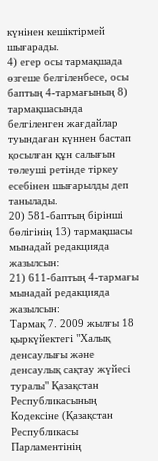күнінен кешіктірмей шығарады.
4) егер осы тармақшада өзгеше белгіленбесе, осы баптың 4-тармағының 8) тармақшасында белгіленген жағдайлар туындаған күннен бастап қосылған құн салығын төлеуші ретінде тіркеу есебінен шығарылды деп танылады.
20) 581-баптың бірінші бөлігінің 13) тармақшасы мынадай редакцияда жазылсын:
21) 611-баптың 4-тармағы мынадай редакцияда жазылсын:
Тармақ 7. 2009 жылғы 18 қыркүйектегі "Халық денсаулығы және денсаулық сақтау жүйесі туралы" Қазақстан Республикасының Кодексіне (Қазақстан Республикасы Парламентінің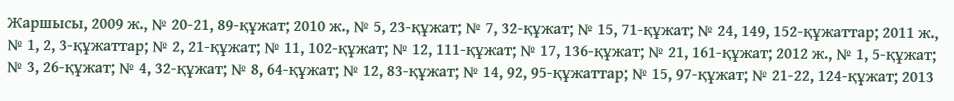Жаршысы, 2009 ж., № 20-21, 89-құжат; 2010 ж., № 5, 23-құжат; № 7, 32-құжат; № 15, 71-құжат; № 24, 149, 152-құжаттар; 2011 ж., № 1, 2, 3-құжаттар; № 2, 21-құжат; № 11, 102-құжат; № 12, 111-құжат; № 17, 136-құжат; № 21, 161-құжат; 2012 ж., № 1, 5-құжат; № 3, 26-құжат; № 4, 32-құжат; № 8, 64-құжат; № 12, 83-құжат; № 14, 92, 95-құжаттар; № 15, 97-құжат; № 21-22, 124-құжат; 2013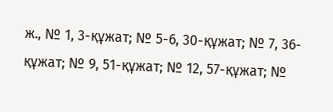ж., № 1, 3-құжат; № 5-6, 30-құжат; № 7, 36-құжат; № 9, 51-құжат; № 12, 57-құжат; №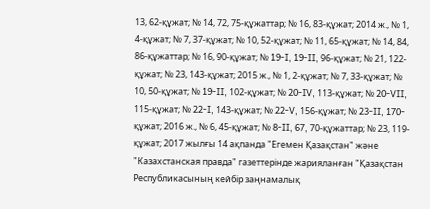13, 62-құжат; № 14, 72, 75-құжаттар; № 16, 83-құжат; 2014 ж., № 1, 4-құжат; № 7, 37-құжат; № 10, 52-құжат; № 11, 65-құжат; № 14, 84, 86-құжаттар; № 16, 90-құжат; № 19-I, 19-II, 96-құжат; № 21, 122-құжат; № 23, 143-құжат; 2015 ж., № 1, 2-құжат; № 7, 33-құжат; № 10, 50-құжат; № 19-II, 102-құжат; № 20-IV, 113-құжат; № 20-VII, 115-құжат; № 22-I, 143-құжат; № 22-V, 156-құжат; № 23-II, 170-құжат; 2016 ж., № 6, 45-құжат; № 8-II, 67, 70-құжаттар; № 23, 119-құжат; 2017 жылғы 14 ақпанда "Егемен Қазақстан" және "Казахстанская правда" газеттерінде жарияланған "Қазақстан Республикасының кейбір заңнамалық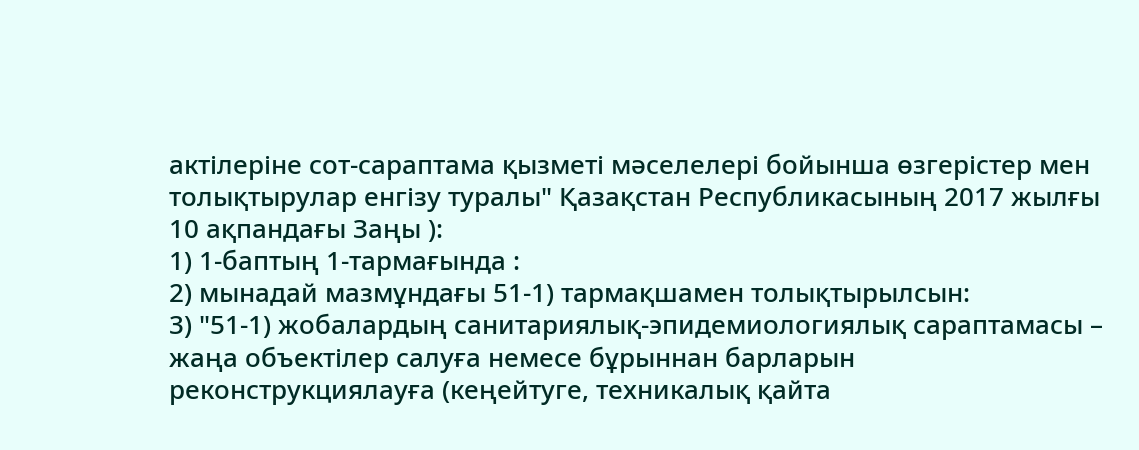актілеріне сот-сараптама қызметі мәселелері бойынша өзгерістер мен толықтырулар енгізу туралы" Қазақстан Республикасының 2017 жылғы 10 ақпандағы Заңы ):
1) 1-баптың 1-тармағында :
2) мынадай мазмұндағы 51-1) тармақшамен толықтырылсын:
3) "51-1) жобалардың санитариялық-эпидемиологиялық сараптамасы – жаңа объектілер салуға немесе бұрыннан барларын реконструкциялауға (кеңейтуге, техникалық қайта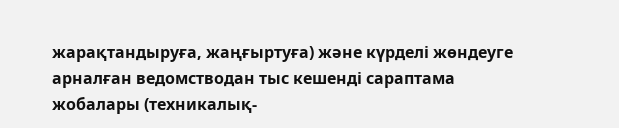жарақтандыруға, жаңғыртуға) және күрделі жөндеуге арналған ведомстводан тыс кешенді сараптама жобалары (техникалық-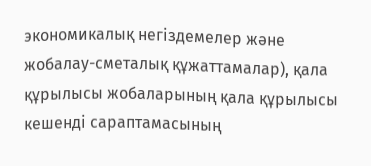экономикалық негіздемелер және жобалау-сметалық құжаттамалар), қала құрылысы жобаларының қала құрылысы кешенді сараптамасының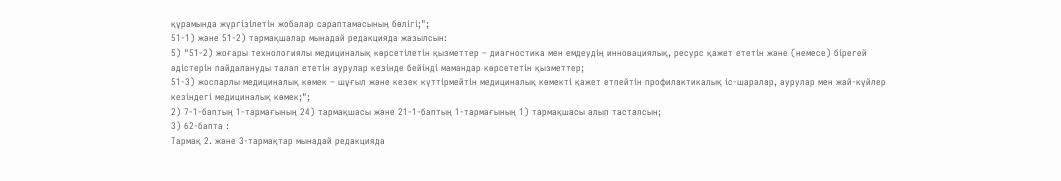құрамында жүргізілетін жобалар сараптамасының бөлігі;";
51-1) және 51-2) тармақшалар мынадай редакцияда жазылсын:
5) "51-2) жоғары технологиялы медициналық көрсетілетін қызметтер – диагностика мен емдеудің инновациялық, ресурс қажет ететін және (немесе) бірегей әдістерін пайдалануды талап ететін аурулар кезінде бейінді мамандар көрсететін қызметтер;
51-3) жоспарлы медициналық көмек – шұғыл және кезек күттірмейтін медициналық көмекті қажет етпейтін профилактикалық іс-шаралар, аурулар мен жай-күйлер кезіндегі медициналық көмек;";
2) 7-1-баптың 1-тармағының 24) тармақшасы және 21-1-баптың 1-тармағының 1) тармақшасы алып тасталсын;
3) 62-бапта :
Тармақ 2. және 3-тармақтар мынадай редакцияда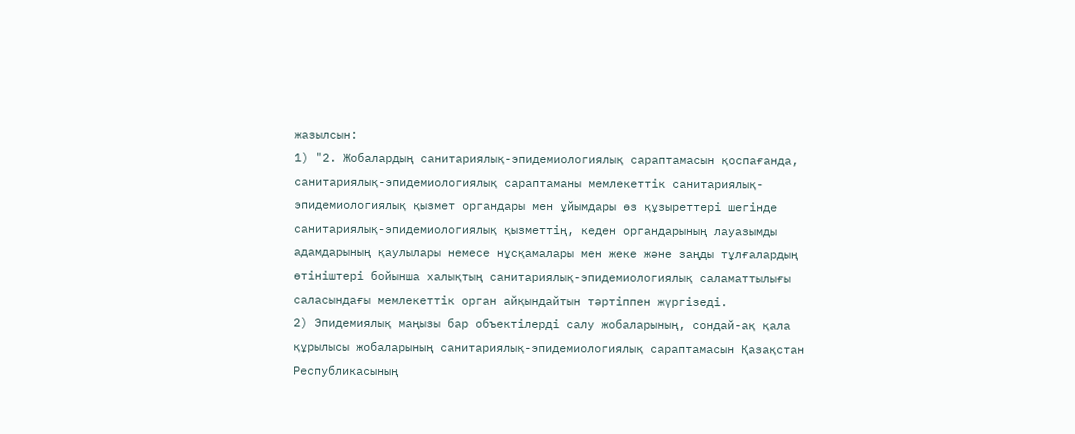жазылсын:
1) "2. Жобалардың санитариялық-эпидемиологиялық сараптамасын қоспағанда, санитариялық-эпидемиологиялық сараптаманы мемлекеттік санитариялық-эпидемиологиялық қызмет органдары мен ұйымдары өз құзыреттері шегінде санитариялық-эпидемиологиялық қызметтің, кеден органдарының лауазымды адамдарының қаулылары немесе нұсқамалары мен жеке және заңды тұлғалардың өтініштері бойынша халықтың санитариялық-эпидемиологиялық саламаттылығы саласындағы мемлекеттік орган айқындайтын тәртіппен жүргізеді.
2) Эпидемиялық маңызы бар объектілерді салу жобаларының, сондай-ақ қала құрылысы жобаларының санитариялық-эпидемиологиялық сараптамасын Қазақстан Республикасының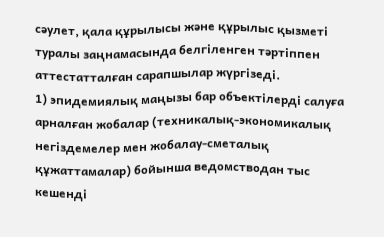сәулет, қала құрылысы және құрылыс қызметі туралы заңнамасында белгіленген тәртіппен аттестатталған сарапшылар жүргізеді.
1) эпидемиялық маңызы бар объектілерді салуға арналған жобалар (техникалық-экономикалық негіздемелер мен жобалау-сметалық құжаттамалар) бойынша ведомстводан тыс кешенді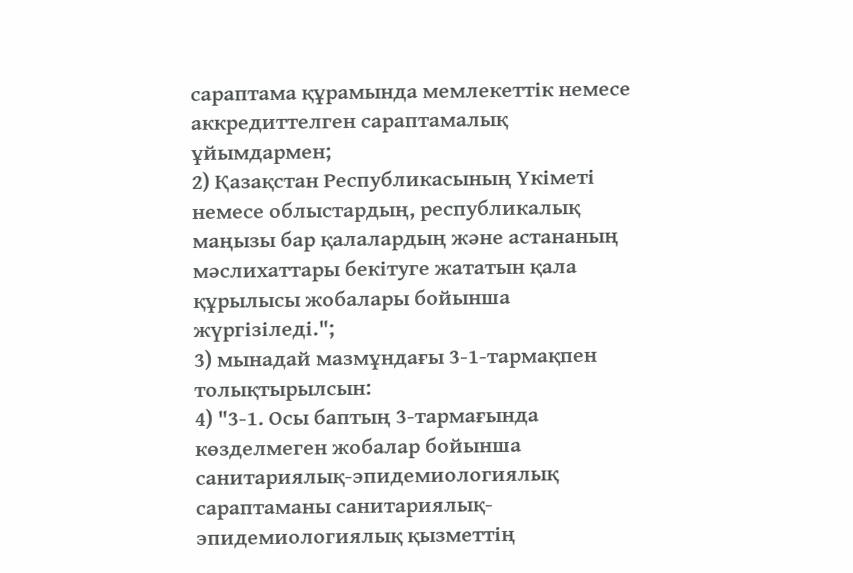сараптама құрамында мемлекеттік немесе аккредиттелген сараптамалық ұйымдармен;
2) Қазақстан Республикасының Үкіметі немесе облыстардың, республикалық маңызы бар қалалардың және астананың мәслихаттары бекітуге жататын қала құрылысы жобалары бойынша жүргізіледі.";
3) мынадай мазмұндағы 3-1-тармақпен толықтырылсын:
4) "3-1. Осы баптың 3-тармағында көзделмеген жобалар бойынша санитариялық-эпидемиологиялық сараптаманы санитариялық-эпидемиологиялық қызметтің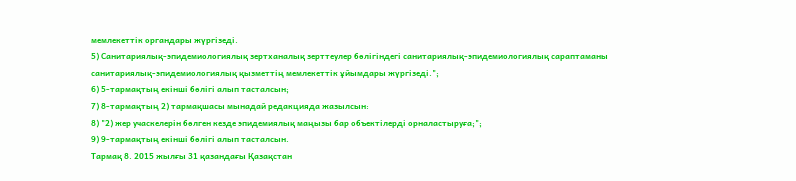мемлекеттік органдары жүргізеді.
5) Санитариялық-эпидемиологиялық зертханалық зерттеулер бөлігіндегі санитариялық-эпидемиологиялық сараптаманы санитариялық-эпидемиологиялық қызметтің мемлекеттік ұйымдары жүргізеді.";
6) 5-тармақтың екінші бөлігі алып тасталсын;
7) 8-тармақтың 2) тармақшасы мынадай редакцияда жазылсын:
8) "2) жер учаскелерін бөлген кезде эпидемиялық маңызы бар объектілерді орналастыруға;";
9) 9-тармақтың екінші бөлігі алып тасталсын.
Тармақ 8. 2015 жылғы 31 қазандағы Қазақстан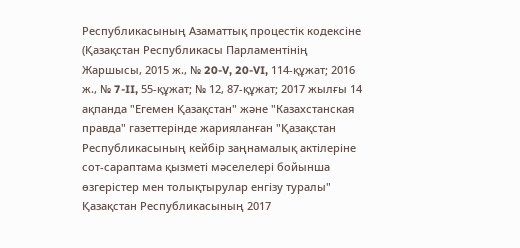Республикасының Азаматтық процестік кодексіне (Қазақстан Республикасы Парламентінің Жаршысы, 2015 ж., № 20-V, 20-VI, 114-құжат; 2016 ж., № 7-II, 55-құжат; № 12, 87-құжат; 2017 жылғы 14 ақпанда "Егемен Қазақстан" және "Казахстанская правда" газеттерінде жарияланған "Қазақстан Республикасының кейбір заңнамалық актілеріне сот-сараптама қызметі мәселелері бойынша өзгерістер мен толықтырулар енгізу туралы" Қазақстан Республикасының 2017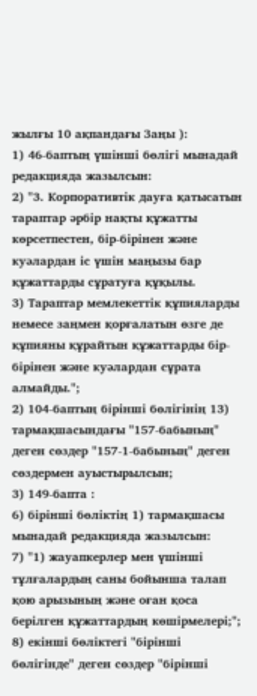жылғы 10 ақпандағы Заңы ):
1) 46-баптың үшінші бөлігі мынадай редакцияда жазылсын:
2) "3. Корпоративтік дауға қатысатын тараптар әрбір нақты құжатты көрсетпестен, бір-бірінен және куәлардан іс үшін маңызы бар құжаттарды сұратуға құқылы.
3) Тараптар мемлекеттік құпияларды немесе заңмен қорғалатын өзге де құпияны құрайтын құжаттарды бір-бірінен және куәлардан сұрата алмайды.";
2) 104-баптың бірінші бөлігінің 13) тармақшасындағы "157-бабының" деген сөздер "157-1-бабының" деген сөздермен ауыстырылсын;
3) 149-бапта :
6) бірінші бөліктің 1) тармақшасы мынадай редакцияда жазылсын:
7) "1) жауапкерлер мен үшінші тұлғалардың саны бойынша талап қою арызының және оған қоса берілген құжаттардың көшірмелері;";
8) екінші бөліктегі "бірінші бөлігінде" деген сөздер "бірінші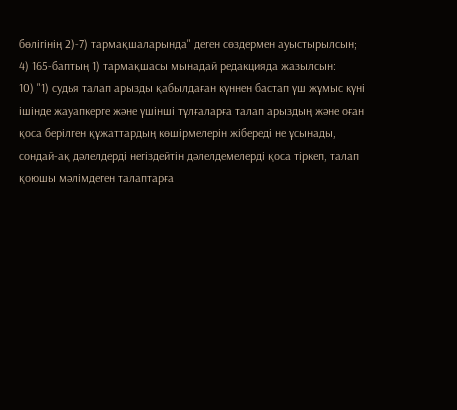бөлігінің 2)-7) тармақшаларында" деген сөздермен ауыстырылсын;
4) 165-баптың 1) тармақшасы мынадай редакцияда жазылсын:
10) "1) судья талап арызды қабылдаған күннен бастап үш жұмыс күні ішінде жауапкерге және үшінші тұлғаларға талап арыздың және оған қоса берілген құжаттардың көшірмелерін жібереді не ұсынады, сондай-ақ дәлелдерді негіздейтін дәлелдемелерді қоса тіркеп, талап қоюшы мәлімдеген талаптарға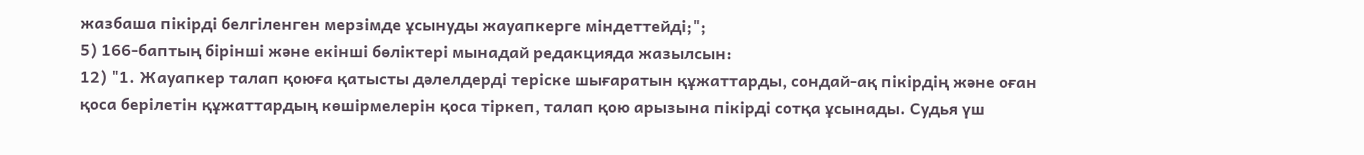жазбаша пікірді белгіленген мерзімде ұсынуды жауапкерге міндеттейді;";
5) 166-баптың бірінші және екінші бөліктері мынадай редакцияда жазылсын:
12) "1. Жауапкер талап қоюға қатысты дәлелдерді теріске шығаратын құжаттарды, сондай-ақ пікірдің және оған қоса берілетін құжаттардың көшірмелерін қоса тіркеп, талап қою арызына пікірді сотқа ұсынады. Судья үш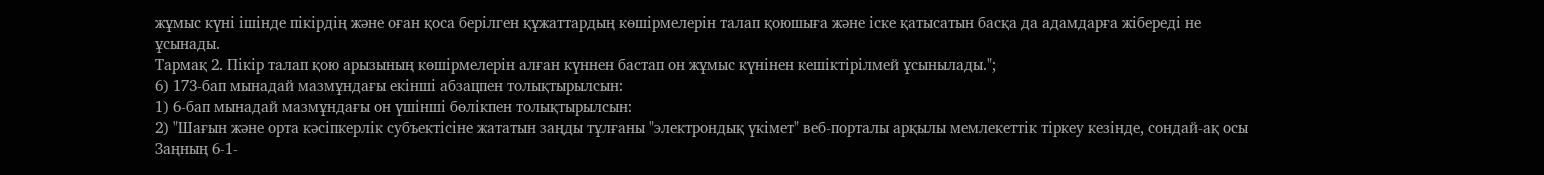жұмыс күні ішінде пікірдің және оған қоса берілген құжаттардың көшірмелерін талап қоюшыға және іске қатысатын басқа да адамдарға жібереді не ұсынады.
Тармақ 2. Пікір талап қою арызының көшірмелерін алған күннен бастап он жұмыс күнінен кешіктірілмей ұсынылады.";
6) 173-бап мынадай мазмұндағы екінші абзацпен толықтырылсын:
1) 6-бап мынадай мазмұндағы он үшінші бөлікпен толықтырылсын:
2) "Шағын және орта кәсіпкерлік субъектісіне жататын заңды тұлғаны "электрондық үкімет" веб-порталы арқылы мемлекеттік тіркеу кезінде, сондай-ақ осы Заңның 6-1-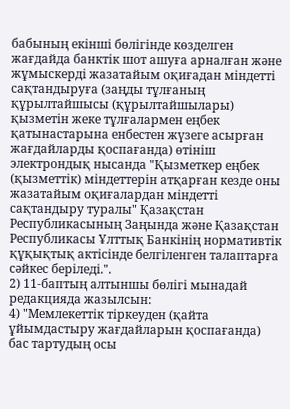бабының екінші бөлігінде көзделген жағдайда банктік шот ашуға арналған және жұмыскерді жазатайым оқиғадан міндетті сақтандыруға (заңды тұлғаның құрылтайшысы (құрылтайшылары) қызметін жеке тұлғалармен еңбек қатынастарына енбестен жүзеге асырған жағдайларды қоспағанда) өтініш электрондық нысанда "Қызметкер еңбек (қызметтік) міндеттерін атқарған кезде оны жазатайым оқиғалардан міндетті сақтандыру туралы" Қазақстан Республикасының Заңында және Қазақстан Республикасы Ұлттық Банкінің нормативтік құқықтық актісінде белгіленген талаптарға сәйкес беріледі.".
2) 11-баптың алтыншы бөлігі мынадай редакцияда жазылсын:
4) "Мемлекеттік тіркеуден (қайта ұйымдастыру жағдайларын қоспағанда) бас тартудың осы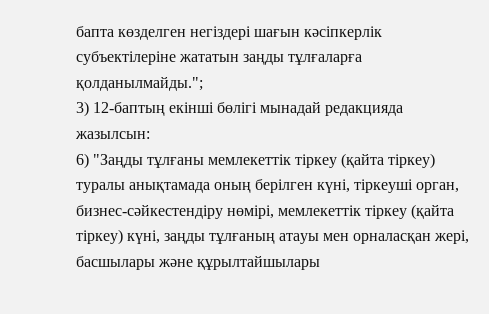бапта көзделген негіздері шағын кәсіпкерлік субъектілеріне жататын заңды тұлғаларға қолданылмайды.";
3) 12-баптың екінші бөлігі мынадай редакцияда жазылсын:
6) "Заңды тұлғаны мемлекеттiк тiркеу (қайта тiркеу) туралы анықтамада оның берілген күні, тiркеушi орган, бизнес-сәйкестендiру нөмiрi, мемлекеттiк тiркеу (қайта тiркеу) күні, заңды тұлғаның атауы мен орналасқан жері, басшылары және құрылтайшылары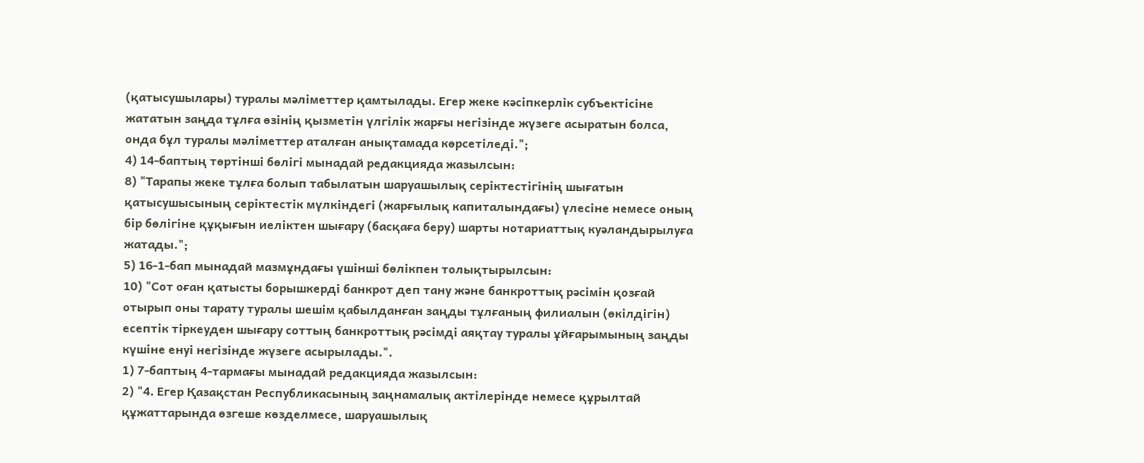(қатысушылары) туралы мәлiметтер қамтылады. Егер жеке кәсіпкерлік субъектісіне жататын заңда тұлға өзінің қызметін үлгілік жарғы негізінде жүзеге асыратын болса, онда бұл туралы мәліметтер аталған анықтамада көрсетіледі.";
4) 14-баптың төртінші бөлігі мынадай редакцияда жазылсын:
8) "Тарапы жеке тұлға болып табылатын шаруашылық серiктестiгінің шығатын қатысушысының серіктестік мүлкіндегі (жарғылық капиталындағы) үлесіне немесе оның бір бөлігіне құқығын иеліктен шығару (басқаға беру) шарты нотариаттық куәландырылуға жатады.";
5) 16-1-бап мынадай мазмұндағы үшінші бөлікпен толықтырылсын:
10) "Сот оған қатысты борышкерді банкрот деп тану және банкроттық рәсімін қозғай отырып оны тарату туралы шешім қабылданған заңды тұлғаның филиалын (өкілдігін) есептік тіркеуден шығару соттың банкроттық рәсімді аяқтау туралы ұйғарымының заңды күшіне енуі негізінде жүзеге асырылады.".
1) 7-баптың 4-тармағы мынадай редакцияда жазылсын:
2) "4. Егер Қазақстан Республикасының заңнамалық актiлерінде немесе құрылтай құжаттарында өзгеше көзделмесе, шаруашылық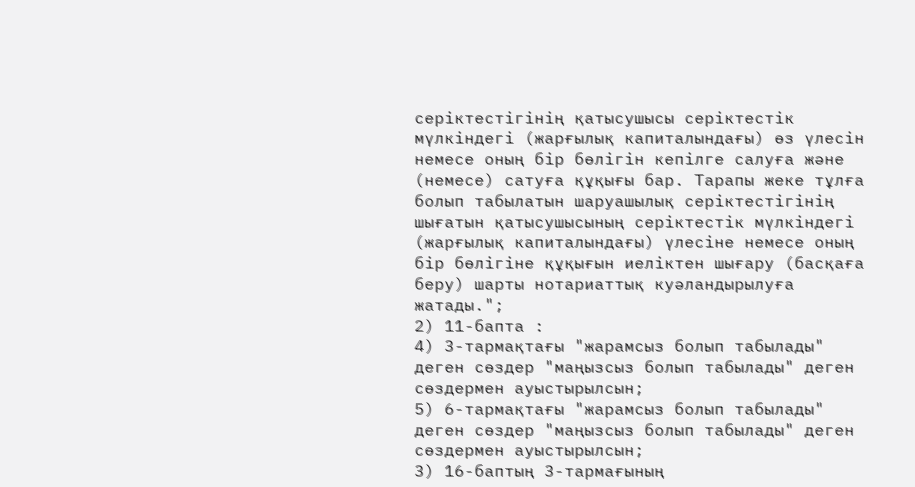серiктестiгiнің қатысушысы серiктестiк мүлкіндегі (жарғылық капиталындағы) өз үлесін немесе оның бір бөлігін кепiлге салуға және (немесе) сатуға құқығы бар. Тарапы жеке тұлға болып табылатын шаруашылық серiктестiгiнің шығатын қатысушысының серіктестік мүлкіндегі (жарғылық капиталындағы) үлесіне немесе оның бір бөлігіне құқығын иелiктен шығару (басқаға беру) шарты нотариаттық куәландырылуға жатады.";
2) 11-бапта :
4) 3-тармақтағы "жарамсыз болып табылады" деген сөздер "маңызсыз болып табылады" деген сөздермен ауыстырылсын;
5) 6-тармақтағы "жарамсыз болып табылады" деген сөздер "маңызсыз болып табылады" деген сөздермен ауыстырылсын;
3) 16-баптың 3-тармағының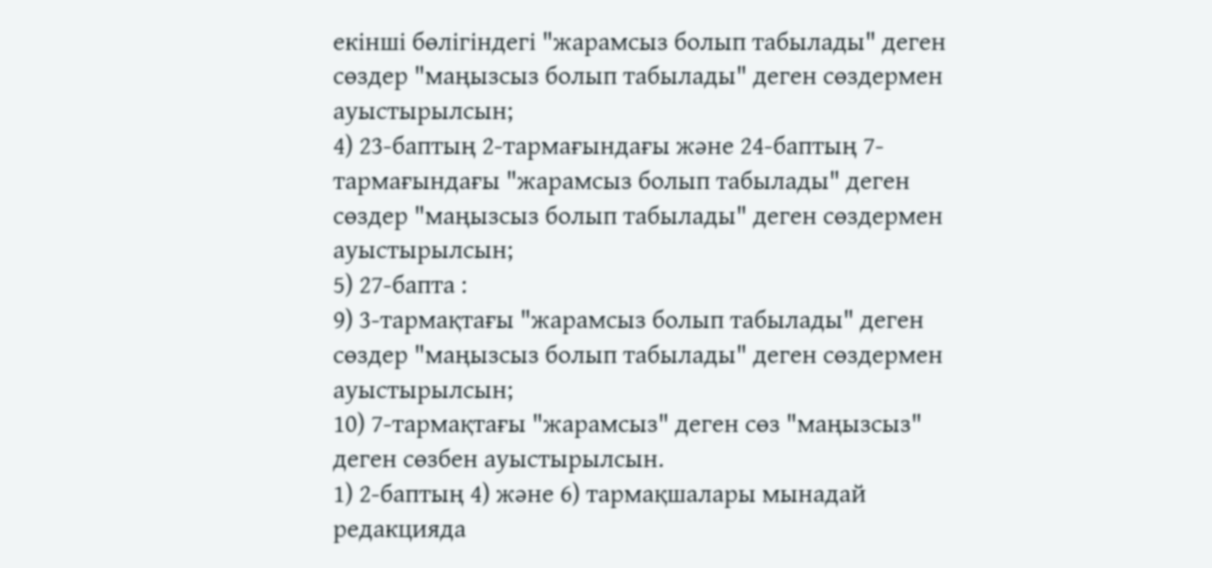екінші бөлігіндегі "жарамсыз болып табылады" деген сөздер "маңызсыз болып табылады" деген сөздермен ауыстырылсын;
4) 23-баптың 2-тармағындағы және 24-баптың 7-тармағындағы "жарамсыз болып табылады" деген сөздер "маңызсыз болып табылады" деген сөздермен ауыстырылсын;
5) 27-бапта :
9) 3-тармақтағы "жарамсыз болып табылады" деген сөздер "маңызсыз болып табылады" деген сөздермен ауыстырылсын;
10) 7-тармақтағы "жарамсыз" деген сөз "маңызсыз" деген сөзбен ауыстырылсын.
1) 2-баптың 4) және 6) тармақшалары мынадай редакцияда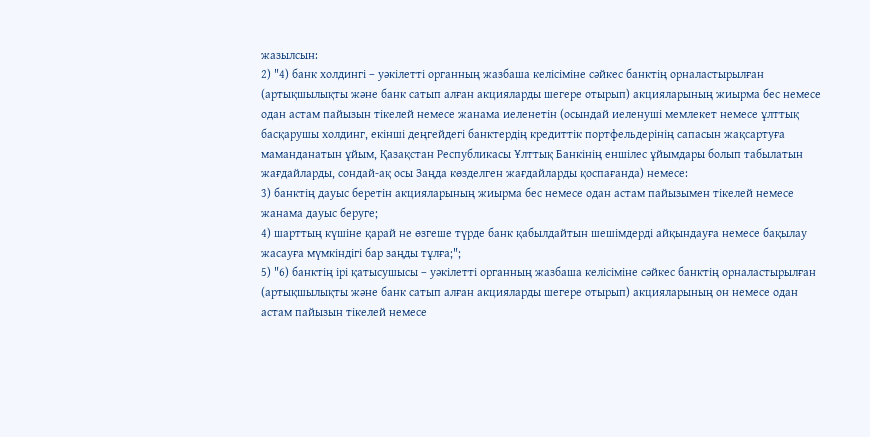жазылсын:
2) "4) банк холдингі – уәкілетті органның жазбаша келісіміне сәйкес банктің орналастырылған (артықшылықты және банк сатып алған акцияларды шегере отырып) акцияларының жиырма бес немесе одан астам пайызын тікелей немесе жанама иеленетін (осындай иеленуші мемлекет немесе ұлттық басқарушы холдинг, екінші деңгейдегі банктердің кредиттік портфельдерінің сапасын жақсартуға маманданатын ұйым, Қазақстан Республикасы Ұлттық Банкінің еншілес ұйымдары болып табылатын жағдайларды, сондай-ақ осы Заңда көзделген жағдайларды қоспағанда) немесе:
3) банктің дауыс беретін акцияларының жиырма бес немесе одан астам пайызымен тікелей немесе жанама дауыс беруге;
4) шарттың күшіне қарай не өзгеше түрде банк қабылдайтын шешімдерді айқындауға немесе бақылау жасауға мүмкіндігі бар заңды тұлға;";
5) "6) банктің ірі қатысушысы – уәкілетті органның жазбаша келісіміне сәйкес банктің орналастырылған (артықшылықты және банк сатып алған акцияларды шегере отырып) акцияларының он немесе одан астам пайызын тікелей немесе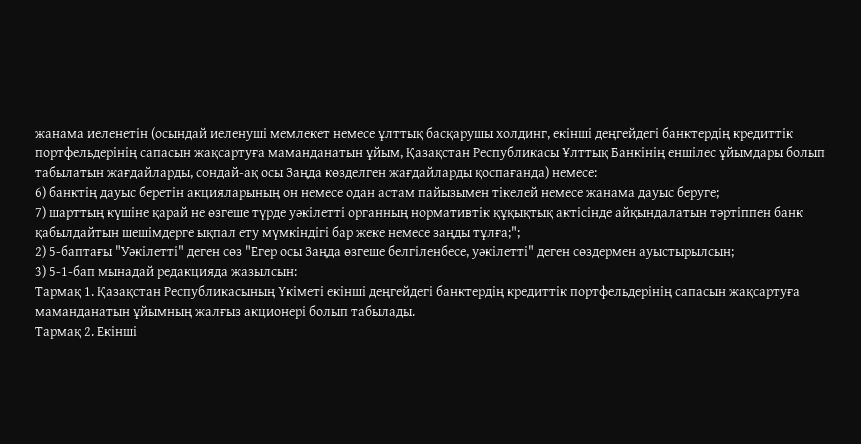жанама иеленетін (осындай иеленуші мемлекет немесе ұлттық басқарушы холдинг, екінші деңгейдегі банктердің кредиттік портфельдерінің сапасын жақсартуға маманданатын ұйым, Қазақстан Республикасы Ұлттық Банкінің еншілес ұйымдары болып табылатын жағдайларды, сондай-ақ осы Заңда көзделген жағдайларды қоспағанда) немесе:
6) банктің дауыс беретін акцияларының он немесе одан астам пайызымен тікелей немесе жанама дауыс беруге;
7) шарттың күшіне қарай не өзгеше түрде уәкілетті органның нормативтік құқықтық актісінде айқындалатын тәртіппен банк қабылдайтын шешімдерге ықпал ету мүмкіндігі бар жеке немесе заңды тұлға;";
2) 5-баптағы "Уәкiлеттi" деген сөз "Егер осы Заңда өзгеше белгіленбесе, уәкiлеттi" деген сөздермен ауыстырылсын;
3) 5-1-бап мынадай редакцияда жазылсын:
Тармақ 1. Қазақстан Республикасының Үкіметі екінші деңгейдегі банктердің кредиттік портфельдерінің сапасын жақсартуға маманданатын ұйымның жалғыз акционері болып табылады.
Тармақ 2. Екінші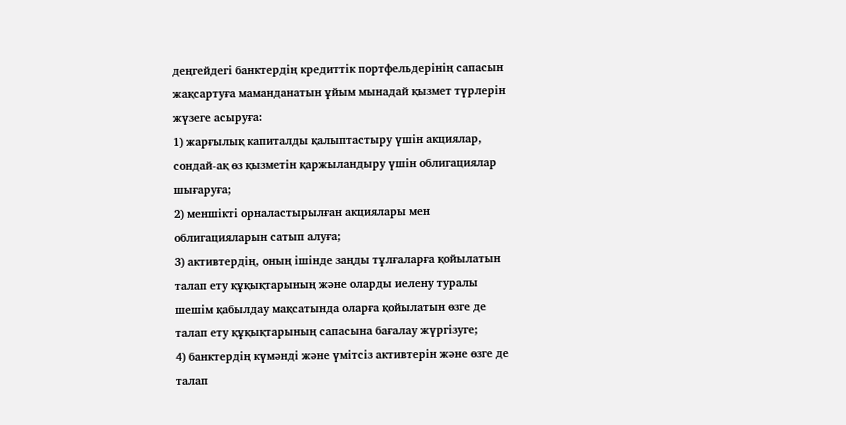деңгейдегі банктердің кредиттік портфельдерінің сапасын жақсартуға маманданатын ұйым мынадай қызмет түрлерін жүзеге асыруға:
1) жарғылық капиталды қалыптастыру үшін акциялар, сондай-ақ өз қызметін қаржыландыру үшін облигациялар шығаруға;
2) меншікті орналастырылған акциялары мен облигацияларын сатып алуға;
3) активтердің, оның ішінде заңды тұлғаларға қойылатын талап ету құқықтарының және оларды иелену туралы шешім қабылдау мақсатында оларға қойылатын өзге де талап ету құқықтарының сапасына бағалау жүргізуге;
4) банктердің күмәнді және үмітсіз активтерін және өзге де талап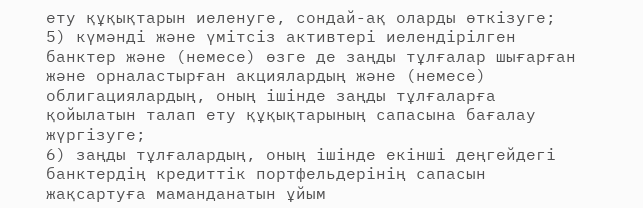ету құқықтарын иеленуге, сондай-ақ оларды өткізуге;
5) күмәнді және үмітсіз активтері иелендірілген банктер және (немесе) өзге де заңды тұлғалар шығарған және орналастырған акциялардың және (немесе) облигациялардың, оның ішінде заңды тұлғаларға қойылатын талап ету құқықтарының сапасына бағалау жүргізуге;
6) заңды тұлғалардың, оның ішінде екінші деңгейдегі банктердің кредиттік портфельдерінің сапасын жақсартуға маманданатын ұйым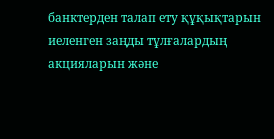банктерден талап ету құқықтарын иеленген заңды тұлғалардың акцияларын және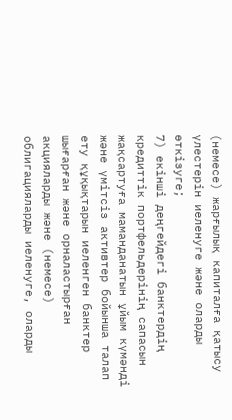(немесе) жарғылық капиталға қатысу үлестерін иеленуге және оларды өткізуге;
7) екінші деңгейдегі банктердің кредиттік портфельдерінің сапасын жақсартуға маманданатын ұйым күмәнді және үмітсіз активтер бойынша талап ету құқықтарын иеленген банктер шығарған және орналастырған акцияларды және (немесе) облигацияларды иеленуге, оларды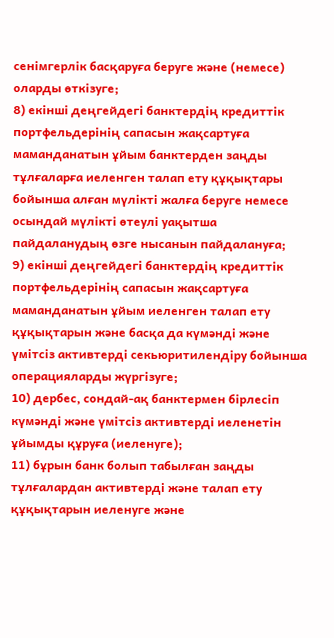сенімгерлік басқаруға беруге және (немесе) оларды өткізуге;
8) екінші деңгейдегі банктердің кредиттік портфельдерінің сапасын жақсартуға маманданатын ұйым банктерден заңды тұлғаларға иеленген талап ету құқықтары бойынша алған мүлікті жалға беруге немесе осындай мүлікті өтеулі уақытша пайдаланудың өзге нысанын пайдалануға;
9) екінші деңгейдегі банктердің кредиттік портфельдерінің сапасын жақсартуға маманданатын ұйым иеленген талап ету құқықтарын және басқа да күмәнді және үмітсіз активтерді секьюритилендіру бойынша операцияларды жүргізуге;
10) дербес, сондай-ақ банктермен бірлесіп күмәнді және үмітсіз активтерді иеленетін ұйымды құруға (иеленуге);
11) бұрын банк болып табылған заңды тұлғалардан активтерді және талап ету құқықтарын иеленуге және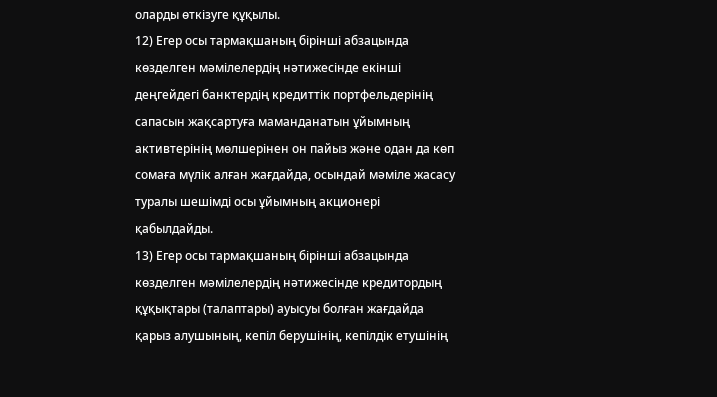оларды өткізуге құқылы.
12) Егер осы тармақшаның бірінші абзацында көзделген мәмілелердің нәтижесінде екінші деңгейдегі банктердің кредиттік портфельдерінің сапасын жақсартуға маманданатын ұйымның активтерінің мөлшерінен он пайыз және одан да көп сомаға мүлік алған жағдайда, осындай мәміле жасасу туралы шешімді осы ұйымның акционері қабылдайды.
13) Егер осы тармақшаның бірінші абзацында көзделген мәмілелердің нәтижесінде кредитордың құқықтары (талаптары) ауысуы болған жағдайда қарыз алушының, кепіл берушінің, кепілдік етушінің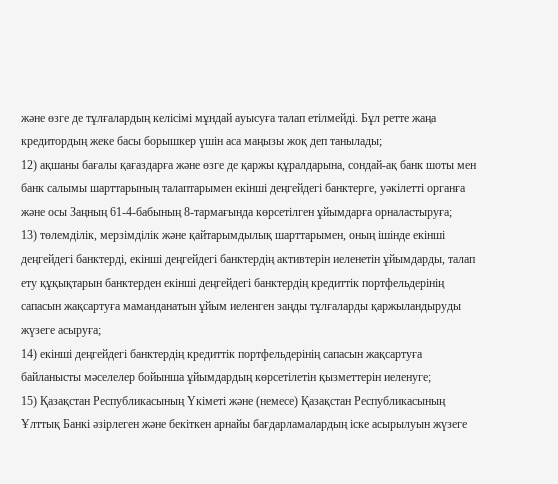және өзге де тұлғалардың келісімі мұндай ауысуға талап етілмейді. Бұл ретте жаңа кредитордың жеке басы борышкер үшін аса маңызы жоқ деп танылады;
12) ақшаны бағалы қағаздарға және өзге де қаржы құралдарына, сондай-ақ банк шоты мен банк салымы шарттарының талаптарымен екінші деңгейдегі банктерге, уәкілетті органға және осы Заңның 61-4-бабының 8-тармағында көрсетілген ұйымдарға орналастыруға;
13) төлемділік, мерзімділік және қайтарымдылық шарттарымен, оның ішінде екінші деңгейдегі банктерді, екінші деңгейдегі банктердің активтерін иеленетін ұйымдарды, талап ету құқықтарын банктерден екінші деңгейдегі банктердің кредиттік портфельдерінің сапасын жақсартуға маманданатын ұйым иеленген заңды тұлғаларды қаржыландыруды жүзеге асыруға;
14) екінші деңгейдегі банктердің кредиттік портфельдерінің сапасын жақсартуға байланысты мәселелер бойынша ұйымдардың көрсетілетін қызметтерін иеленуге;
15) Қазақстан Республикасының Үкіметі және (немесе) Қазақстан Республикасының Ұлттық Банкі әзірлеген және бекіткен арнайы бағдарламалардың іске асырылуын жүзеге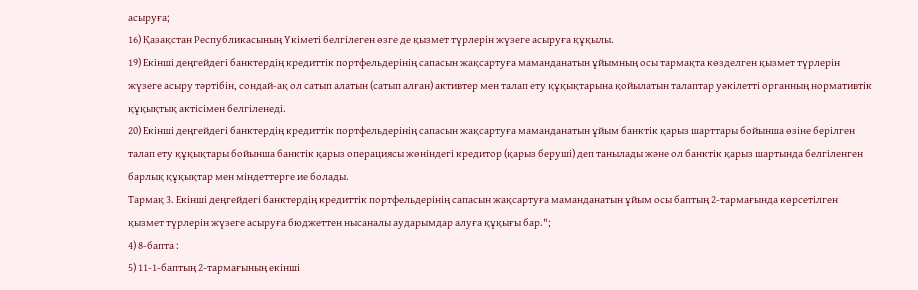асыруға;
16) Қазақстан Республикасының Үкіметі белгілеген өзге де қызмет түрлерін жүзеге асыруға құқылы.
19) Екінші деңгейдегі банктердің кредиттік портфельдерінің сапасын жақсартуға маманданатын ұйымның осы тармақта көзделген қызмет түрлерін жүзеге асыру тәртібін, сондай-ақ ол сатып алатын (сатып алған) активтер мен талап ету құқықтарына қойылатын талаптар уәкілетті органның нормативтік құқықтық актісімен белгіленеді.
20) Екінші деңгейдегі банктердің кредиттік портфельдерінің сапасын жақсартуға маманданатын ұйым банктік қарыз шарттары бойынша өзіне берілген талап ету құқықтары бойынша банктік қарыз операциясы жөніндегі кредитор (қарыз беруші) деп танылады және ол банктік қарыз шартында белгіленген барлық құқықтар мен міндеттерге ие болады.
Тармақ 3. Екінші деңгейдегі банктердің кредиттік портфельдерінің сапасын жақсартуға маманданатын ұйым осы баптың 2-тармағында көрсетілген қызмет түрлерін жүзеге асыруға бюджеттен нысаналы аударымдар алуға құқығы бар.";
4) 8-бапта :
5) 11-1-баптың 2-тармағының екінші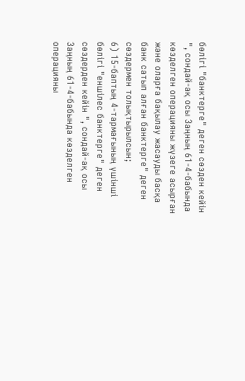бөлігі "банктерге" деген сөзден кейін ", сондай-ақ осы Заңның 61-4-бабында көзделген операцияны жүзеге асырған және оларға бақылау жасауды басқа банк сатып алған банктерге" деген сөздермен толықтырылсын;
6) 15-баптың 4-тармағының үшінші бөлігі "еншілес банктерге" деген сөздерден кейін ", сондай-ақ осы Заңның 61-4-бабында көзделген операцияны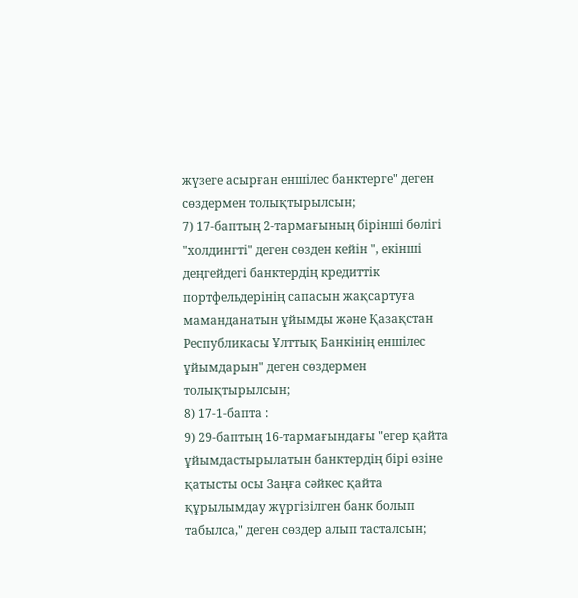жүзеге асырған еншілес банктерге" деген сөздермен толықтырылсын;
7) 17-баптың 2-тармағының бірінші бөлігі "холдингті" деген сөзден кейін ", екінші деңгейдегі банктердің кредиттік портфельдерінің сапасын жақсартуға маманданатын ұйымды және Қазақстан Республикасы Ұлттық Банкінің еншілес ұйымдарын" деген сөздермен толықтырылсын;
8) 17-1-бапта :
9) 29-баптың 16-тармағындағы "егер қайта ұйымдастырылатын банктердің бірі өзіне қатысты осы Заңға сәйкес қайта құрылымдау жүргізілген банк болып табылса," деген сөздер алып тасталсын;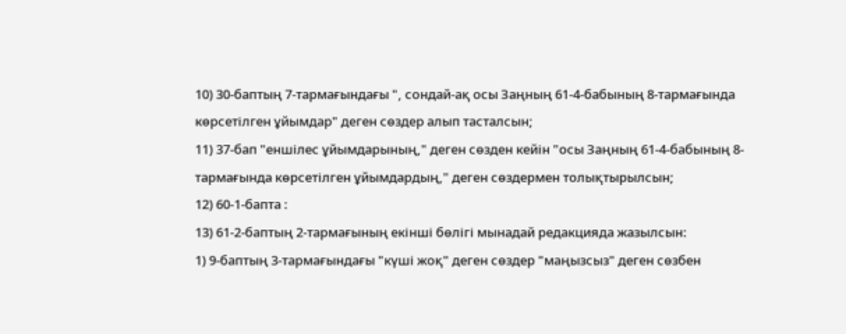10) 30-баптың 7-тармағындағы ", сондай-ақ осы Заңның 61-4-бабының 8-тармағында көрсетілген ұйымдар" деген сөздер алып тасталсын;
11) 37-бап "еншілес ұйымдарының," деген сөзден кейін "осы Заңның 61-4-бабының 8-тармағында көрсетілген ұйымдардың," деген сөздермен толықтырылсын;
12) 60-1-бапта :
13) 61-2-баптың 2-тармағының екінші бөлігі мынадай редакцияда жазылсын:
1) 9-баптың 3-тармағындағы "күші жоқ" деген сөздер "маңызсыз" деген сөзбен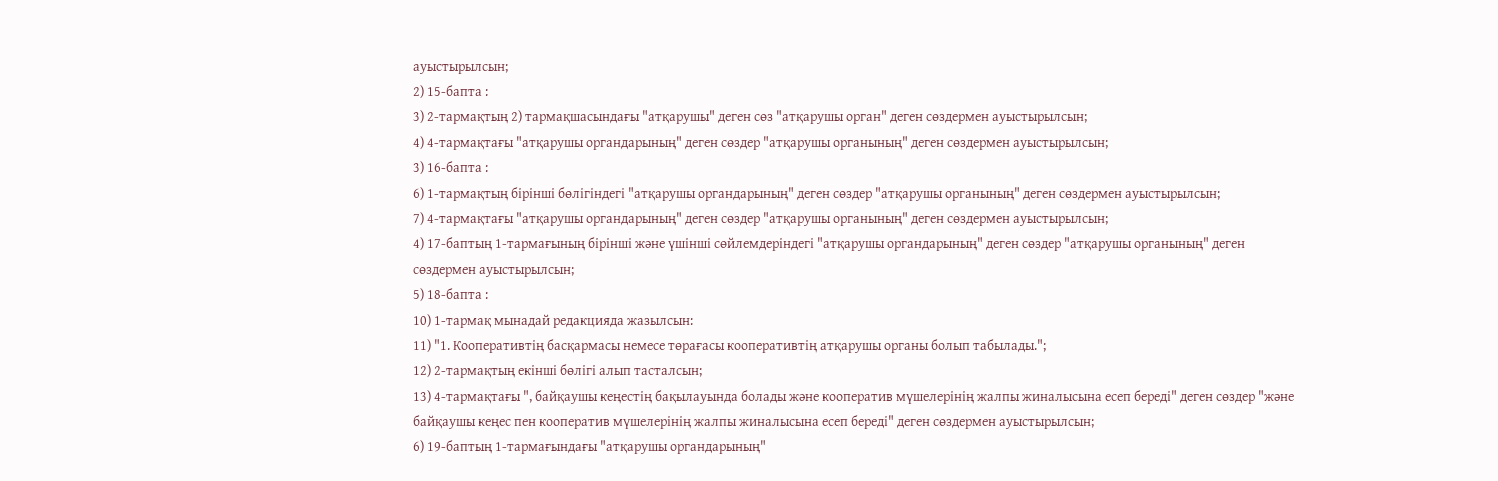ауыстырылсын;
2) 15-бапта :
3) 2-тармақтың 2) тармақшасындағы "атқарушы" деген сөз "атқарушы орган" деген сөздермен ауыстырылсын;
4) 4-тармақтағы "атқарушы органдарының" деген сөздер "атқарушы органының" деген сөздермен ауыстырылсын;
3) 16-бапта :
6) 1-тармақтың бірінші бөлігіндегі "атқарушы органдарының" деген сөздер "атқарушы органының" деген сөздермен ауыстырылсын;
7) 4-тармақтағы "атқарушы органдарының" деген сөздер "атқарушы органының" деген сөздермен ауыстырылсын;
4) 17-баптың 1-тармағының бірінші және үшінші сөйлемдеріндегі "атқарушы органдарының" деген сөздер "атқарушы органының" деген сөздермен ауыстырылсын;
5) 18-бапта :
10) 1-тармақ мынадай редакцияда жазылсын:
11) "1. Кооперативтің басқармасы немесе төрағасы кооперативтiң атқарушы органы болып табылады.";
12) 2-тармақтың екінші бөлігі алып тасталсын;
13) 4-тармақтағы ", байқаушы кеңестiң бақылауында болады және кооператив мүшелерiнiң жалпы жиналысына есеп бередi" деген сөздер "және байқаушы кеңес пен кооператив мүшелерiнiң жалпы жиналысына есеп бередi" деген сөздермен ауыстырылсын;
6) 19-баптың 1-тармағындағы "атқарушы органдарының"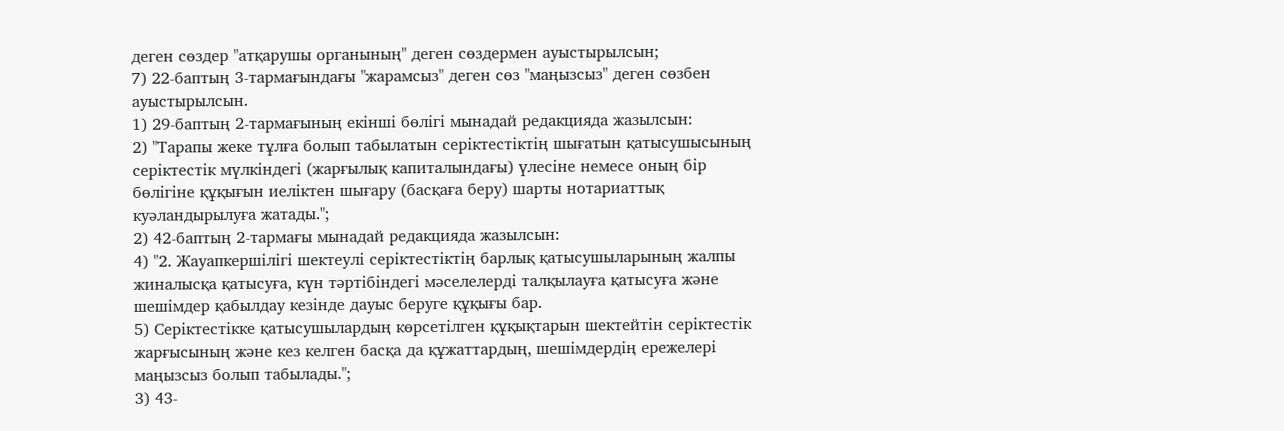деген сөздер "атқарушы органының" деген сөздермен ауыстырылсын;
7) 22-баптың 3-тармағындағы "жарамсыз" деген сөз "маңызсыз" деген сөзбен ауыстырылсын.
1) 29-баптың 2-тармағының екінші бөлігі мынадай редакцияда жазылсын:
2) "Тарапы жеке тұлға болып табылатын серіктестіктің шығатын қатысушысының серіктестік мүлкіндегi (жарғылық капиталындағы) үлесіне немесе оның бір бөлігіне құқығын иелiктен шығару (басқаға беру) шарты нотариаттық куәландырылуға жатады.";
2) 42-баптың 2-тармағы мынадай редакцияда жазылсын:
4) "2. Жауапкершілігі шектеулі серіктестіктің барлық қатысушыларының жалпы жиналысқа қатысуға, күн тәртібіндегі мәселелерді талқылауға қатысуға және шешімдер қабылдау кезінде дауыс беруге құқығы бар.
5) Серіктестікке қатысушылардың көрсетілген құқықтарын шектейтін серіктестік жарғысының және кез келген басқа да құжаттардың, шешімдердің ережелері маңызсыз болып табылады.";
3) 43-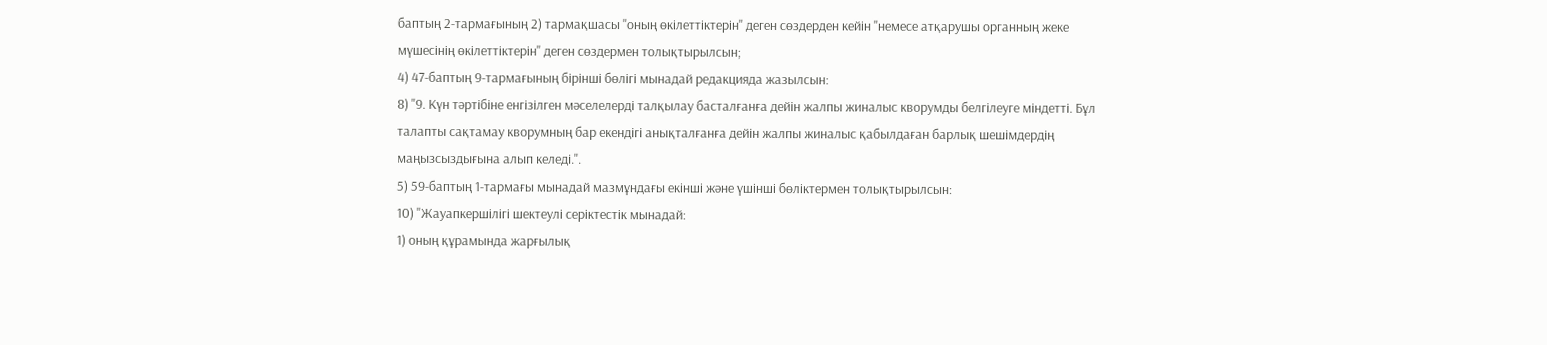баптың 2-тармағының 2) тармақшасы "оның өкілеттіктерін" деген сөздерден кейін "немесе атқарушы органның жеке мүшесінің өкілеттіктерін" деген сөздермен толықтырылсын;
4) 47-баптың 9-тармағының бірінші бөлігі мынадай редакцияда жазылсын:
8) "9. Күн тәртібіне енгізілген мәселелерді талқылау басталғанға дейін жалпы жиналыс кворумды белгілеуге міндетті. Бұл талапты сақтамау кворумның бар екендігі анықталғанға дейін жалпы жиналыс қабылдаған барлық шешімдердің маңызсыздығына алып келеді.".
5) 59-баптың 1-тармағы мынадай мазмұндағы екінші және үшінші бөліктермен толықтырылсын:
10) "Жауапкершілігі шектеулі серіктестік мынадай:
1) оның құрамында жарғылық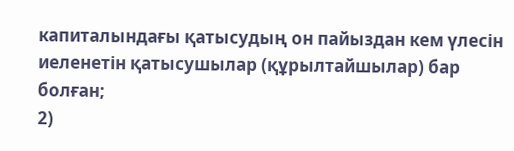капиталындағы қатысудың он пайыздан кем үлесін иеленетін қатысушылар (құрылтайшылар) бар болған;
2)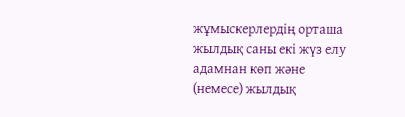жұмыскерлердің орташа жылдық саны екі жүз елу адамнан көп және (немесе) жылдық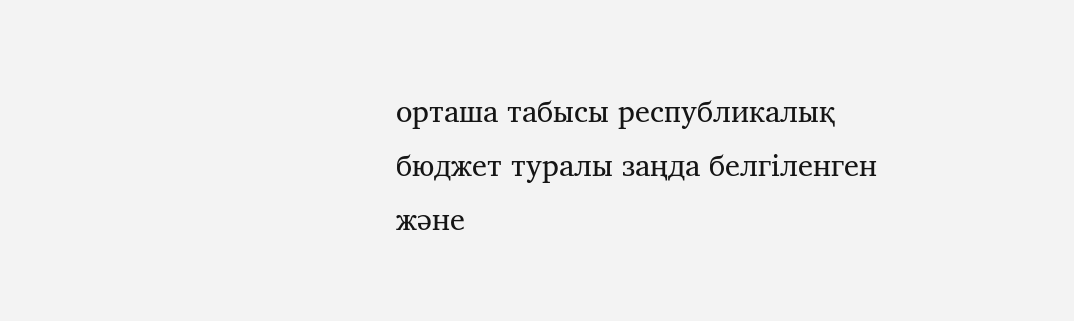орташа табысы республикалық бюджет туралы заңда белгіленген және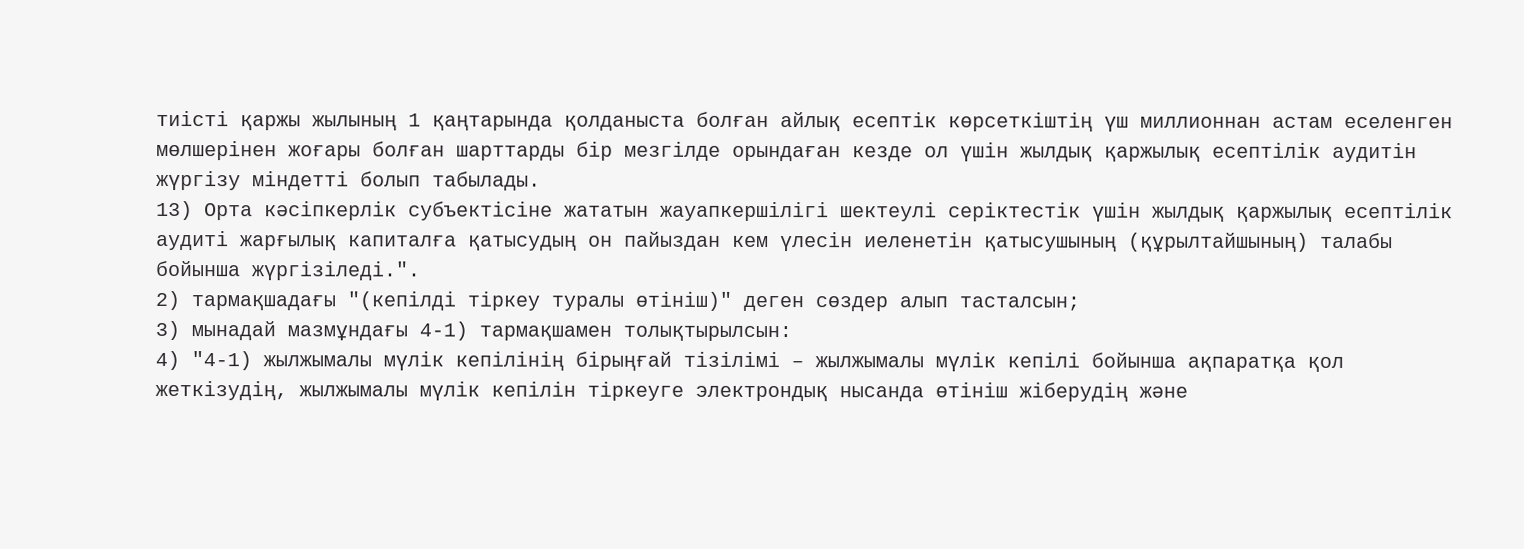тиісті қаржы жылының 1 қаңтарында қолданыста болған айлық есептік көрсеткіштің үш миллионнан астам еселенген мөлшерінен жоғары болған шарттарды бір мезгілде орындаған кезде ол үшін жылдық қаржылық есептілік аудитін жүргізу міндетті болып табылады.
13) Орта кәсіпкерлік субъектісіне жататын жауапкершілігі шектеулі серіктестік үшін жылдық қаржылық есептілік аудиті жарғылық капиталға қатысудың он пайыздан кем үлесін иеленетін қатысушының (құрылтайшының) талабы бойынша жүргізіледі.".
2) тармақшадағы "(кепiлдi тiркеу туралы өтiнiш)" деген сөздер алып тасталсын;
3) мынадай мазмұндағы 4-1) тармақшамен толықтырылсын:
4) "4-1) жылжымалы мүлік кепілінің бірыңғай тізілімі – жылжымалы мүлік кепілі бойынша ақпаратқа қол жеткізудің, жылжымалы мүлік кепілін тіркеуге электрондық нысанда өтініш жіберудің және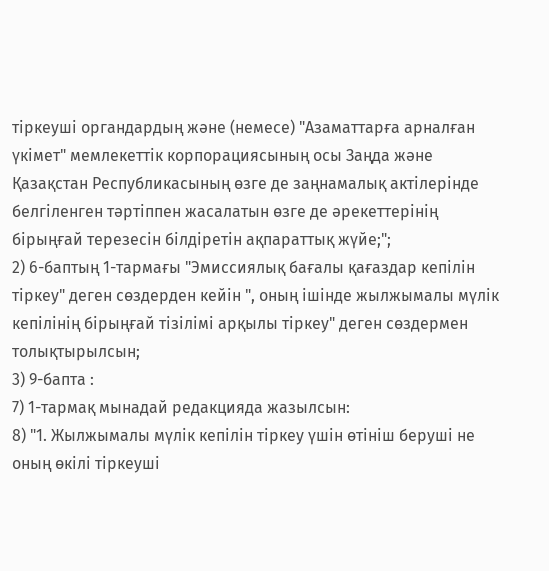тіркеуші органдардың және (немесе) "Азаматтарға арналған үкімет" мемлекеттік корпорациясының осы Заңда және Қазақстан Республикасының өзге де заңнамалық актілерінде белгіленген тәртіппен жасалатын өзге де әрекеттерінің бірыңғай терезесін білдіретін ақпараттық жүйе;";
2) 6-баптың 1-тармағы "Эмиссиялық бағалы қағаздар кепiлiн тiркеу" деген сөздерден кейін ", оның ішінде жылжымалы мүлік кепілінің бірыңғай тізілімі арқылы тіркеу" деген сөздермен толықтырылсын;
3) 9-бапта :
7) 1-тармақ мынадай редакцияда жазылсын:
8) "1. Жылжымалы мүлiк кепiлiн тiркеу үшiн өтiнiш беруші не оның өкiлi тiркеушi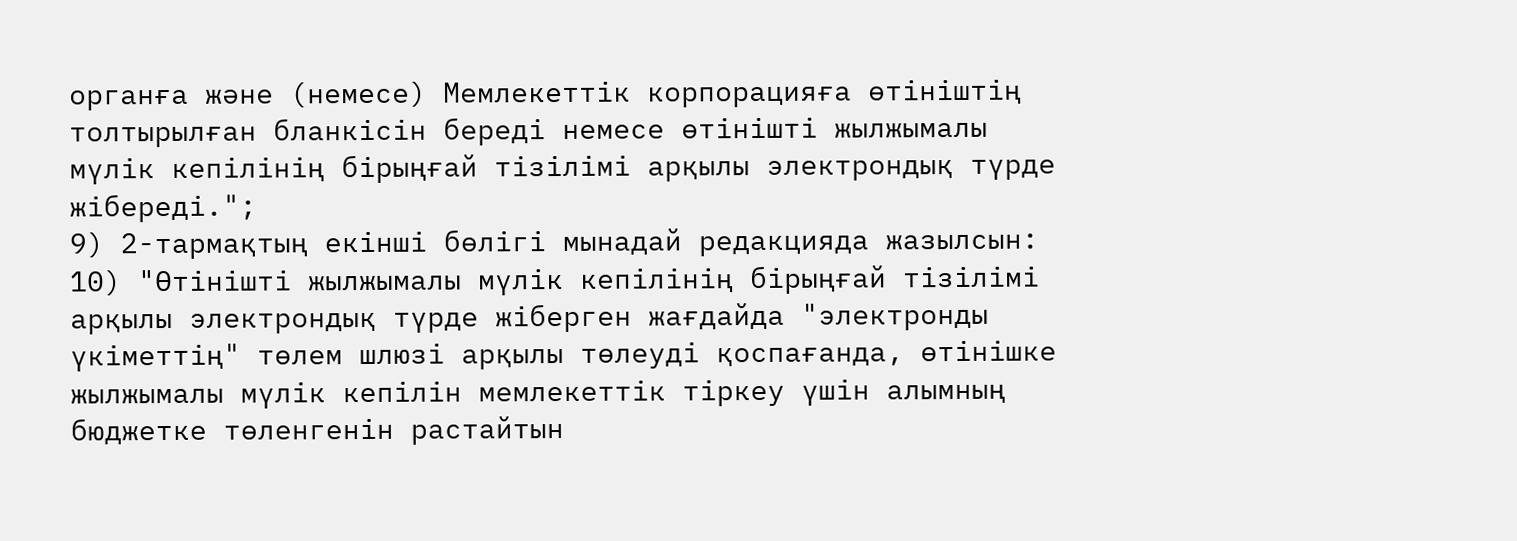органға және (немесе) Мемлекеттік корпорацияға өтiнiштiң толтырылған бланкiсiн бередi немесе өтінішті жылжымалы мүлiк кепiлiнің бірыңғай тізілімі арқылы электрондық түрде жібереді.";
9) 2-тармақтың екінші бөлігі мынадай редакцияда жазылсын:
10) "Өтінішті жылжымалы мүлiк кепiлiнің бірыңғай тізілімі арқылы электрондық түрде жіберген жағдайда "электронды үкіметтің" төлем шлюзі арқылы төлеуді қоспағанда, өтiнiшке жылжымалы мүлiк кепiлiн мемлекеттiк тiркеу үшiн алымның бюджетке төленгенiн растайтын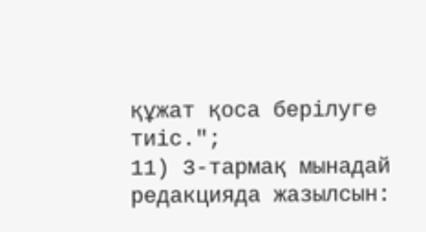құжат қоса берiлуге тиiс.";
11) 3-тармақ мынадай редакцияда жазылсын: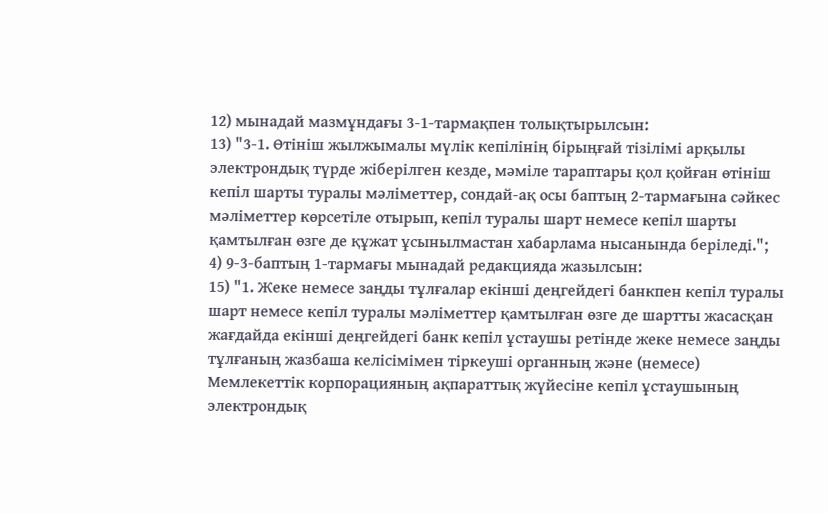12) мынадай мазмұндағы 3-1-тармақпен толықтырылсын:
13) "3-1. Өтініш жылжымалы мүлік кепілінің бірыңғай тізілімі арқылы электрондық түрде жіберілген кезде, мәміле тараптары қол қойған өтініш кепіл шарты туралы мәліметтер, сондай-ақ осы баптың 2-тармағына сәйкес мәліметтер көрсетіле отырып, кепіл туралы шарт немесе кепіл шарты қамтылған өзге де құжат ұсынылмастан хабарлама нысанында беріледі.";
4) 9-3-баптың 1-тармағы мынадай редакцияда жазылсын:
15) "1. Жеке немесе заңды тұлғалар екінші деңгейдегі банкпен кепіл туралы шарт немесе кепіл туралы мәліметтер қамтылған өзге де шартты жасасқан жағдайда екінші деңгейдегі банк кепіл ұстаушы ретінде жеке немесе заңды тұлғаның жазбаша келісімімен тіркеуші органның және (немесе) Мемлекеттік корпорацияның ақпараттық жүйесіне кепіл ұстаушының электрондық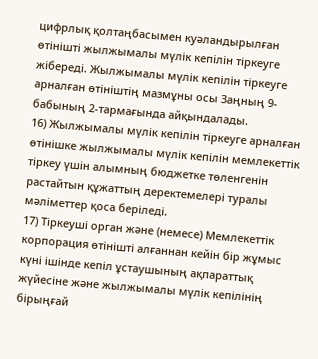цифрлық қолтаңбасымен куәландырылған өтінішті жылжымалы мүлік кепілін тіркеуге жібереді. Жылжымалы мүлік кепілін тіркеуге арналған өтініштің мазмұны осы Заңның 9-бабының 2-тармағында айқындалады.
16) Жылжымалы мүлік кепілін тіркеуге арналған өтінішке жылжымалы мүлік кепілін мемлекеттік тіркеу үшін алымның бюджетке төленгенін растайтын құжаттың деректемелері туралы мәліметтер қоса беріледі.
17) Тіркеуші орган және (немесе) Мемлекеттік корпорация өтінішті алғаннан кейін бір жұмыс күні ішінде кепіл ұстаушының ақпараттық жүйесіне және жылжымалы мүлік кепілінің бірыңғай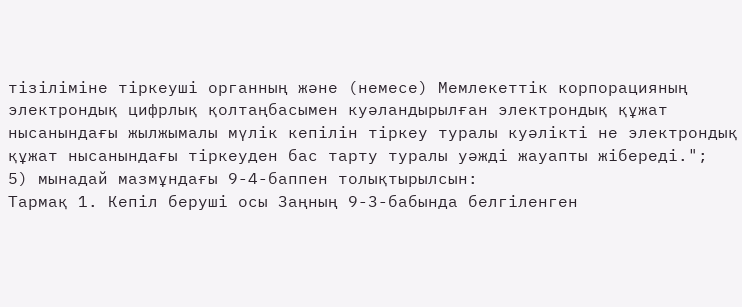тізіліміне тіркеуші органның және (немесе) Мемлекеттік корпорацияның электрондық цифрлық қолтаңбасымен куәландырылған электрондық құжат нысанындағы жылжымалы мүлік кепілін тіркеу туралы куәлікті не электрондық құжат нысанындағы тіркеуден бас тарту туралы уәжді жауапты жібереді.";
5) мынадай мазмұндағы 9-4-баппен толықтырылсын:
Тармақ 1. Кепіл беруші осы Заңның 9-3-бабында белгіленген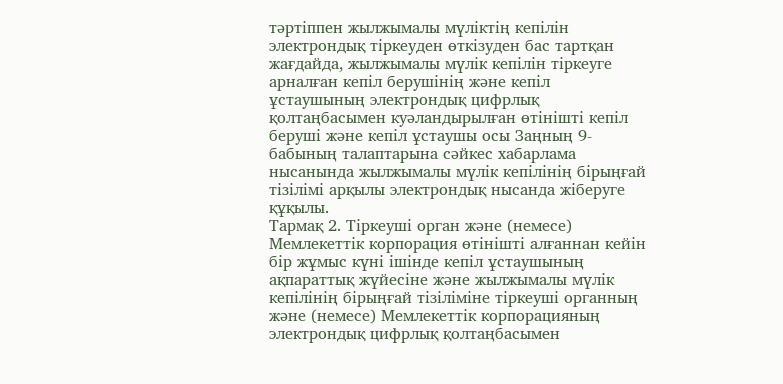тәртіппен жылжымалы мүліктің кепілін электрондық тіркеуден өткізуден бас тартқан жағдайда, жылжымалы мүлік кепілін тіркеуге арналған кепіл берушінің және кепіл ұстаушының электрондық цифрлық қолтаңбасымен куәландырылған өтінішті кепіл беруші және кепіл ұстаушы осы Заңның 9-бабының талаптарына сәйкес хабарлама нысанында жылжымалы мүлік кепілінің бірыңғай тізілімі арқылы электрондық нысанда жіберуге құқылы.
Тармақ 2. Тіркеуші орган және (немесе) Мемлекеттік корпорация өтінішті алғаннан кейін бір жұмыс күні ішінде кепіл ұстаушының ақпараттық жүйесіне және жылжымалы мүлік кепілінің бірыңғай тізіліміне тіркеуші органның және (немесе) Мемлекеттік корпорацияның электрондық цифрлық қолтаңбасымен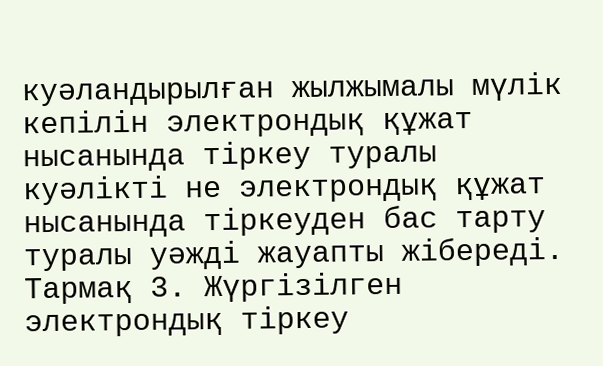куәландырылған жылжымалы мүлік кепілін электрондық құжат нысанында тіркеу туралы куәлікті не электрондық құжат нысанында тіркеуден бас тарту туралы уәжді жауапты жібереді.
Тармақ 3. Жүргізілген электрондық тіркеу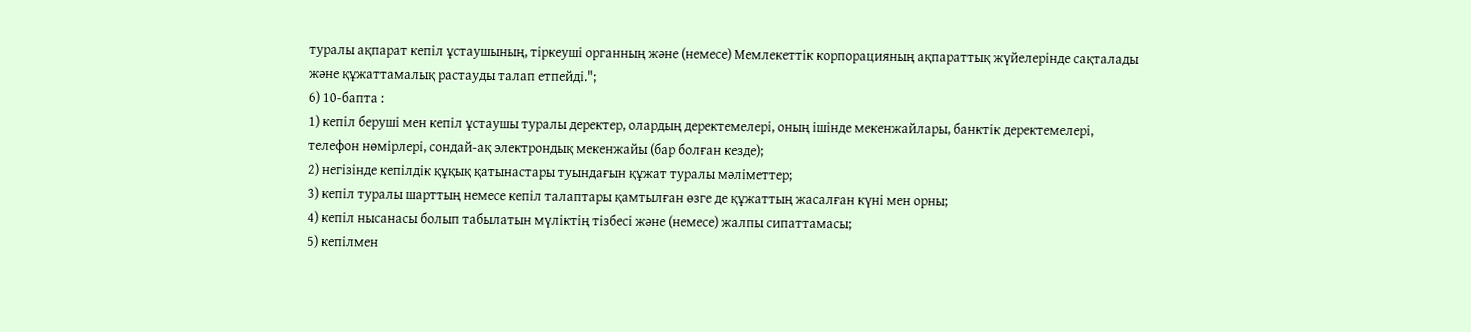туралы ақпарат кепіл ұстаушының, тіркеуші органның және (немесе) Мемлекеттік корпорацияның ақпараттық жүйелерінде сақталады және құжаттамалық растауды талап етпейді.";
6) 10-бапта :
1) кепіл беруші мен кепіл ұстаушы туралы деректер, олардың деректемелері, оның ішінде мекенжайлары, банктік деректемелері, телефон нөмірлері, сондай-ақ электрондық мекенжайы (бар болған кезде);
2) негізінде кепiлдiк құқық қатынастары туындағын құжат туралы мәлiметтер;
3) кепiл туралы шарттың немесе кепiл талаптары қамтылған өзге де құжаттың жасалған күнi мен орны;
4) кепiл нысанасы болып табылатын мүлiктiң тiзбесi және (немесе) жалпы сипаттамасы;
5) кепiлмен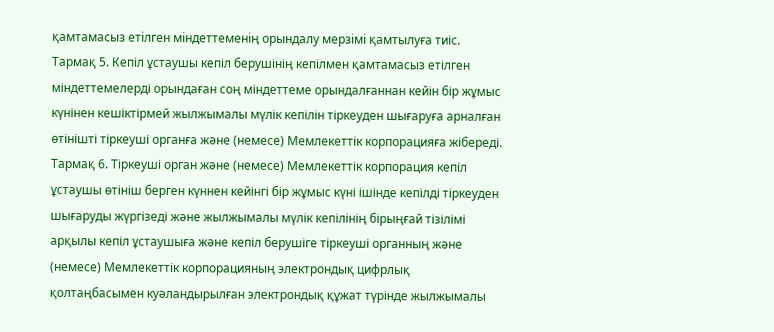қамтамасыз етiлген мiндеттеменiң орындалу мерзiмi қамтылуға тиіс.
Тармақ 5. Кепіл ұстаушы кепіл берушінің кепілмен қамтамасыз етілген міндеттемелерді орындаған соң міндеттеме орындалғаннан кейін бір жұмыс күнінен кешіктірмей жылжымалы мүлік кепілін тіркеуден шығаруға арналған өтінішті тіркеуші органға және (немесе) Мемлекеттік корпорацияға жібереді.
Тармақ 6. Тіркеуші орган және (немесе) Мемлекеттік корпорация кепіл ұстаушы өтініш берген күннен кейінгі бір жұмыс күні ішінде кепілді тіркеуден шығаруды жүргізеді және жылжымалы мүлік кепілінің бірыңғай тізілімі арқылы кепіл ұстаушыға және кепіл берушіге тіркеуші органның және (немесе) Мемлекеттік корпорацияның электрондық цифрлық қолтаңбасымен куәландырылған электрондық құжат түрінде жылжымалы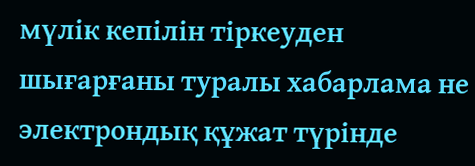мүлік кепілін тіркеуден шығарғаны туралы хабарлама не электрондық құжат түрінде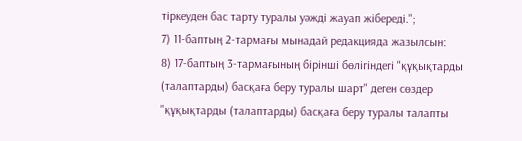тіркеуден бас тарту туралы уәжді жауап жібереді.";
7) 11-баптың 2-тармағы мынадай редакцияда жазылсын:
8) 17-баптың 3-тармағының бірінші бөлігіндегі "құқықтарды (талаптарды) басқаға беру туралы шарт" деген сөздер "құқықтарды (талаптарды) басқаға беру туралы талапты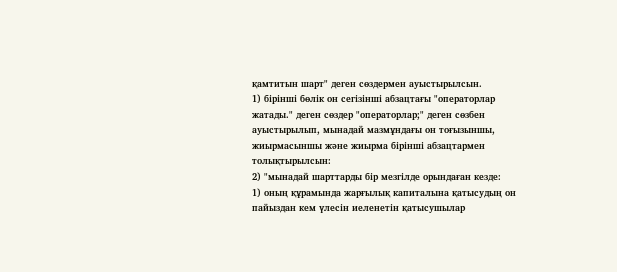қамтитын шарт" деген сөздермен ауыстырылсын.
1) бірінші бөлік он сегізінші абзацтағы "операторлар жатады." деген сөздер "операторлар;" деген сөзбен ауыстырылып, мынадай мазмұндағы он тоғызыншы, жиырмасыншы және жиырма бірінші абзацтармен толықтырылсын:
2) "мынадай шарттарды бір мезгілде орындаған кезде:
1) оның құрамында жарғылық капиталына қатысудың он пайыздан кем үлесін иеленетін қатысушылар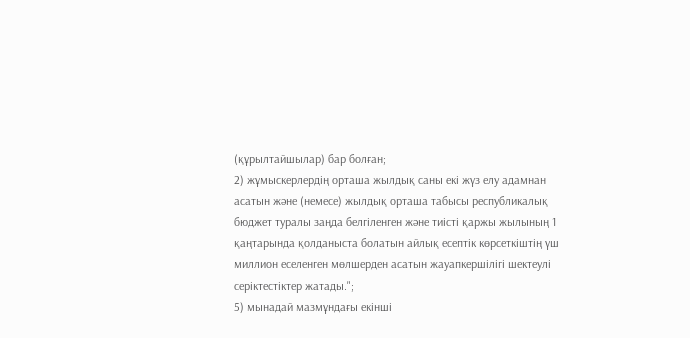(құрылтайшылар) бар болған;
2) жұмыскерлердің орташа жылдық саны екі жүз елу адамнан асатын және (немесе) жылдық орташа табысы республикалық бюджет туралы заңда белгіленген және тиісті қаржы жылының 1 қаңтарында қолданыста болатын айлық есептік көрсеткіштің үш миллион еселенген мөлшерден асатын жауапкершілігі шектеулі серіктестіктер жатады.";
5) мынадай мазмұндағы екінші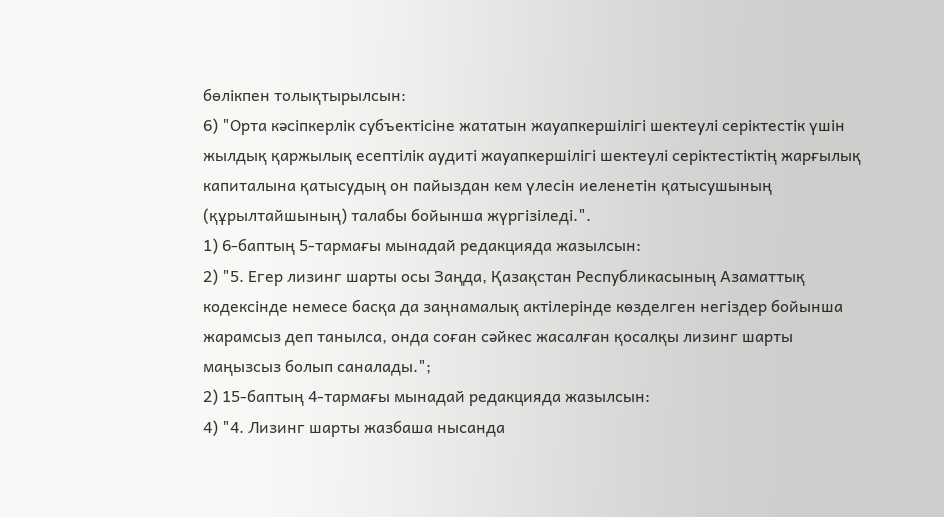бөлікпен толықтырылсын:
6) "Орта кәсіпкерлік субъектісіне жататын жауапкершілігі шектеулі серіктестік үшін жылдық қаржылық есептілік аудиті жауапкершілігі шектеулі серіктестіктің жарғылық капиталына қатысудың он пайыздан кем үлесін иеленетін қатысушының (құрылтайшының) талабы бойынша жүргізіледі.".
1) 6-баптың 5-тармағы мынадай редакцияда жазылсын:
2) "5. Егер лизинг шарты осы Заңда, Қазақстан Республикасының Азаматтық кодексінде немесе басқа да заңнамалық актiлерiнде көзделген негiздер бойынша жарамсыз деп танылса, онда соған сәйкес жасалған қосалқы лизинг шарты маңызсыз болып саналады.";
2) 15-баптың 4-тармағы мынадай редакцияда жазылсын:
4) "4. Лизинг шарты жазбаша нысанда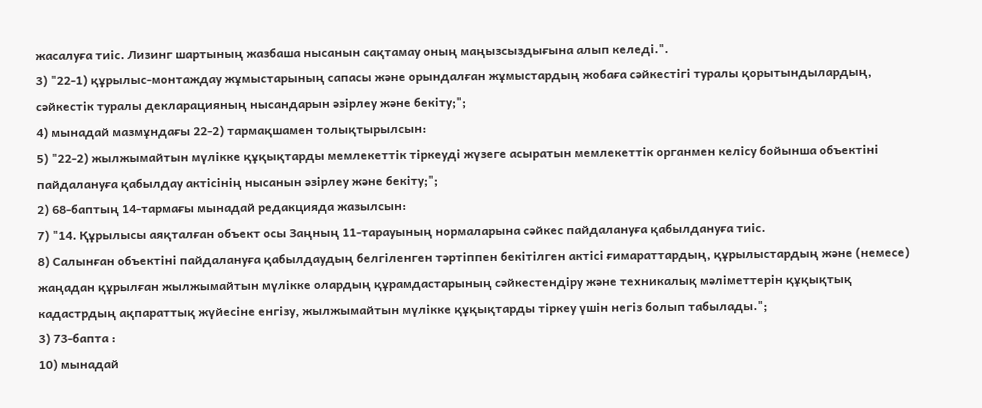жасалуға тиiс. Лизинг шартының жазбаша нысанын сақтамау оның маңызсыздығына алып келеді.".
3) "22-1) құрылыс-монтаждау жұмыстарының сапасы және орындалған жұмыстардың жобаға сәйкестігі туралы қорытындылардың, сәйкестік туралы декларацияның нысандарын әзірлеу және бекіту;";
4) мынадай мазмұндағы 22-2) тармақшамен толықтырылсын:
5) "22-2) жылжымайтын мүлікке құқықтарды мемлекеттік тіркеуді жүзеге асыратын мемлекеттік органмен келісу бойынша объектіні пайдалануға қабылдау актісінің нысанын әзірлеу және бекіту;";
2) 68-баптың 14-тармағы мынадай редакцияда жазылсын:
7) "14. Құрылысы аяқталған объект осы Заңның 11-тарауының нормаларына сәйкес пайдалануға қабылдануға тиiс.
8) Салынған объектiнi пайдалануға қабылдаудың белгiленген тәртiппен бекiтiлген актiсi ғимараттардың, құрылыстардың және (немесе) жаңадан құрылған жылжымайтын мүлікке олардың құрамдастарының сәйкестендіру және техникалық мәліметтерін құқықтық кадастрдың ақпараттық жүйесіне енгізу, жылжымайтын мүлiкке құқықтарды тiркеу үшін негіз болып табылады.";
3) 73-бапта :
10) мынадай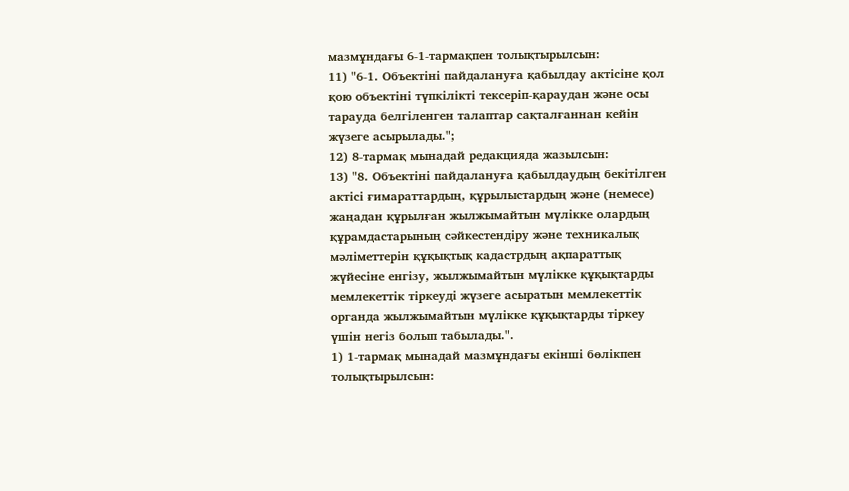мазмұндағы 6-1-тармақпен толықтырылсын:
11) "6-1. Объектіні пайдалануға қабылдау актісіне қол қою объектіні түпкілікті тексеріп-қараудан және осы тарауда белгіленген талаптар сақталғаннан кейін жүзеге асырылады.";
12) 8-тармақ мынадай редакцияда жазылсын:
13) "8. Объектiнi пайдалануға қабылдаудың бекiтiлген актiсi ғимараттардың, құрылыстардың және (немесе) жаңадан құрылған жылжымайтын мүлікке олардың құрамдастарының сәйкестендіру және техникалық мәліметтерін құқықтық кадастрдың ақпараттық жүйесіне енгізу, жылжымайтын мүлiкке құқықтарды мемлекеттік тiркеудi жүзеге асыратын мемлекеттiк органда жылжымайтын мүлiкке құқықтарды тіркеу үшін негіз болып табылады.".
1) 1-тармақ мынадай мазмұндағы екінші бөлікпен толықтырылсын: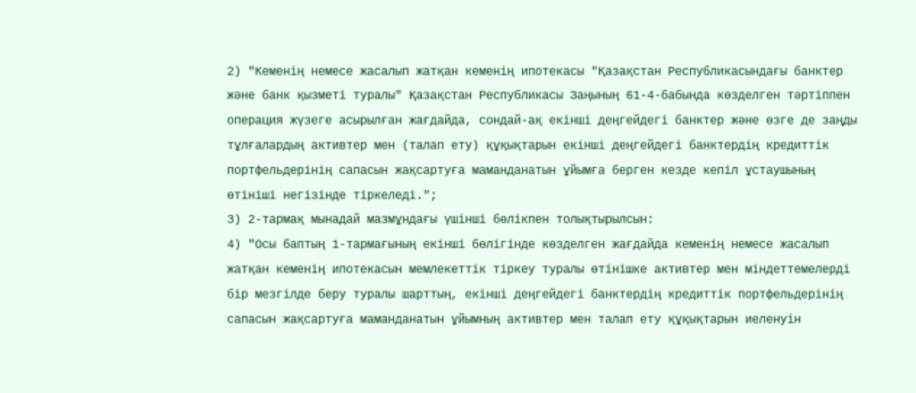2) "Кеменің немесе жасалып жатқан кеменің ипотекасы "Қазақстан Республикасындағы банктер және банк қызметі туралы" Қазақстан Республикасы Заңының 61-4-бабында көзделген тәртіппен операция жүзеге асырылған жағдайда, сондай-ақ екінші деңгейдегі банктер және өзге де заңды тұлғалардың активтер мен (талап ету) құқықтарын екінші деңгейдегі банктердің кредиттік портфельдерінің сапасын жақсартуға маманданатын ұйымға берген кезде кепіл ұстаушының өтініші негізінде тіркеледі.";
3) 2-тармақ мынадай мазмұндағы үшінші бөлікпен толықтырылсын:
4) "Осы баптың 1-тармағының екінші бөлігінде көзделген жағдайда кеменің немесе жасалып жатқан кеменің ипотекасын мемлекеттік тіркеу туралы өтінішке активтер мен міндеттемелерді бір мезгілде беру туралы шарттың, екінші деңгейдегі банктердің кредиттік портфельдерінің сапасын жақсартуға маманданатын ұйымның активтер мен талап ету құқықтарын иеленуін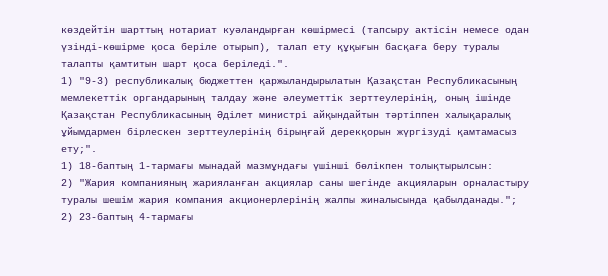көздейтін шарттың нотариат куәландырған көшірмесі (тапсыру актісін немесе одан үзінді-көшірме қоса беріле отырып), талап ету құқығын басқаға беру туралы талапты қамтитын шарт қоса беріледі.".
1) "9-3) республикалық бюджеттен қаржыландырылатын Қазақстан Республикасының мемлекеттік органдарының талдау және әлеуметтік зерттеулерінің, оның ішінде Қазақстан Республикасының Әділет министрі айқындайтын тәртіппен халықаралық ұйымдармен бірлескен зерттеулерінің бірыңғай дерекқорын жүргізуді қамтамасыз ету;".
1) 18-баптың 1-тармағы мынадай мазмұндағы үшінші бөлікпен толықтырылсын:
2) "Жария компанияның жарияланған акциялар саны шегінде акцияларын орналастыру туралы шешім жария компания акционерлерінің жалпы жиналысында қабылданады.";
2) 23-баптың 4-тармағы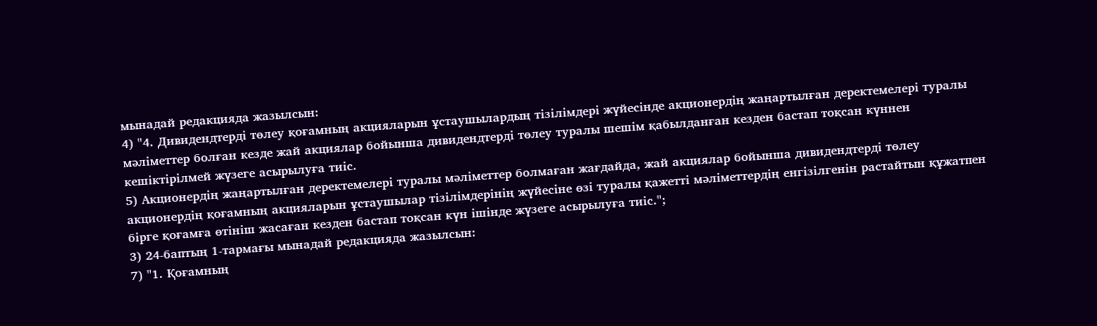мынадай редакцияда жазылсын:
4) "4. Дивидендтерді төлеу қоғамның акцияларын ұстаушылардың тізілімдері жүйесінде акционердің жаңартылған деректемелері туралы мәліметтер болған кезде жай акциялар бойынша дивидендтерді төлеу туралы шешім қабылданған кезден бастап тоқсан күннен кешіктірілмей жүзеге асырылуға тиіс.
5) Акционердің жаңартылған деректемелері туралы мәліметтер болмаған жағдайда, жай акциялар бойынша дивидендтерді төлеу акционердің қоғамның акцияларын ұстаушылар тізілімдерінің жүйесіне өзі туралы қажетті мәліметтердің енгізілгенін растайтын құжатпен бірге қоғамға өтініш жасаған кезден бастап тоқсан күн ішінде жүзеге асырылуға тиіс.";
3) 24-баптың 1-тармағы мынадай редакцияда жазылсын:
7) "1. Қоғамның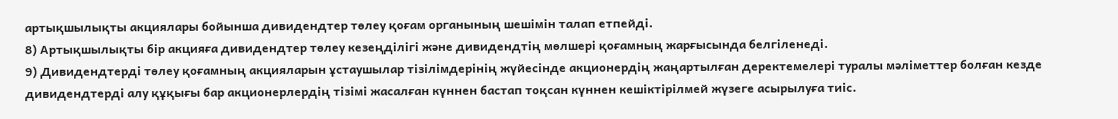артықшылықты акциялары бойынша дивидендтер төлеу қоғам органының шешімін талап етпейді.
8) Артықшылықты бір акцияға дивидендтер төлеу кезеңділігі және дивидендтің мөлшері қоғамның жарғысында белгіленеді.
9) Дивидендтерді төлеу қоғамның акцияларын ұстаушылар тізілімдерінің жүйесінде акционердің жаңартылған деректемелері туралы мәліметтер болған кезде дивидендтерді алу құқығы бар акционерлердің тізімі жасалған күннен бастап тоқсан күннен кешіктірілмей жүзеге асырылуға тиіс.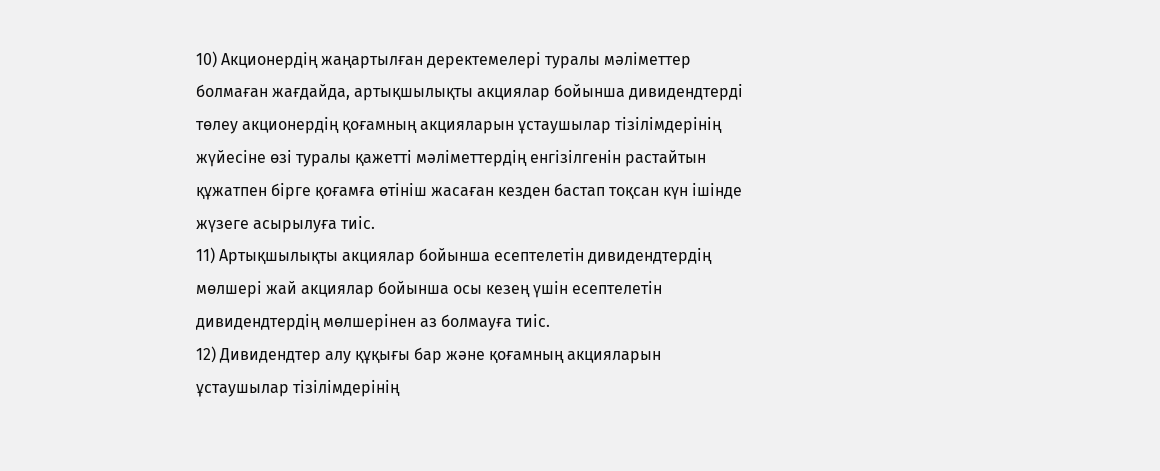10) Акционердің жаңартылған деректемелері туралы мәліметтер болмаған жағдайда, артықшылықты акциялар бойынша дивидендтерді төлеу акционердің қоғамның акцияларын ұстаушылар тізілімдерінің жүйесіне өзі туралы қажетті мәліметтердің енгізілгенін растайтын құжатпен бірге қоғамға өтініш жасаған кезден бастап тоқсан күн ішінде жүзеге асырылуға тиіс.
11) Артықшылықты акциялар бойынша есептелетін дивидендтердің мөлшері жай акциялар бойынша осы кезең үшін есептелетін дивидендтердің мөлшерінен аз болмауға тиіс.
12) Дивидендтер алу құқығы бар және қоғамның акцияларын ұстаушылар тізілімдерінің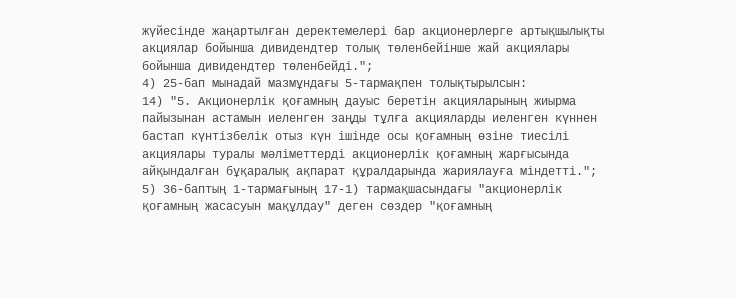жүйесінде жаңартылған деректемелері бар акционерлерге артықшылықты акциялар бойынша дивидендтер толық төленбейінше жай акциялары бойынша дивидендтер төленбейді.";
4) 25-бап мынадай мазмұндағы 5-тармақпен толықтырылсын:
14) "5. Акционерлік қоғамның дауыс беретін акцияларының жиырма пайызынан астамын иеленген заңды тұлға акцияларды иеленген күннен бастап күнтізбелік отыз күн ішінде осы қоғамның өзіне тиесілі акциялары туралы мәліметтерді акционерлік қоғамның жарғысында айқындалған бұқаралық ақпарат құралдарында жариялауға міндетті.";
5) 36-баптың 1-тармағының 17-1) тармақшасындағы "акционерлік қоғамның жасасуын мақұлдау" деген сөздер "қоғамның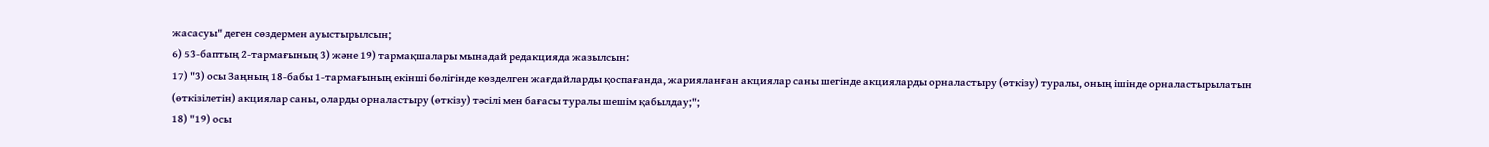жасасуы" деген сөздермен ауыстырылсын;
6) 53-баптың 2-тармағының 3) және 19) тармақшалары мынадай редакцияда жазылсын:
17) "3) осы Заңның 18-бабы 1-тармағының екінші бөлігінде көзделген жағдайларды қоспағанда, жарияланған акциялар саны шегiнде акцияларды орналастыру (өткiзу) туралы, оның iшiнде орналастырылатын (өткiзiлетiн) акциялар саны, оларды орналастыру (өткiзу) тәсiлi мен бағасы туралы шешiм қабылдау;";
18) "19) осы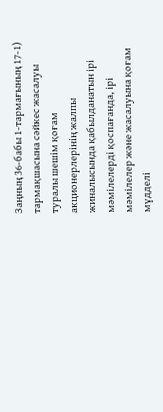Заңның 36-бабы 1-тармағының 17-1) тармақшасына сәйкес жасалуы туралы шешім қоғам акционерлерінің жалпы жиналысында қабылданатын ірі мәмілелерді қоспағанда, ірі мәмілелер және жасалуына қоғам мүдделі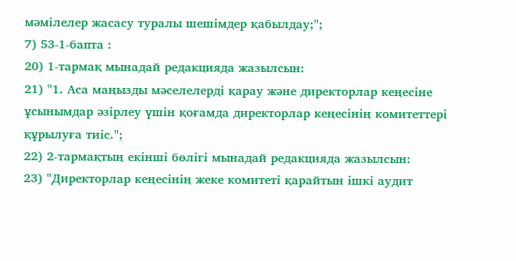мәмілелер жасасу туралы шешімдер қабылдау;";
7) 53-1-бапта :
20) 1-тармақ мынадай редакцияда жазылсын:
21) "1. Аса маңызды мәселелерді қарау және директорлар кеңесіне ұсынымдар әзірлеу үшін қоғамда директорлар кеңесінің комитеттері құрылуға тиіс.";
22) 2-тармақтың екінші бөлігі мынадай редакцияда жазылсын:
23) "Директорлар кеңесінің жеке комитеті қарайтын ішкі аудит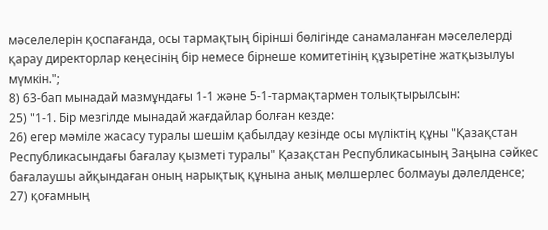мәселелерін қоспағанда, осы тармақтың бірінші бөлігінде санамаланған мәселелерді қарау директорлар кеңесінің бір немесе бірнеше комитетінің құзыретіне жатқызылуы мүмкін.";
8) 63-бап мынадай мазмұндағы 1-1 және 5-1-тармақтармен толықтырылсын:
25) "1-1. Бір мезгілде мынадай жағдайлар болған кезде:
26) егер мәміле жасасу туралы шешім қабылдау кезінде осы мүліктің құны "Қазақстан Республикасындағы бағалау қызметі туралы" Қазақстан Республикасының Заңына сәйкес бағалаушы айқындаған оның нарықтық құнына анық мөлшерлес болмауы дәлелденсе;
27) қоғамның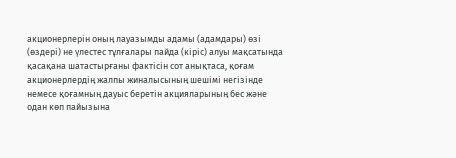акционерлерін оның лауазымды адамы (адамдары) өзі (өздері) не үлестес тұлғалары пайда (кіріс) алуы мақсатында қасақана шатастырғаны фактісін сот анықтаса, қоғам акционерлердің жалпы жиналысының шешімі негізінде немесе қоғамның дауыс беретін акцияларының бес және одан көп пайызына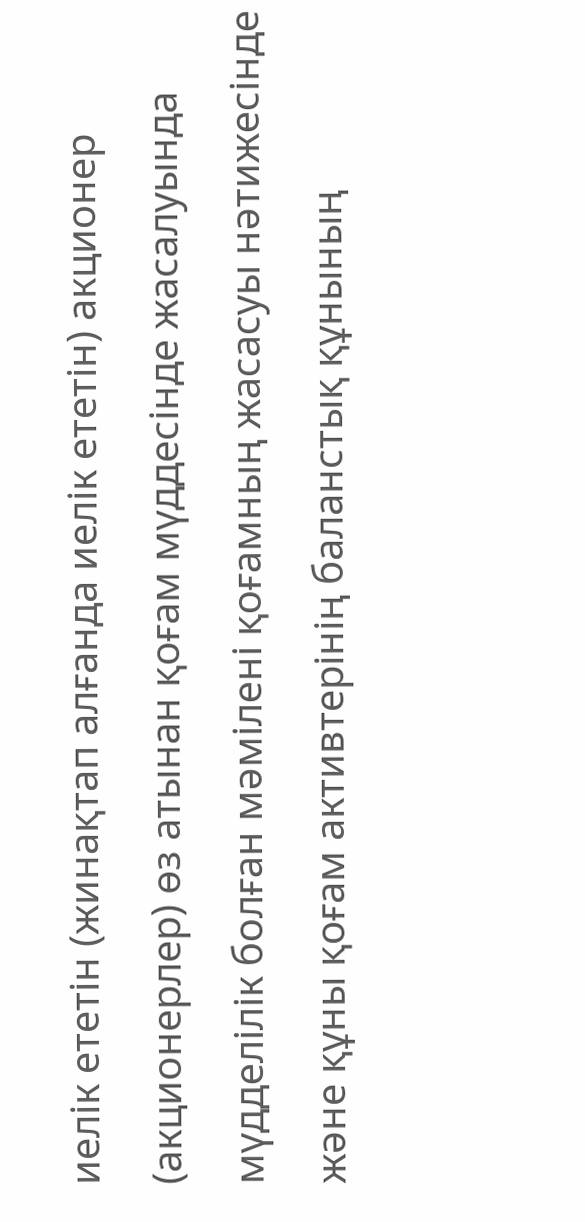иелік ететін (жинақтап алғанда иелік ететін) акционер (акционерлер) өз атынан қоғам мүддесінде жасалуында мүдделілік болған мәмілені қоғамның жасасуы нәтижесінде және құны қоғам активтерінің баланстық құнының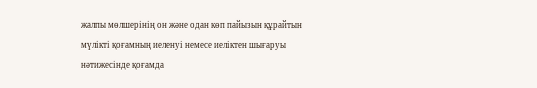жалпы мөлшерінің он және одан көп пайызын құрайтын мүлікті қоғамның иеленуі немесе иеліктен шығаруы нәтижесінде қоғамда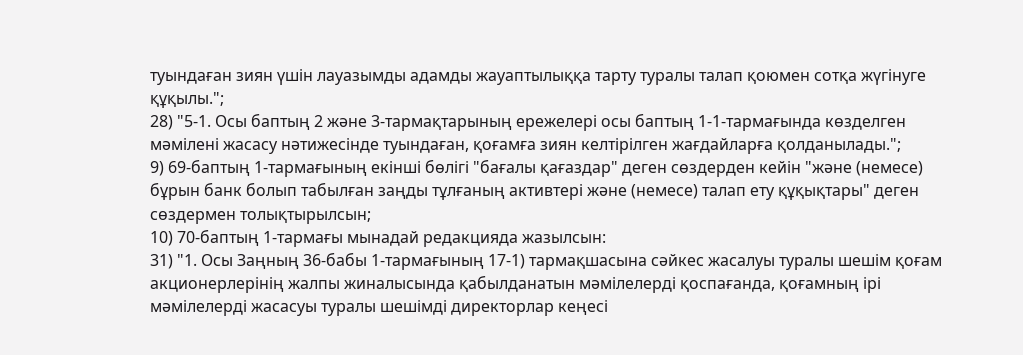туындаған зиян үшін лауазымды адамды жауаптылыққа тарту туралы талап қоюмен сотқа жүгінуге құқылы.";
28) "5-1. Осы баптың 2 және 3-тармақтарының ережелері осы баптың 1-1-тармағында көзделген мәмілені жасасу нәтижесінде туындаған, қоғамға зиян келтірілген жағдайларға қолданылады.";
9) 69-баптың 1-тармағының екінші бөлігі "бағалы қағаздар" деген сөздерден кейін "және (немесе) бұрын банк болып табылған заңды тұлғаның активтері және (немесе) талап ету құқықтары" деген сөздермен толықтырылсын;
10) 70-баптың 1-тармағы мынадай редакцияда жазылсын:
31) "1. Осы Заңның 36-бабы 1-тармағының 17-1) тармақшасына сәйкес жасалуы туралы шешім қоғам акционерлерінің жалпы жиналысында қабылданатын мәмілелерді қоспағанда, қоғамның iрi мәмiлелерді жасасуы туралы шешiмдi директорлар кеңесi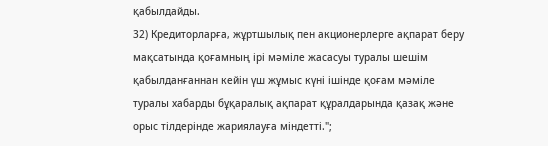қабылдайды.
32) Кредиторларға, жұртшылық пен акционерлерге ақпарат беру мақсатында қоғамның iрi мәмiле жасасуы туралы шешiм қабылданғаннан кейiн үш жұмыс күні iшiнде қоғам мәмiле туралы хабарды бұқаралық ақпарат құралдарында қазақ және орыс тілдерінде жариялауға мiндеттi.";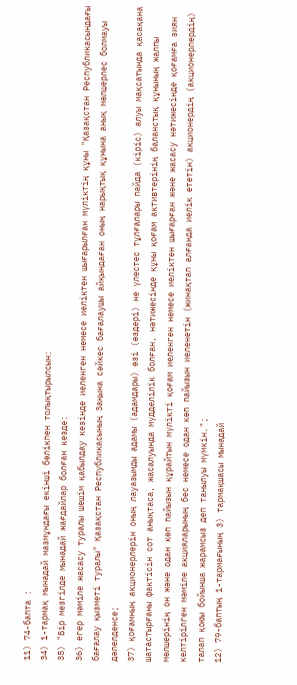11) 74-бапта :
34) 1-тармақ мынадай мазмұндағы екінші бөлікпен толықтырылсын:
35) "Бір мезгілде мынадай жағдайлар болған кезде:
36) егер мәміле жасасу туралы шешім қабылдау кезінде иеленген немесе иеліктен шығарылған мүліктің құны "Қазақстан Республикасындағы бағалау қызметі туралы" Қазақстан Республикасының Заңына сәйкес бағалаушы айқындаған оның нарықтық құнына анық мөлшерлес болмауы дәлелденсе;
37) қоғамның акционерлерін оның лауазымды адамы (адамдары) өзі (өздері) не үлестес тұлғалары пайда (кіріс) алуы мақсатында қасақана шатастырғаны фактісін сот анықтаса, жасалуында мүдделілік болған, нәтижесінде құны қоғам активтерінің баланстық құнының жалпы мөлшерінің он және одан көп пайызын құрайтын мүлікті қоғам иеленген немесе иеліктен шығарған және жасасу нәтижесінде қоғамға зиян келтірілген мәміле акцияларының бес немесе одан көп пайызын иеленетін (жинақтап алғанда иелік ететін) акционердің (акционерлердің) талап қоюы бойынша жарамсыз деп танылуы мүмкін.";
12) 79-баптың 1-тармағының 3) тармақшасы мынадай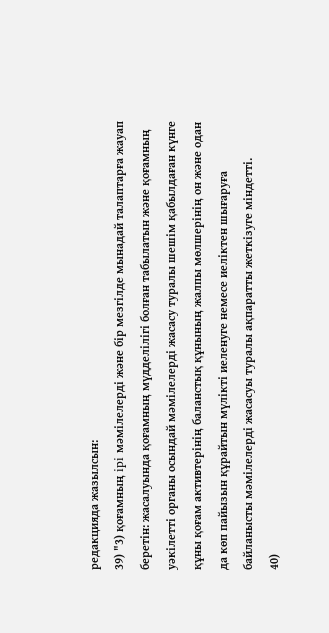редакцияда жазылсын:
39) "3) қоғамның ipi мәмілелерді және бір мезгілде мынадай талаптарға жауап беретін: жасалуында қоғамның мүдделілігі болған табылатын және қоғамның уәкілетті органы осындай мәмілелерді жасасу туралы шешім қабылдаған күнге құны қоғам активтерінің баланстық құнының жалпы мөлшерінің он және одан да көп пайызын құрайтын мүлікті иеленуге немесе иеліктен шығаруға байланысты мәмілелерді жасасуы туралы ақпаратты жеткізуге міндетті.
40)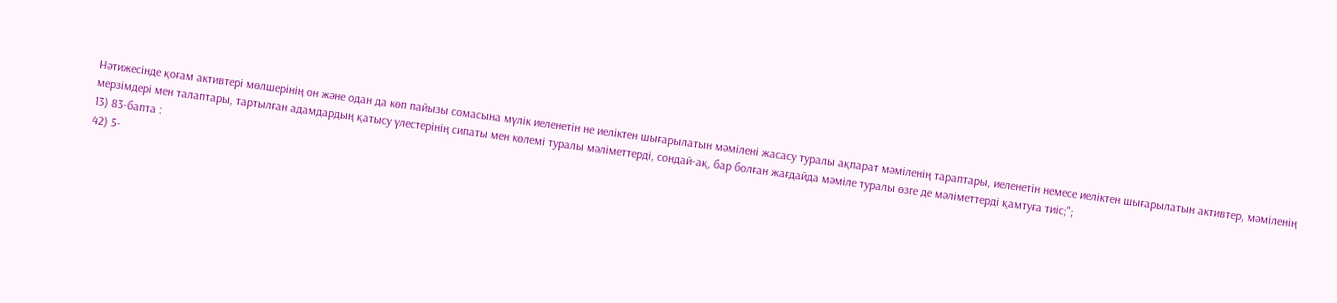Нәтижесінде қоғам активтері мөлшерінің он және одан да көп пайызы сомасына мүлік иеленетін не иеліктен шығарылатын мәмілені жасасу туралы ақпарат мәміленің тараптары, иеленетін немесе иеліктен шығарылатын активтер, мәміленің мерзімдері мен талаптары, тартылған адамдардың қатысу үлестерінің сипаты мен көлемі туралы мәліметтерді, сондай-ақ, бар болған жағдайда мәміле туралы өзге де мәліметтерді қамтуға тиіс;";
13) 83-бапта :
42) 5-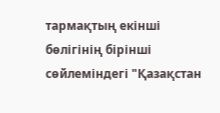тармақтың екінші бөлігінің бірінші сөйлеміндегі "Қазақстан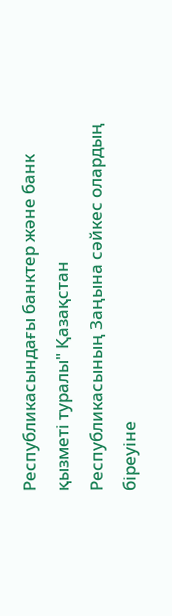Республикасындағы банктер және банк қызметі туралы" Қазақстан Республикасының Заңына сәйкес олардың біреуіне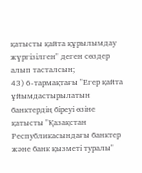қатысты қайта құрылымдау жүргізілген" деген сөздер алып тасталсын;
43) 6-тармақтағы "Егер қайта ұйымдастырылатын банктердің біреуі өзіне қатысты "Қазақстан Республикасындағы банктер және банк қызметі туралы"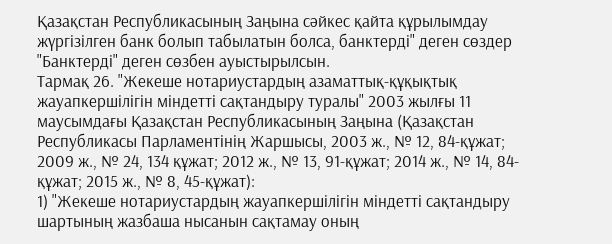Қазақстан Республикасының Заңына сәйкес қайта құрылымдау жүргізілген банк болып табылатын болса, банктерді" деген сөздер "Банктерді" деген сөзбен ауыстырылсын.
Тармақ 26. "Жекеше нотариустардың азаматтық-құқықтық жауапкершiлiгiн мiндеттi сақтандыру туралы" 2003 жылғы 11 маусымдағы Қазақстан Республикасының Заңына (Қазақстан Республикасы Парламентінің Жаршысы, 2003 ж., № 12, 84-құжат; 2009 ж., № 24, 134 құжат; 2012 ж., № 13, 91-құжат; 2014 ж., № 14, 84-құжат; 2015 ж., № 8, 45-құжат):
1) "Жекеше нотариустардың жауапкершiлiгiн мiндеттi сақтандыру шартының жазбаша нысанын сақтамау оның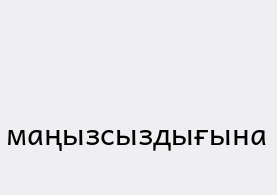маңызсыздығына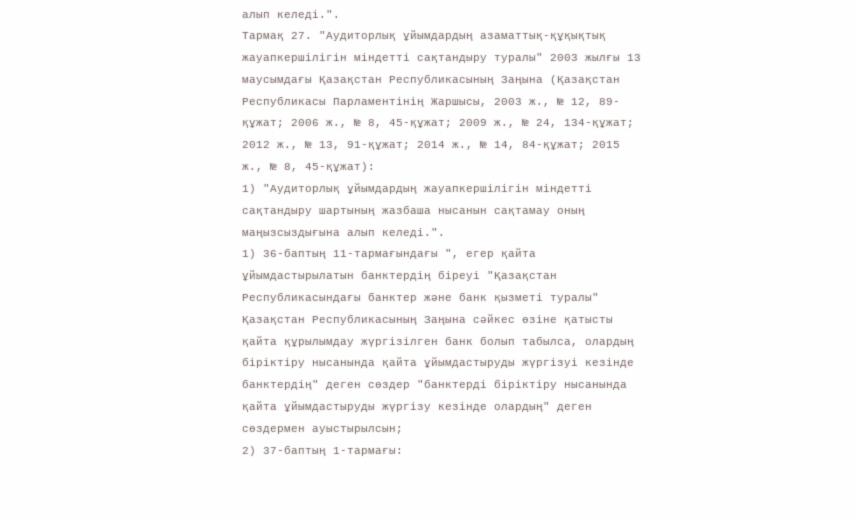алып келеді.".
Тармақ 27. "Аудиторлық ұйымдардың азаматтық-құқықтық жауапкершiлiгін мiндеттi сақтандыру туралы" 2003 жылғы 13 маусымдағы Қазақстан Республикасының Заңына (Қазақстан Республикасы Парламентінің Жаршысы, 2003 ж., № 12, 89-құжат; 2006 ж., № 8, 45-құжат; 2009 ж., № 24, 134-құжат; 2012 ж., № 13, 91-құжат; 2014 ж., № 14, 84-құжат; 2015 ж., № 8, 45-құжат):
1) "Аудиторлық ұйымдардың жауапкершiлiгін міндетті сақтандыру шартының жазбаша нысанын сақтамау оның маңызсыздығына алып келеді.".
1) 36-баптың 11-тармағындағы ", егер қайта ұйымдастырылатын банктердің біреуі "Қазақстан Республикасындағы банктер және банк қызметі туралы" Қазақстан Республикасының Заңына сәйкес өзіне қатысты қайта құрылымдау жүргізілген банк болып табылса, олардың біріктіру нысанында қайта ұйымдастыруды жүргізуі кезінде банктердің" деген сөздер "банктерді біріктіру нысанында қайта ұйымдастыруды жүргізу кезінде олардың" деген сөздермен ауыстырылсын;
2) 37-баптың 1-тармағы: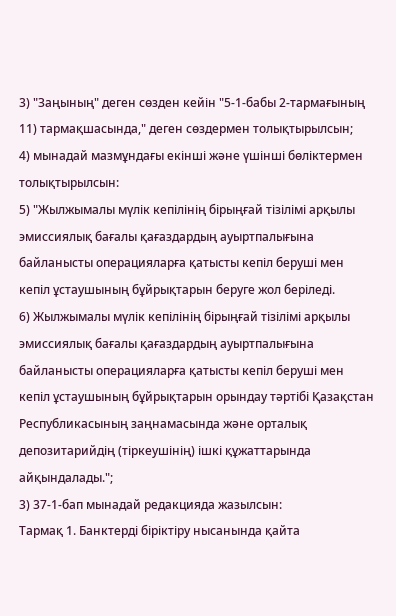3) "Заңының" деген сөзден кейін "5-1-бабы 2-тармағының 11) тармақшасында," деген сөздермен толықтырылсын;
4) мынадай мазмұндағы екінші және үшінші бөліктермен толықтырылсын:
5) "Жылжымалы мүлік кепілінің бірыңғай тізілімі арқылы эмиссиялық бағалы қағаздардың ауыртпалығына байланысты операцияларға қатысты кепіл беруші мен кепіл ұстаушының бұйрықтарын беруге жол беріледі.
6) Жылжымалы мүлік кепілінің бірыңғай тізілімі арқылы эмиссиялық бағалы қағаздардың ауыртпалығына байланысты операцияларға қатысты кепіл беруші мен кепіл ұстаушының бұйрықтарын орындау тәртібі Қазақстан Республикасының заңнамасында және орталық депозитарийдің (тіркеушінің) ішкі құжаттарында айқындалады.";
3) 37-1-бап мынадай редакцияда жазылсын:
Тармақ 1. Банктерді біріктіру нысанында қайта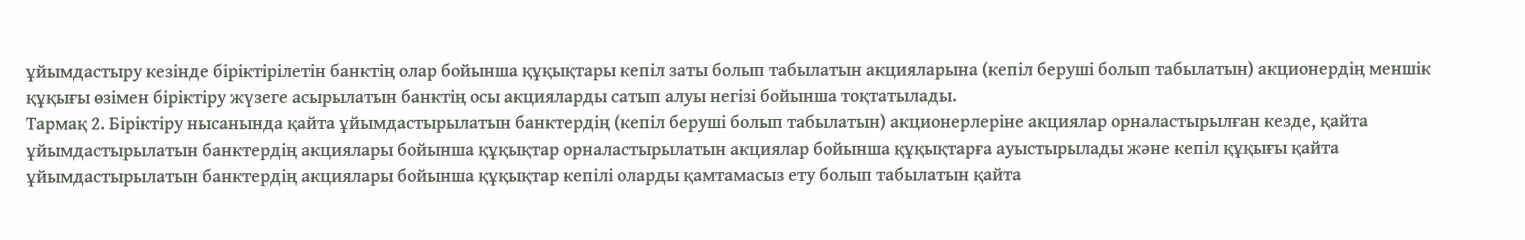ұйымдастыру кезінде біріктірілетін банктің олар бойынша құқықтары кепіл заты болып табылатын акцияларына (кепіл беруші болып табылатын) акционердің меншік құқығы өзімен біріктіру жүзеге асырылатын банктің осы акцияларды сатып алуы негізі бойынша тоқтатылады.
Тармақ 2. Біріктіру нысанында қайта ұйымдастырылатын банктердің (кепіл беруші болып табылатын) акционерлеріне акциялар орналастырылған кезде, қайта ұйымдастырылатын банктердің акциялары бойынша құқықтар орналастырылатын акциялар бойынша құқықтарға ауыстырылады және кепіл құқығы қайта ұйымдастырылатын банктердің акциялары бойынша құқықтар кепілі оларды қамтамасыз ету болып табылатын қайта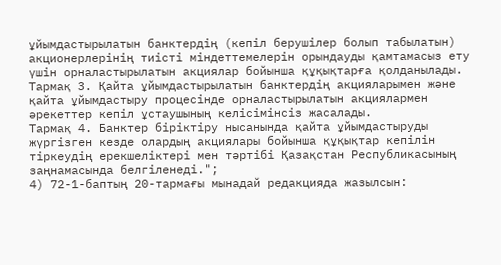ұйымдастырылатын банктердің (кепіл берушілер болып табылатын) акционерлерінің тиісті міндеттемелерін орындауды қамтамасыз ету үшін орналастырылатын акциялар бойынша құқықтарға қолданылады.
Тармақ 3. Қайта ұйымдастырылатын банктердің акцияларымен және қайта ұйымдастыру процесінде орналастырылатын акциялармен әрекеттер кепіл ұстаушының келісімінсіз жасалады.
Тармақ 4. Банктер біріктіру нысанында қайта ұйымдастыруды жүргізген кезде олардың акциялары бойынша құқықтар кепілін тіркеудің ерекшеліктері мен тәртібі Қазақстан Республикасының заңнамасында белгіленеді.";
4) 72-1-баптың 20-тармағы мынадай редакцияда жазылсын: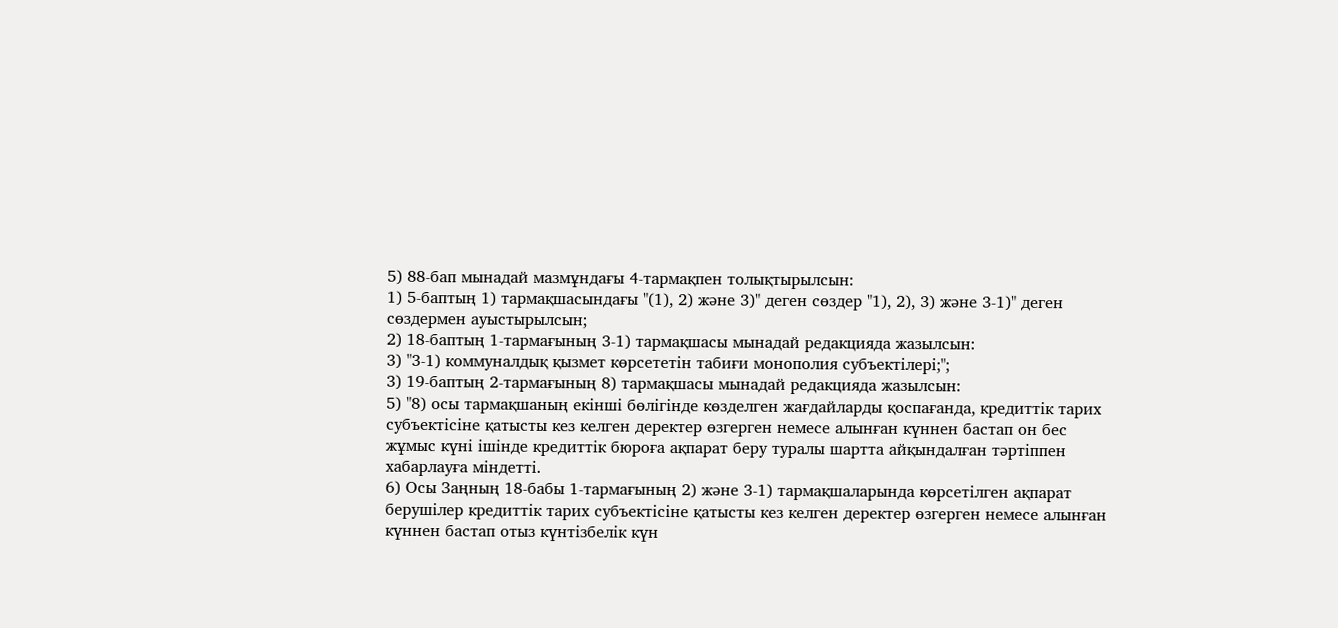5) 88-бап мынадай мазмұндағы 4-тармақпен толықтырылсын:
1) 5-баптың 1) тармақшасындағы "(1), 2) және 3)" деген сөздер "1), 2), 3) және 3-1)" деген сөздермен ауыстырылсын;
2) 18-баптың 1-тармағының 3-1) тармақшасы мынадай редакцияда жазылсын:
3) "3-1) коммуналдық қызмет көрсететін табиғи монополия субъектілері;";
3) 19-баптың 2-тармағының 8) тармақшасы мынадай редакцияда жазылсын:
5) "8) осы тармақшаның екінші бөлігінде көзделген жағдайларды қоспағанда, кредиттік тарих субъектісіне қатысты кез келген деректер өзгерген немесе алынған күннен бастап он бес жұмыс күні ішінде кредиттік бюроға ақпарат беру туралы шартта айқындалған тәртіппен хабарлауға міндетті.
6) Осы Заңның 18-бабы 1-тармағының 2) және 3-1) тармақшаларында көрсетiлген ақпарат берушілер кредиттік тарих субъектісіне қатысты кез келген деректер өзгерген немесе алынған күннен бастап отыз күнтізбелік күн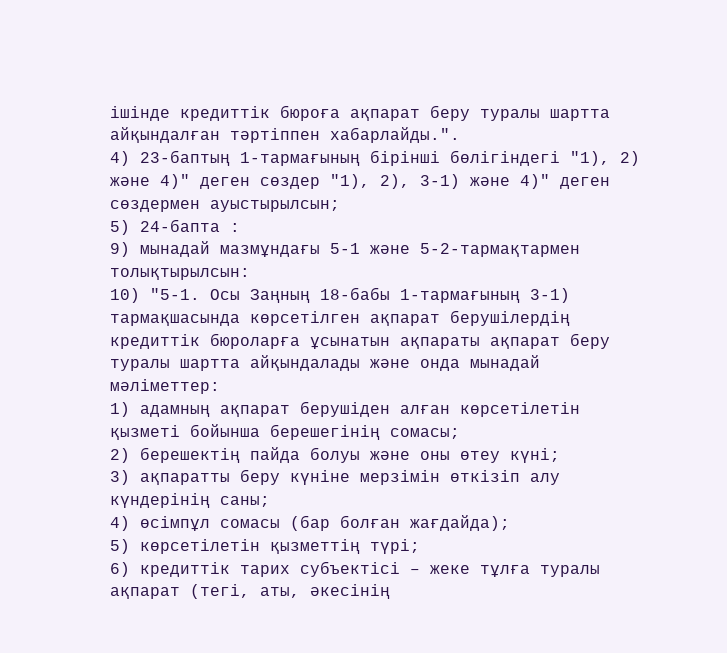ішінде кредиттік бюроға ақпарат беру туралы шартта айқындалған тәртіппен хабарлайды.".
4) 23-баптың 1-тармағының бірінші бөлігіндегі "1), 2) және 4)" деген сөздер "1), 2), 3-1) және 4)" деген сөздермен ауыстырылсын;
5) 24-бапта :
9) мынадай мазмұндағы 5-1 және 5-2-тармақтармен толықтырылсын:
10) "5-1. Осы Заңның 18-бабы 1-тармағының 3-1) тармақшасында көрсетілген ақпарат берушілердің кредиттік бюроларға ұсынатын ақпараты ақпарат беру туралы шартта айқындалады және онда мынадай мәліметтер:
1) адамның ақпарат берушіден алған көрсетілетін қызметі бойынша берешегінің сомасы;
2) берешектің пайда болуы және оны өтеу күні;
3) ақпаратты беру күніне мерзімін өткізіп алу күндерінің саны;
4) өсімпұл сомасы (бар болған жағдайда);
5) көрсетілетін қызметтің түрі;
6) кредиттік тарих субъектісі – жеке тұлға туралы ақпарат (тегі, аты, әкесінің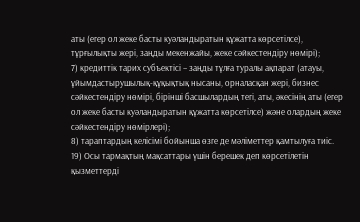аты (егер ол жеке басты куәландыратын құжатта көрсетілсе), тұрғылықты жері, заңды мекенжайы, жеке сәйкестендіру нөмірі);
7) кредиттік тарих субъектісі – заңды тұлға туралы ақпарат (атауы, ұйымдастырушылық-құқықтық нысаны, орналасқан жері, бизнес сәйкестендіру нөмірі, бірінші басшылардың тегі, аты, әкесінің аты (егер ол жеке басты куәландыратын құжатта көрсетілсе) және олардың жеке сәйкестендіру нөмірлері);
8) тараптардың келісімі бойынша өзге де мәліметтер қамтылуға тиіс.
19) Осы тармақтың мақсаттары үшін берешек деп көрсетілетін қызметтерді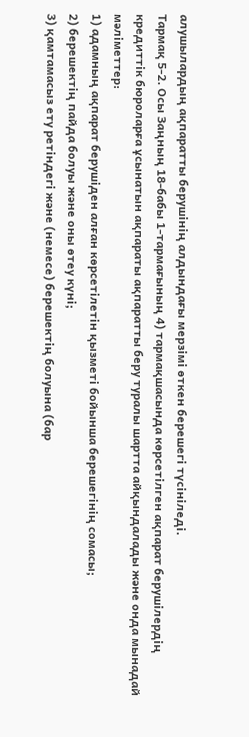алушылардың ақпаратты берушінің алдындағы мерзімі өткен берешегі түсініледі.
Тармақ 5-2. Осы Заңның 18-бабы 1-тармағының 4) тармақшасында көрсетілген ақпарат берушілердің кредиттік бюроларға ұсынатын ақпараты ақпаратты беру туралы шартта айқындалады және онда мынадай мәліметтер:
1) адамның ақпарат берушіден алған көрсетілетін қызметі бойынша берешегінің сомасы;
2) берешектің пайда болуы және оны өтеу күні;
3) қамтамасыз ету ретіндегі және (немесе) берешектің болуына (бар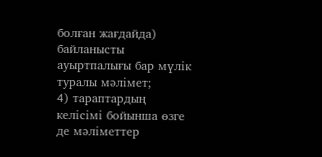болған жағдайда) байланысты ауыртпалығы бар мүлік туралы мәлімет;
4) тараптардың келісімі бойынша өзге де мәліметтер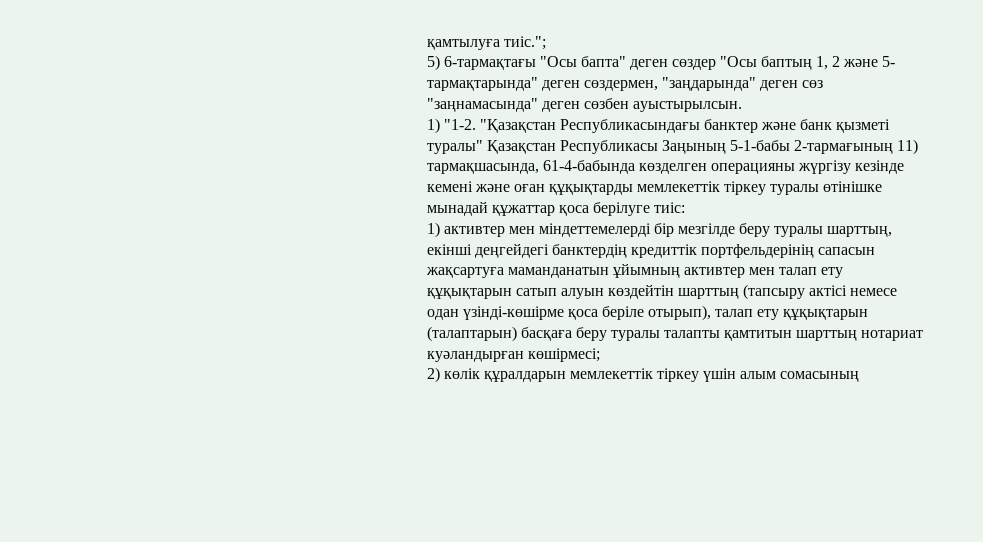қамтылуға тиіс.";
5) 6-тармақтағы "Осы бапта" деген сөздер "Осы баптың 1, 2 және 5-тармақтарында" деген сөздермен, "заңдарында" деген сөз "заңнамасында" деген сөзбен ауыстырылсын.
1) "1-2. "Қазақстан Республикасындағы банктер және банк қызметі туралы" Қазақстан Республикасы Заңының 5-1-бабы 2-тармағының 11) тармақшасында, 61-4-бабында көзделген операцияны жүргізу кезінде кемені және оған құқықтарды мемлекеттік тіркеу туралы өтінішке мынадай құжаттар қоса берілуге тиіс:
1) активтер мен міндеттемелерді бір мезгілде беру туралы шарттың, екінші деңгейдегі банктердің кредиттік портфельдерінің сапасын жақсартуға маманданатын ұйымның активтер мен талап ету құқықтарын сатып алуын көздейтін шарттың (тапсыру актісі немесе одан үзінді-көшірме қоса беріле отырып), талап ету құқықтарын (талаптарын) басқаға беру туралы талапты қамтитын шарттың нотариат куәландырған көшірмесі;
2) көлік құралдарын мемлекеттік тіркеу үшін алым сомасының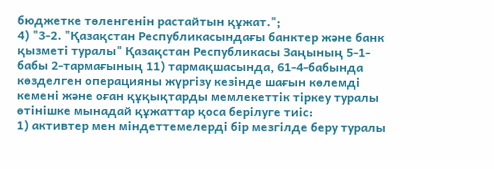бюджетке төленгенін растайтын құжат.";
4) "3-2. "Қазақстан Республикасындағы банктер және банк қызметі туралы" Қазақстан Республикасы Заңының 5-1-бабы 2-тармағының 11) тармақшасында, 61-4-бабында көзделген операцияны жүргізу кезінде шағын көлемді кемені және оған құқықтарды мемлекеттік тіркеу туралы өтінішке мынадай құжаттар қоса берілуге тиіс:
1) активтер мен міндеттемелерді бір мезгілде беру туралы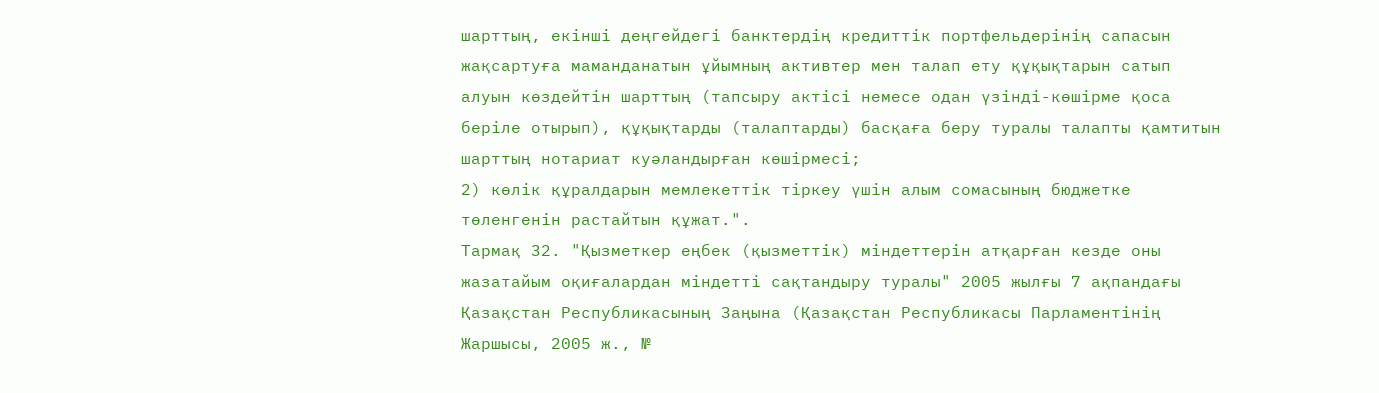шарттың, екінші деңгейдегі банктердің кредиттік портфельдерінің сапасын жақсартуға маманданатын ұйымның активтер мен талап ету құқықтарын сатып алуын көздейтін шарттың (тапсыру актісі немесе одан үзінді-көшірме қоса беріле отырып), құқықтарды (талаптарды) басқаға беру туралы талапты қамтитын шарттың нотариат куәландырған көшірмесі;
2) көлік құралдарын мемлекеттік тіркеу үшін алым сомасының бюджетке төленгенін растайтын құжат.".
Тармақ 32. "Қызметкер еңбек (қызметтік) міндеттерін атқарған кезде оны жазатайым оқиғалардан міндетті сақтандыру туралы" 2005 жылғы 7 ақпандағы Қазақстан Республикасының Заңына (Қазақстан Республикасы Парламентінің Жаршысы, 2005 ж., №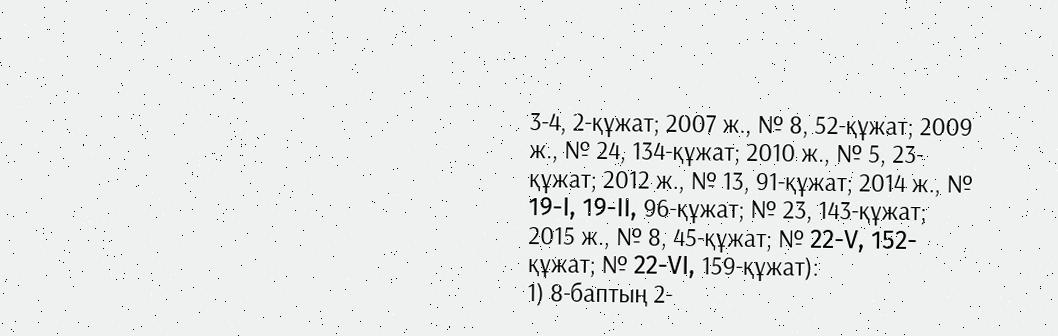3-4, 2-құжат; 2007 ж., № 8, 52-құжат; 2009 ж., № 24, 134-құжат; 2010 ж., № 5, 23-құжат; 2012 ж., № 13, 91-құжат; 2014 ж., № 19-I, 19-II, 96-құжат; № 23, 143-құжат; 2015 ж., № 8, 45-құжат; № 22-V, 152-құжат; № 22-VI, 159-құжат):
1) 8-баптың 2-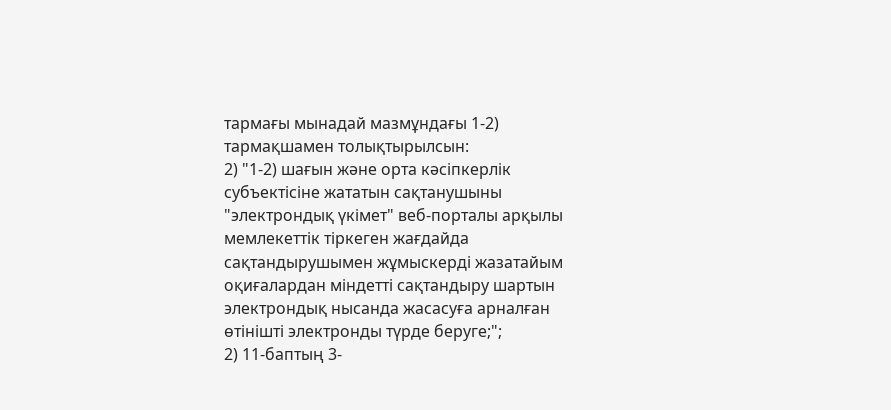тармағы мынадай мазмұндағы 1-2) тармақшамен толықтырылсын:
2) "1-2) шағын және орта кәсіпкерлік субъектісіне жататын сақтанушыны "электрондық үкімет" веб-порталы арқылы мемлекеттік тіркеген жағдайда сақтандырушымен жұмыскерді жазатайым оқиғалардан міндетті сақтандыру шартын электрондық нысанда жасасуға арналған өтінішті электронды түрде беруге;";
2) 11-баптың 3-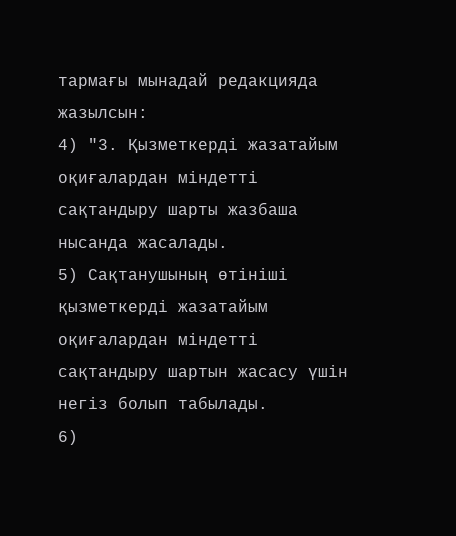тармағы мынадай редакцияда жазылсын:
4) "3. Қызметкерді жазатайым оқиғалардан мiндеттi сақтандыру шарты жазбаша нысанда жасалады.
5) Сақтанушының өтiнiшi қызметкерді жазатайым оқиғалардан мiндеттi сақтандыру шартын жасасу үшiн негiз болып табылады.
6)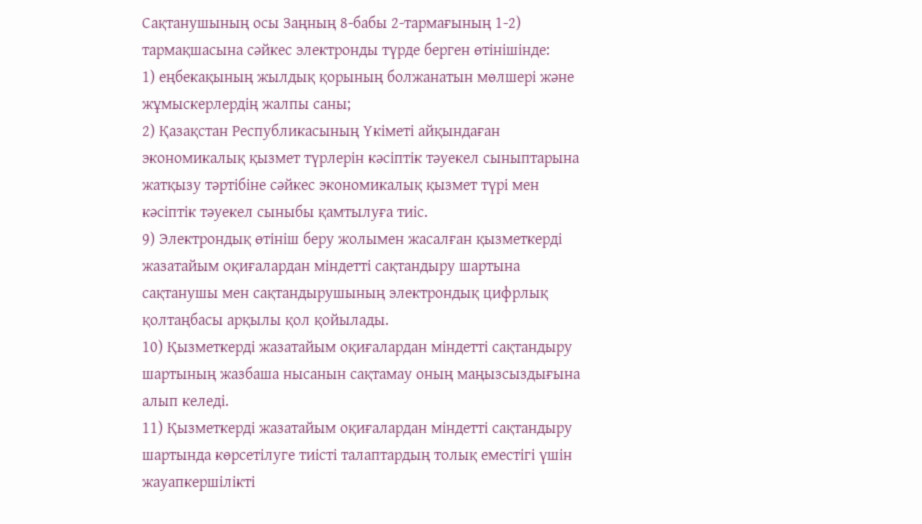Сақтанушының осы Заңның 8-бабы 2-тармағының 1-2) тармақшасына сәйкес электронды түрде берген өтінішінде:
1) еңбекақының жылдық қорының болжанатын мөлшері және жұмыскерлердің жалпы саны;
2) Қазақстан Республикасының Үкіметі айқындаған экономикалық қызмет түрлерін кәсіптік тәуекел сыныптарына жатқызу тәртібіне сәйкес экономикалық қызмет түрі мен кәсіптік тәуекел сыныбы қамтылуға тиіс.
9) Электрондық өтініш беру жолымен жасалған қызметкерді жазатайым оқиғалардан мiндеттi сақтандыру шартына сақтанушы мен сақтандырушының электрондық цифрлық қолтаңбасы арқылы қол қойылады.
10) Қызметкерді жазатайым оқиғалардан мiндеттi сақтандыру шартының жазбаша нысанын сақтамау оның маңызсыздығына алып келеді.
11) Қызметкерді жазатайым оқиғалардан мiндеттi сақтандыру шартында көрсетiлуге тиiстi талаптардың толық еместiгi үшiн жауапкершiлiктi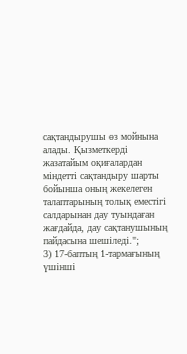сақтандырушы өз мойнына алады. Қызметкерді жазатайым оқиғалардан мiндеттi сақтандыру шарты бойынша оның жекелеген талаптарының толық еместiгi салдарынан дау туындаған жағдайда, дау сақтанушының пайдасына шешiледi.";
3) 17-баптың 1-тармағының үшінші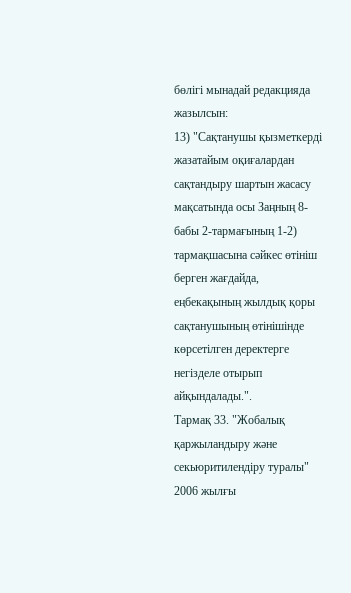бөлігі мынадай редакцияда жазылсын:
13) "Сақтанушы қызметкерді жазатайым оқиғалардан сақтандыру шартын жасасу мақсатында осы Заңның 8-бабы 2-тармағының 1-2) тармақшасына сәйкес өтініш берген жағдайда, еңбекақының жылдық қоры сақтанушының өтінішінде көрсетілген деректерге негізделе отырып айқындалады.".
Тармақ 33. "Жобалық қаржыландыру және секьюритилендіру туралы" 2006 жылғы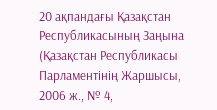20 ақпандағы Қазақстан Республикасының Заңына (Қазақстан Республикасы Парламентінің Жаршысы, 2006 ж., № 4,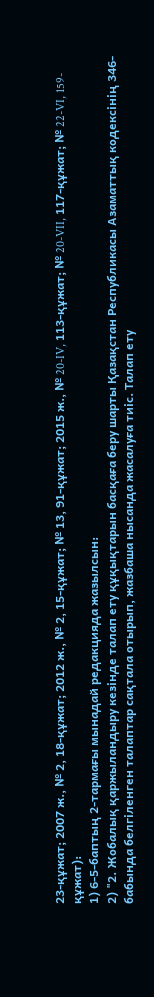23-құжат; 2007 ж., № 2, 18-құжат; 2012 ж., № 2, 15-құжат; № 13, 91-құжат; 2015 ж., № 20-IV, 113-құжат; № 20-VII, 117-құжат; № 22-VI, 159-құжат):
1) 6-5-баптың 2-тармағы мынадай редакцияда жазылсын:
2) "2. Жобалық қаржыландыру кезінде талап ету құқықтарын басқаға беру шарты Қазақстан Республикасы Азаматтық кодексінің 346-бабында белгіленген талаптар сақтала отырып, жазбаша нысанда жасалуға тиіс. Талап ету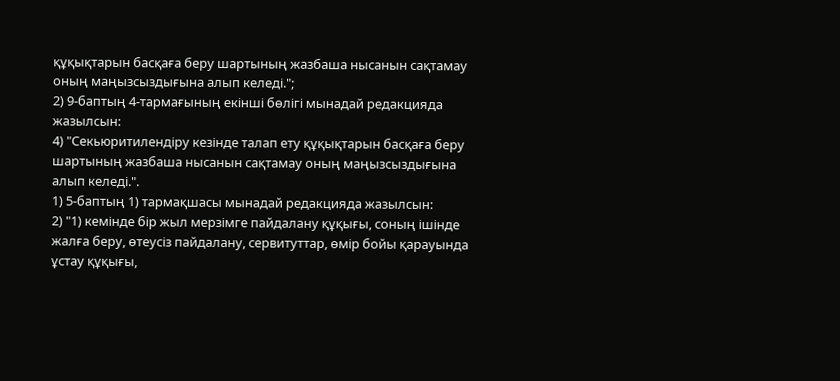құқықтарын басқаға беру шартының жазбаша нысанын сақтамау оның маңызсыздығына алып келеді.";
2) 9-баптың 4-тармағының екінші бөлігі мынадай редакцияда жазылсын:
4) "Секьюритилендіру кезінде талап ету құқықтарын басқаға беру шартының жазбаша нысанын сақтамау оның маңызсыздығына алып келеді.".
1) 5-баптың 1) тармақшасы мынадай редакцияда жазылсын:
2) "1) кемінде бір жыл мерзімге пайдалану құқығы, соның ішінде жалға беру, өтеусіз пайдалану, сервитуттар, өмір бойы қарауында ұстау құқығы,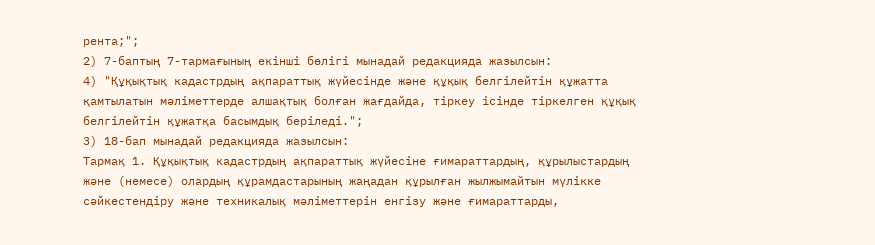рента;";
2) 7-баптың 7-тармағының екінші бөлігі мынадай редакцияда жазылсын:
4) "Құқықтық кадастрдың ақпараттық жүйесінде және құқық белгілейтін құжатта қамтылатын мәліметтерде алшақтық болған жағдайда, тіркеу ісінде тіркелген құқық белгілейтін құжатқа басымдық беріледі.";
3) 18-бап мынадай редакцияда жазылсын:
Тармақ 1. Құқықтық кадастрдың ақпараттық жүйесіне ғимараттардың, құрылыстардың және (немесе) олардың құрамдастарының жаңадан құрылған жылжымайтын мүлікке сәйкестендіру және техникалық мәліметтерін енгізу және ғимараттарды,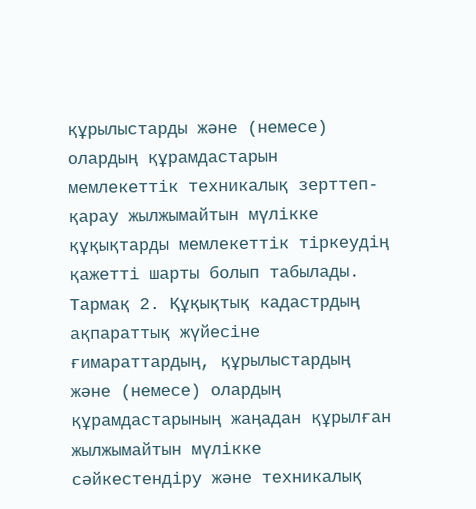құрылыстарды және (немесе) олардың құрамдастарын мемлекеттік техникалық зерттеп-қарау жылжымайтын мүлікке құқықтарды мемлекеттік тіркеудің қажетті шарты болып табылады.
Тармақ 2. Құқықтық кадастрдың ақпараттық жүйесіне ғимараттардың, құрылыстардың және (немесе) олардың құрамдастарының жаңадан құрылған жылжымайтын мүлікке сәйкестендіру және техникалық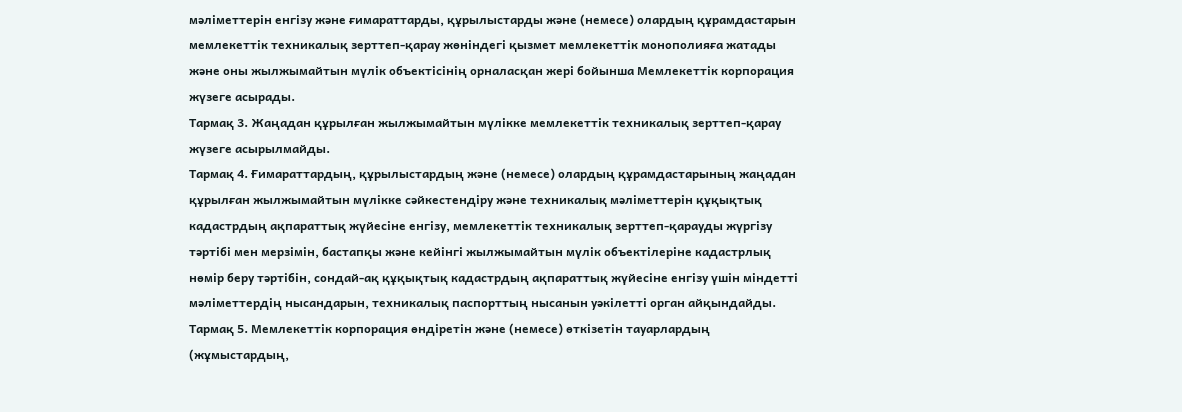мәліметтерін енгізу және ғимараттарды, құрылыстарды және (немесе) олардың құрамдастарын мемлекеттік техникалық зерттеп-қарау жөніндегі қызмет мемлекеттік монополияға жатады және оны жылжымайтын мүлік объектісінің орналасқан жері бойынша Мемлекеттік корпорация жүзеге асырады.
Тармақ 3. Жаңадан құрылған жылжымайтын мүлікке мемлекеттік техникалық зерттеп-қарау жүзеге асырылмайды.
Тармақ 4. Ғимараттардың, құрылыстардың және (немесе) олардың құрамдастарының жаңадан құрылған жылжымайтын мүлікке сәйкестендіру және техникалық мәліметтерін құқықтық кадастрдың ақпараттық жүйесіне енгізу, мемлекеттік техникалық зерттеп-қарауды жүргізу тәртібі мен мерзімін, бастапқы және кейінгі жылжымайтын мүлік объектілеріне кадастрлық нөмір беру тәртібін, сондай-ақ құқықтық кадастрдың ақпараттық жүйесіне енгізу үшін міндетті мәліметтердің нысандарын, техникалық паспорттың нысанын уәкілетті орган айқындайды.
Тармақ 5. Мемлекеттік корпорация өндіретін және (немесе) өткізетін тауарлардың (жұмыстардың,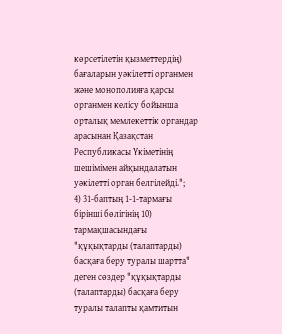көрсетілетін қызметтердің) бағаларын уәкілетті органмен және монополияға қарсы органмен келісу бойынша орталық мемлекеттік органдар арасынан Қазақстан Республикасы Үкіметінің шешімімен айқындалатын уәкілетті орган белгілейді.";
4) 31-баптың 1-1-тармағы бірінші бөлігінің 10) тармақшасындағы "құқықтарды (талаптарды) басқаға беру туралы шартта" деген сөздер "құқықтарды (талаптарды) басқаға беру туралы талапты қамтитын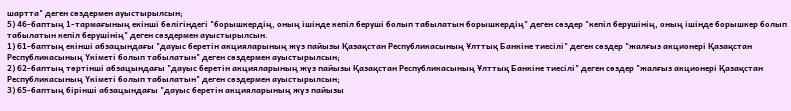шартта" деген сөздермен ауыстырылсын;
5) 46-баптың 1-тармағының екінші бөлігіндегі "борышкердің, оның ішінде кепіл беруші болып табылатын борышкердің" деген сөздер "кепіл берушінің, оның ішінде борышкер болып табылатын кепіл берушінің" деген сөздермен ауыстырылсын.
1) 61-баптың екінші абзацындағы "дауыс беретін акцияларының жүз пайызы Қазақстан Республикасының Ұлттық Банкіне тиесілі" деген сөздер "жалғыз акционері Қазақстан Республикасының Үкіметі болып табылатын" деген сөздермен ауыстырылсын;
2) 62-баптың төртінші абзацындағы "дауыс беретін акцияларының жүз пайызы Қазақстан Республикасының Ұлттық Банкіне тиесілі" деген сөздер "жалғыз акционері Қазақстан Республикасының Үкіметі болып табылатын" деген сөздермен ауыстырылсын;
3) 65-баптың бірінші абзацындағы "дауыс беретін акцияларының жүз пайызы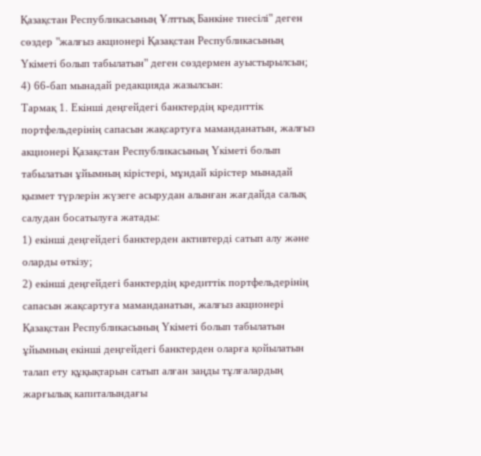Қазақстан Республикасының Ұлттық Банкіне тиесілі" деген сөздер "жалғыз акционері Қазақстан Республикасының Үкіметі болып табылатын" деген сөздермен ауыстырылсын;
4) 66-бап мынадай редакцияда жазылсын:
Тармақ 1. Екінші деңгейдегі банктердің кредиттік портфельдерінің сапасын жақсартуға маманданатын, жалғыз акционері Қазақстан Республикасының Үкіметі болып табылатын ұйымның кірістері, мұндай кірістер мынадай қызмет түрлерін жүзеге асырудан алынған жағдайда салық салудан босатылуға жатады:
1) екінші деңгейдегі банктерден активтерді сатып алу және оларды өткізу;
2) екінші деңгейдегі банктердің кредиттік портфельдерінің сапасын жақсартуға маманданатын, жалғыз акционері Қазақстан Республикасының Үкіметі болып табылатын ұйымның екінші деңгейдегі банктерден оларға қойылатын талап ету құқықтарын сатып алған заңды тұлғалардың жарғылық капиталындағы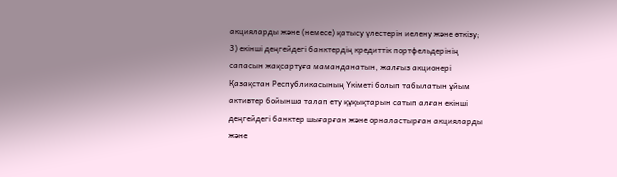акцияларды және (немесе) қатысу үлестерін иелену және өткізу;
3) екінші деңгейдегі банктердің кредиттік портфельдерінің сапасын жақсартуға маманданатын, жалғыз акционері Қазақстан Республикасының Үкіметі болып табылатын ұйым активтер бойынша талап ету құқықтарын сатып алған екінші деңгейдегі банктер шығарған және орналастырған акцияларды және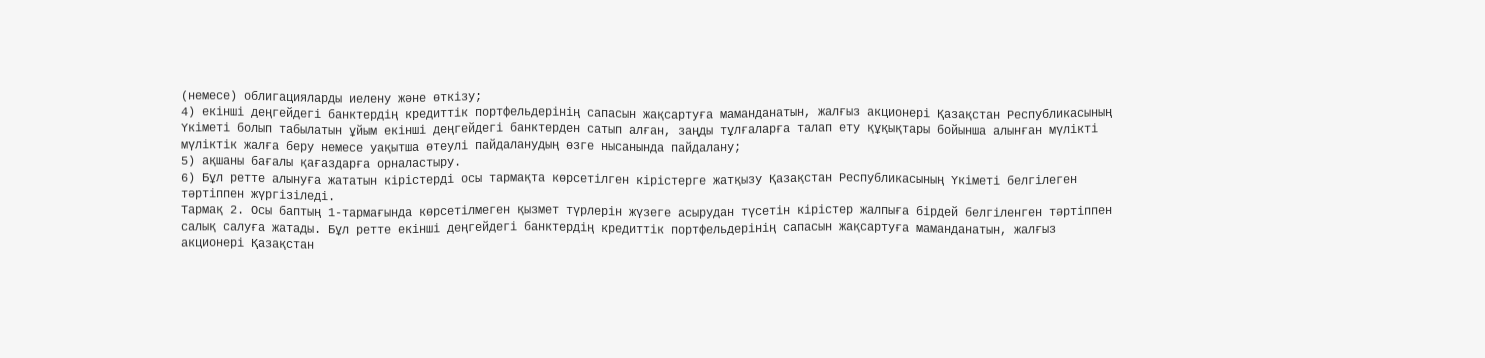(немесе) облигацияларды иелену және өткізу;
4) екінші деңгейдегі банктердің кредиттік портфельдерінің сапасын жақсартуға маманданатын, жалғыз акционері Қазақстан Республикасының Үкіметі болып табылатын ұйым екінші деңгейдегі банктерден сатып алған, заңды тұлғаларға талап ету құқықтары бойынша алынған мүлікті мүліктік жалға беру немесе уақытша өтеулі пайдаланудың өзге нысанында пайдалану;
5) ақшаны бағалы қағаздарға орналастыру.
6) Бұл ретте алынуға жататын кірістерді осы тармақта көрсетілген кірістерге жатқызу Қазақстан Республикасының Үкіметі белгілеген тәртіппен жүргізіледі.
Тармақ 2. Осы баптың 1-тармағында көрсетілмеген қызмет түрлерін жүзеге асырудан түсетін кірістер жалпыға бірдей белгіленген тәртіппен салық салуға жатады. Бұл ретте екінші деңгейдегі банктердің кредиттік портфельдерінің сапасын жақсартуға маманданатын, жалғыз акционері Қазақстан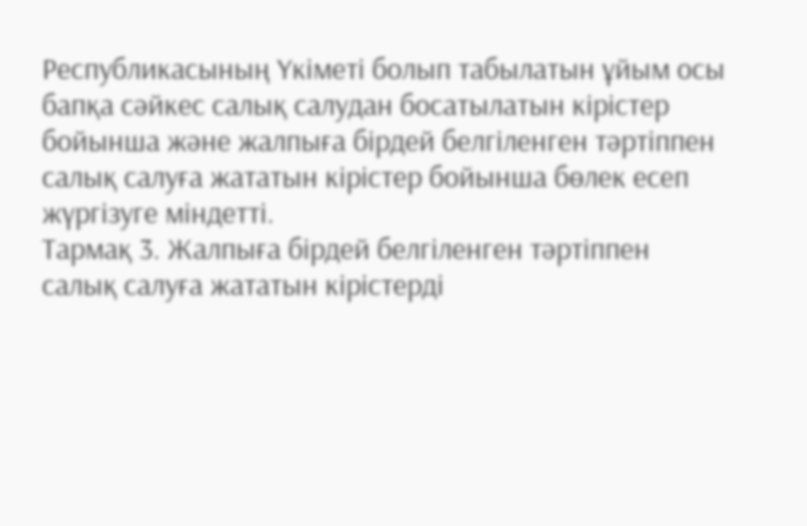Республикасының Үкіметі болып табылатын ұйым осы бапқа сәйкес салық салудан босатылатын кірістер бойынша және жалпыға бірдей белгіленген тәртіппен салық салуға жататын кірістер бойынша бөлек есеп жүргізуге міндетті.
Тармақ 3. Жалпыға бірдей белгіленген тәртіппен салық салуға жататын кірістерді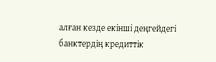алған кезде екінші деңгейдегі банктердің кредиттік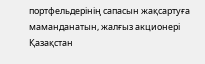портфельдерінің сапасын жақсартуға маманданатын, жалғыз акционері Қазақстан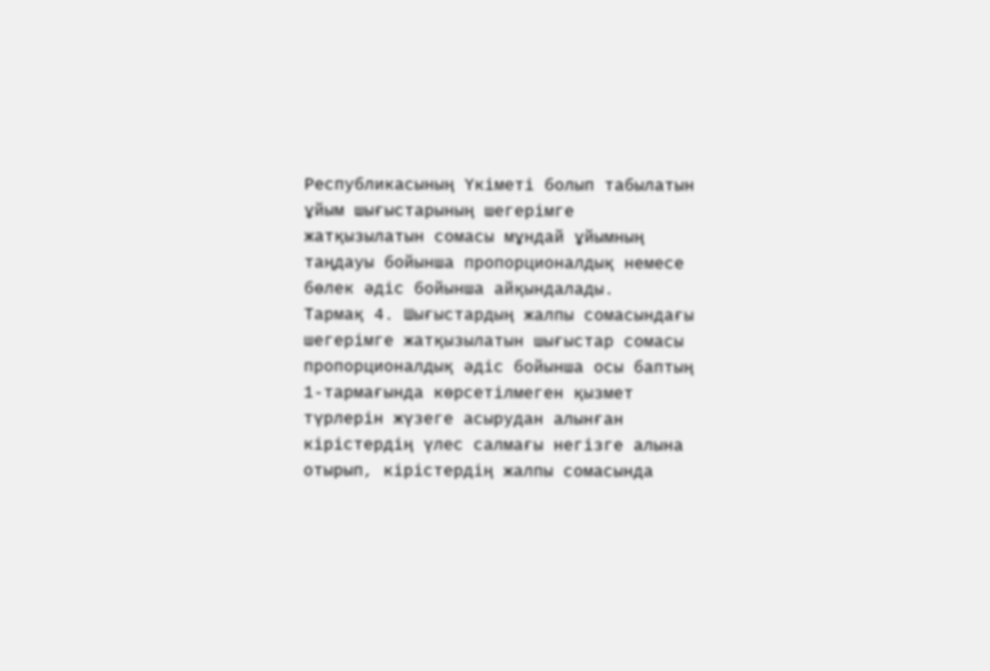Республикасының Үкіметі болып табылатын ұйым шығыстарының шегерімге жатқызылатын сомасы мұндай ұйымның таңдауы бойынша пропорционалдық немесе бөлек әдіс бойынша айқындалады.
Тармақ 4. Шығыстардың жалпы сомасындағы шегерiмге жатқызылатын шығыстар сомасы пропорционалдық әдiс бойынша осы баптың 1-тармағында көрсетiлмеген қызмет түрлерін жүзеге асырудан алынған кірістердің үлес салмағы негiзге алына отырып, кірістердің жалпы сомасында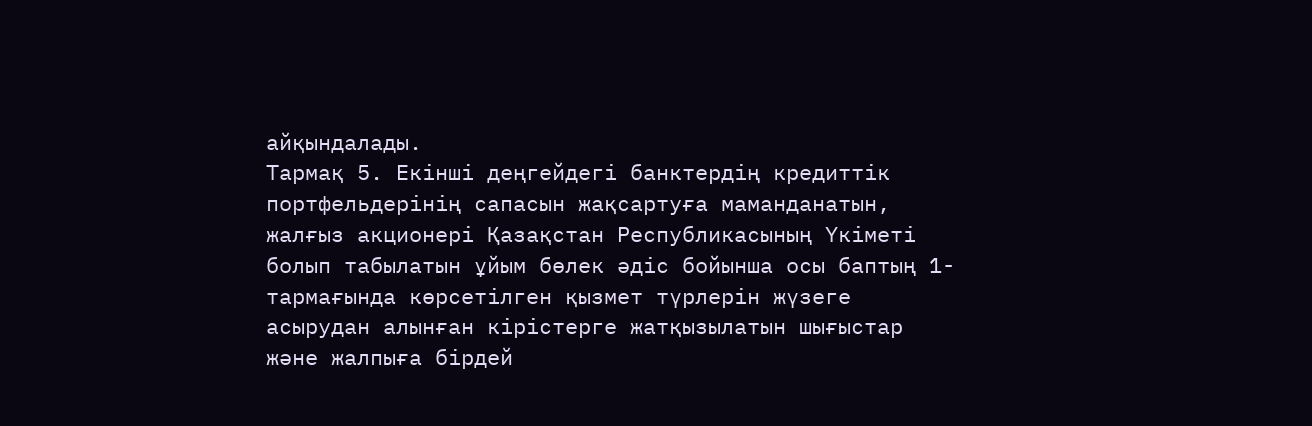айқындалады.
Тармақ 5. Екінші деңгейдегі банктердің кредиттік портфельдерінің сапасын жақсартуға маманданатын, жалғыз акционері Қазақстан Республикасының Үкіметі болып табылатын ұйым бөлек әдiс бойынша осы баптың 1-тармағында көрсетiлген қызмет түрлерін жүзеге асырудан алынған кірістерге жатқызылатын шығыстар және жалпыға бiрдей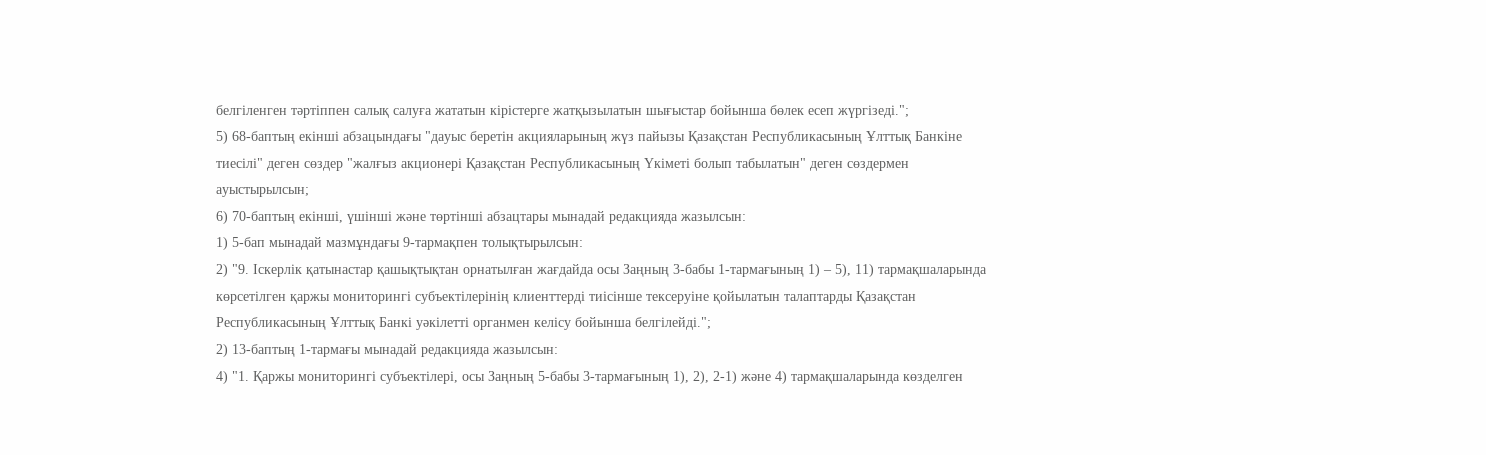белгiленген тәртiппен салық салуға жататын кірістерге жатқызылатын шығыстар бойынша бөлек есеп жүргiзедi.";
5) 68-баптың екінші абзацындағы "дауыс беретін акцияларының жүз пайызы Қазақстан Республикасының Ұлттық Банкіне тиесілі" деген сөздер "жалғыз акционері Қазақстан Республикасының Үкіметі болып табылатын" деген сөздермен ауыстырылсын;
6) 70-баптың екінші, үшінші және төртінші абзацтары мынадай редакцияда жазылсын:
1) 5-бап мынадай мазмұндағы 9-тармақпен толықтырылсын:
2) "9. Іскерлік қатынастар қашықтықтан орнатылған жағдайда осы Заңның 3-бабы 1-тармағының 1) – 5), 11) тармақшаларында көрсетілген қаржы мониторингі субъектілерінің клиенттерді тиісінше тексеруіне қойылатын талаптарды Қазақстан Республикасының Ұлттық Банкі уәкілетті органмен келісу бойынша белгілейді.";
2) 13-баптың 1-тармағы мынадай редакцияда жазылсын:
4) "1. Қаржы мониторингi субъектiлерi, осы Заңның 5-бабы 3-тармағының 1), 2), 2-1) және 4) тармақшаларында көзделген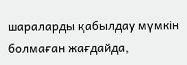шараларды қабылдау мүмкiн болмаған жағдайда,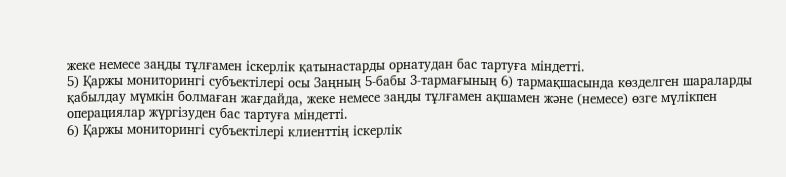жеке немесе заңды тұлғамен іскерлік қатынастарды орнатудан бас тартуға мiндеттi.
5) Қаржы мониторингi субъектiлерi осы Заңның 5-бабы 3-тармағының 6) тармақшасында көзделген шараларды қабылдау мүмкiн болмаған жағдайда, жеке немесе заңды тұлғамен ақшамен және (немесе) өзге мүлікпен операциялар жүргiзуден бас тартуға мiндеттi.
6) Қаржы мониторингi субъектiлерi клиенттің іскерлік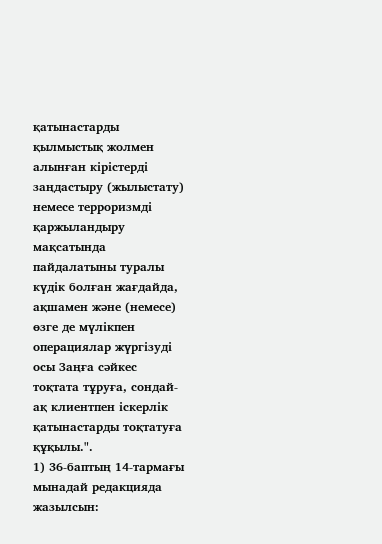қатынастарды қылмыстық жолмен алынған кірістерді заңдастыру (жылыстату) немесе терроризмді қаржыландыру мақсатында пайдалатыны туралы күдік болған жағдайда, ақшамен және (немесе) өзге де мүлікпен операциялар жүргізуді осы Заңға сәйкес тоқтата тұруға, сондай-ақ клиентпен іскерлік қатынастарды тоқтатуға құқылы.".
1) 36-баптың 14-тармағы мынадай редакцияда жазылсын: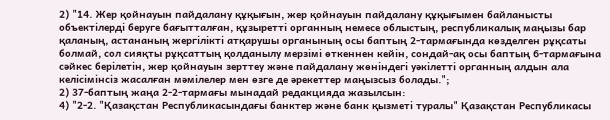2) "14. Жер қойнауын пайдалану құқығын, жер қойнауын пайдалану құқығымен байланысты объектілерді беруге бағытталған, құзыретті органның немесе облыстың, республикалық маңызы бар қаланың, астананың жергілікті атқарушы органының осы баптың 2-тармағында көзделген рұқсаты болмай, сол сияқты рұқсаттың қолданылу мерзімі өткеннен кейін, сондай-ақ осы баптың 6-тармағына сәйкес берілетін, жер қойнауын зерттеу және пайдалану жөніндегі уәкілетті органның алдын ала келісімінсіз жасалған мәмілелер мен өзге де әрекеттер маңызсыз болады.";
2) 37-баптың жаңа 2-2-тармағы мынадай редакцияда жазылсын:
4) "2-2. "Қазақстан Республикасындағы банктер және банк қызметі туралы" Қазақстан Республикасы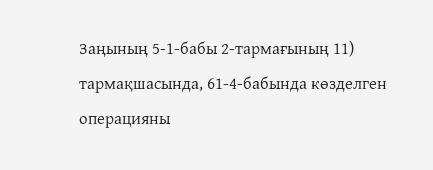Заңының 5-1-бабы 2-тармағының 11) тармақшасында, 61-4-бабында көзделген операцияны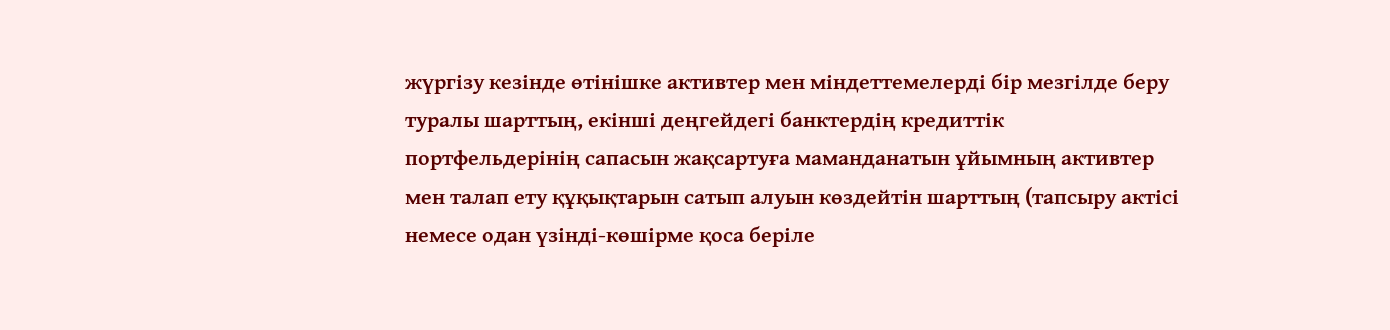жүргізу кезінде өтінішке активтер мен міндеттемелерді бір мезгілде беру туралы шарттың, екінші деңгейдегі банктердің кредиттік портфельдерінің сапасын жақсартуға маманданатын ұйымның активтер мен талап ету құқықтарын сатып алуын көздейтін шарттың (тапсыру актісі немесе одан үзінді-көшірме қоса беріле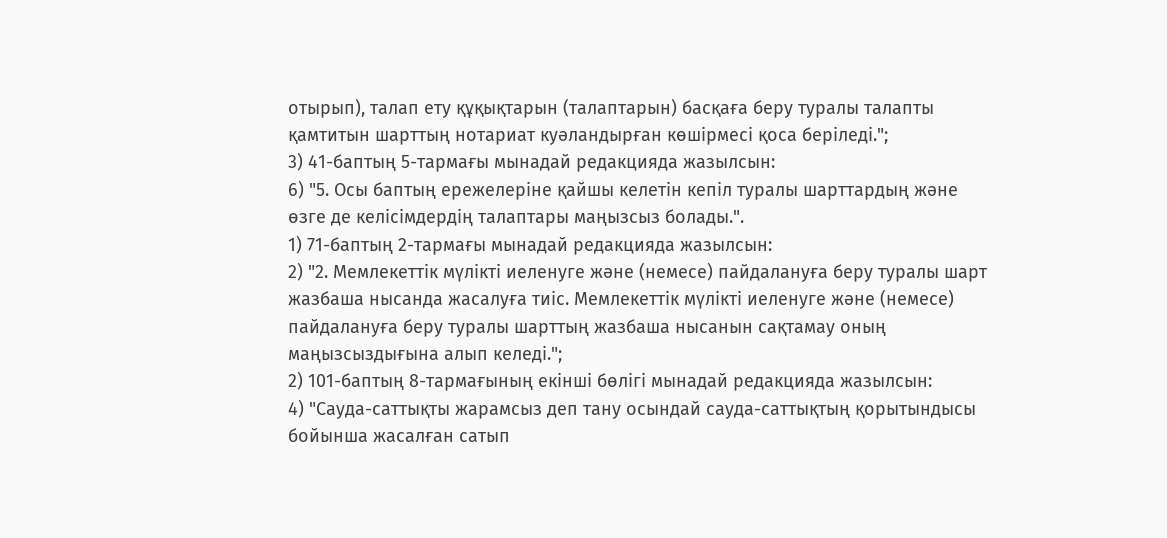отырып), талап ету құқықтарын (талаптарын) басқаға беру туралы талапты қамтитын шарттың нотариат куәландырған көшірмесі қоса беріледі.";
3) 41-баптың 5-тармағы мынадай редакцияда жазылсын:
6) "5. Осы баптың ережелеріне қайшы келетін кепіл туралы шарттардың және өзге де келісімдердің талаптары маңызсыз болады.".
1) 71-баптың 2-тармағы мынадай редакцияда жазылсын:
2) "2. Мемлекеттік мүлікті иеленуге және (немесе) пайдалануға беру туралы шарт жазбаша нысанда жасалуға тиіс. Мемлекеттік мүлікті иеленуге және (немесе) пайдалануға беру туралы шарттың жазбаша нысанын сақтамау оның маңызсыздығына алып келеді.";
2) 101-баптың 8-тармағының екінші бөлігі мынадай редакцияда жазылсын:
4) "Сауда-саттықты жарамсыз деп тану осындай сауда-саттықтың қорытындысы бойынша жасалған сатып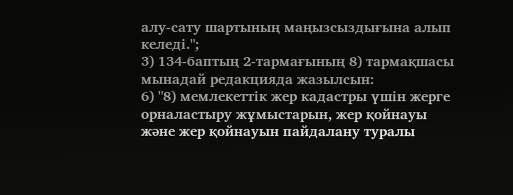алу-сату шартының маңызсыздығына алып келеді.";
3) 134-баптың 2-тармағының 8) тармақшасы мынадай редакцияда жазылсын:
6) "8) мемлекеттік жер кадастры үшін жерге орналастыру жұмыстарын, жер қойнауы және жер қойнауын пайдалану туралы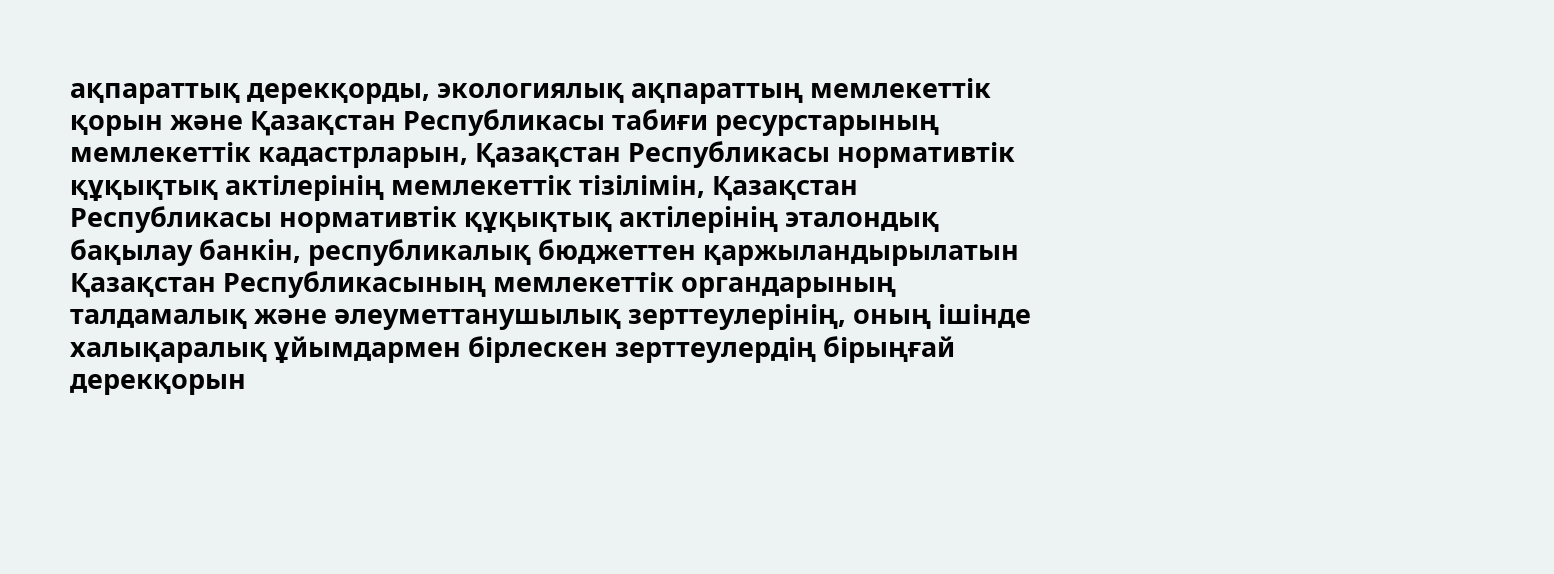ақпараттық дерекқорды, экологиялық ақпараттың мемлекеттік қорын және Қазақстан Республикасы табиғи ресурстарының мемлекеттік кадастрларын, Қазақстан Республикасы нормативтік құқықтық актілерінің мемлекеттік тізілімін, Қазақстан Республикасы нормативтiк құқықтық актiлерiнiң эталондық бақылау банкiн, республикалық бюджеттен қаржыландырылатын Қазақстан Республикасының мемлекеттік органдарының талдамалық және әлеуметтанушылық зерттеулерінің, оның ішінде халықаралық ұйымдармен бірлескен зерттеулердің бірыңғай дерекқорын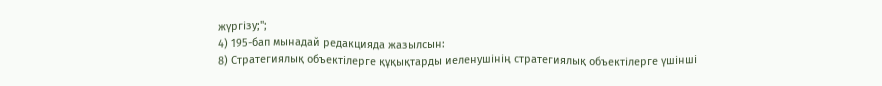жүргізу;";
4) 195-бап мынадай редакцияда жазылсын:
8) Стратегиялық объектілерге құқықтарды иеленушінің стратегиялық объектілерге үшінші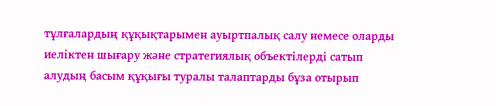тұлғалардың құқықтарымен ауыртпалық салу немесе оларды иеліктен шығару және стратегиялық объектілерді сатып алудың басым құқығы туралы талаптарды бұза отырып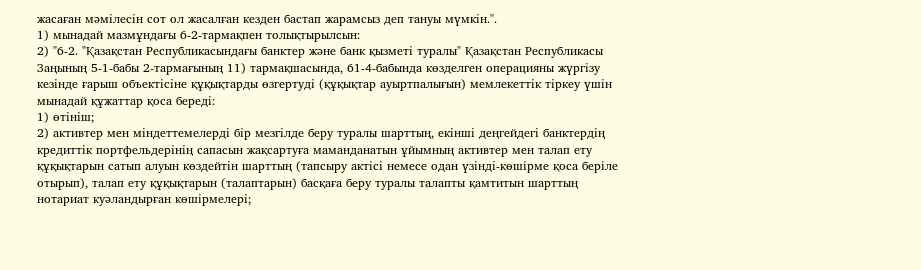жасаған мәмілесін сот ол жасалған кезден бастап жарамсыз деп тануы мүмкін.".
1) мынадай мазмұндағы 6-2-тармақпен толықтырылсын:
2) "6-2. "Қазақстан Республикасындағы банктер және банк қызметі туралы" Қазақстан Республикасы Заңының 5-1-бабы 2-тармағының 11) тармақшасында, 61-4-бабында көзделген операцияны жүргізу кезінде ғарыш объектісіне құқықтарды өзгертуді (құқықтар ауыртпалығын) мемлекеттік тіркеу үшін мынадай құжаттар қоса береді:
1) өтініш;
2) активтер мен міндеттемелерді бір мезгілде беру туралы шарттың, екінші деңгейдегі банктердің кредиттік портфельдерінің сапасын жақсартуға маманданатын ұйымның активтер мен талап ету құқықтарын сатып алуын көздейтін шарттың (тапсыру актісі немесе одан үзінді-көшірме қоса беріле отырып), талап ету құқықтарын (талаптарын) басқаға беру туралы талапты қамтитын шарттың нотариат куәландырған көшірмелері;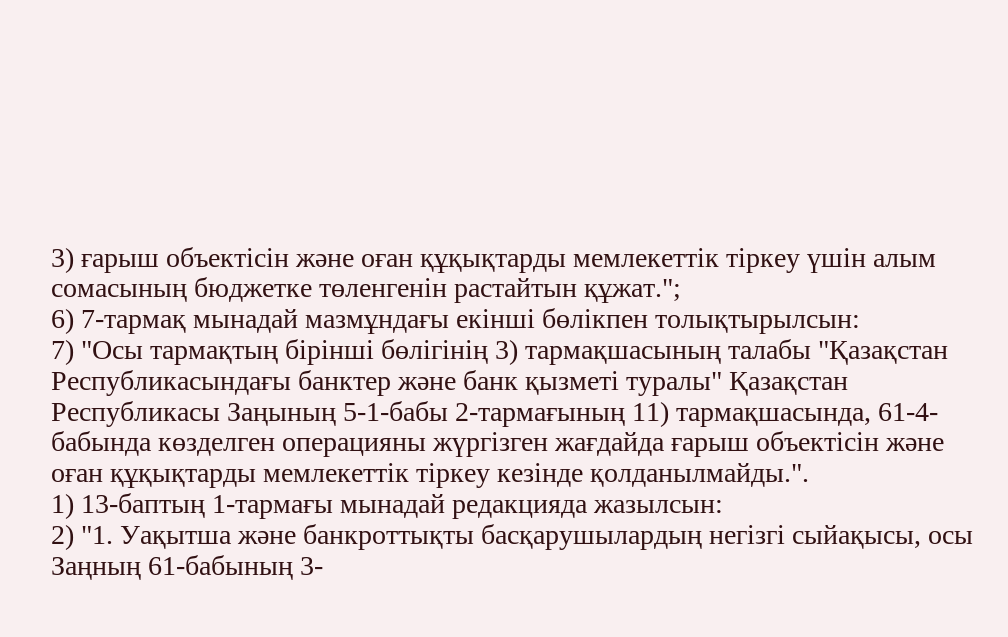3) ғарыш объектісін және оған құқықтарды мемлекеттік тіркеу үшін алым сомасының бюджетке төленгенін растайтын құжат.";
6) 7-тармақ мынадай мазмұндағы екінші бөлікпен толықтырылсын:
7) "Осы тармақтың бірінші бөлігінің 3) тармақшасының талабы "Қазақстан Республикасындағы банктер және банк қызметі туралы" Қазақстан Республикасы Заңының 5-1-бабы 2-тармағының 11) тармақшасында, 61-4-бабында көзделген операцияны жүргізген жағдайда ғарыш объектісін және оған құқықтарды мемлекеттік тіркеу кезінде қолданылмайды.".
1) 13-баптың 1-тармағы мынадай редакцияда жазылсын:
2) "1. Уақытша және банкроттықты басқарушылардың негізгі сыйақысы, осы Заңның 61-бабының 3-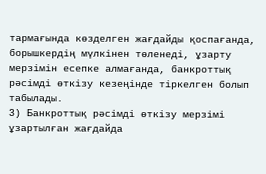тармағында көзделген жағдайды қоспағанда, борышкердің мүлкінен төленеді, ұзарту мерзімін есепке алмағанда, банкроттық рәсімді өткізу кезеңінде тіркелген болып табылады.
3) Банкроттық рәсімді өткізу мерзімі ұзартылған жағдайда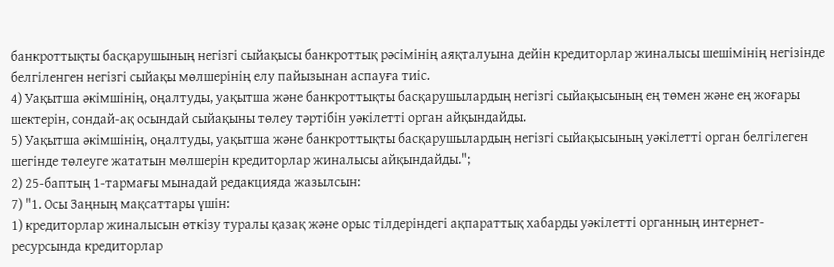банкроттықты басқарушының негізгі сыйақысы банкроттық рәсімінің аяқталуына дейін кредиторлар жиналысы шешімінің негізінде белгіленген негізгі сыйақы мөлшерінің елу пайызынан аспауға тиіс.
4) Уақытша әкімшінің, оңалтуды, уақытша және банкроттықты басқарушылардың негізгі сыйақысының ең төмен және ең жоғары шектерін, сондай-ақ осындай сыйақыны төлеу тәртібін уәкілетті орган айқындайды.
5) Уақытша әкімшінің, оңалтуды, уақытша және банкроттықты басқарушылардың негізгі сыйақысының уәкілетті орган белгілеген шегінде төлеуге жататын мөлшерін кредиторлар жиналысы айқындайды.";
2) 25-баптың 1-тармағы мынадай редакцияда жазылсын:
7) "1. Осы Заңның мақсаттары үшін:
1) кредиторлар жиналысын өткізу туралы қазақ және орыс тілдеріндегі ақпараттық хабарды уәкілетті органның интернет-ресурсында кредиторлар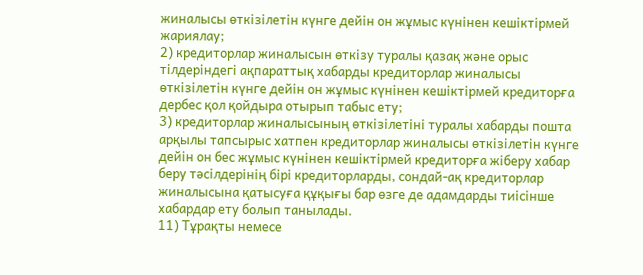жиналысы өткізілетін күнге дейін он жұмыс күнінен кешіктірмей жариялау;
2) кредиторлар жиналысын өткізу туралы қазақ және орыс тілдеріндегі ақпараттық хабарды кредиторлар жиналысы өткізілетін күнге дейін он жұмыс күнінен кешіктірмей кредиторға дербес қол қойдыра отырып табыс ету;
3) кредиторлар жиналысының өткізілетіні туралы хабарды пошта арқылы тапсырыс хатпен кредиторлар жиналысы өткізілетін күнге дейін он бес жұмыс күнінен кешіктірмей кредиторға жіберу хабар беру тәсілдерінің бірі кредиторларды, сондай-ақ кредиторлар жиналысына қатысуға құқығы бар өзге де адамдарды тиісінше хабардар ету болып танылады.
11) Тұрақты немесе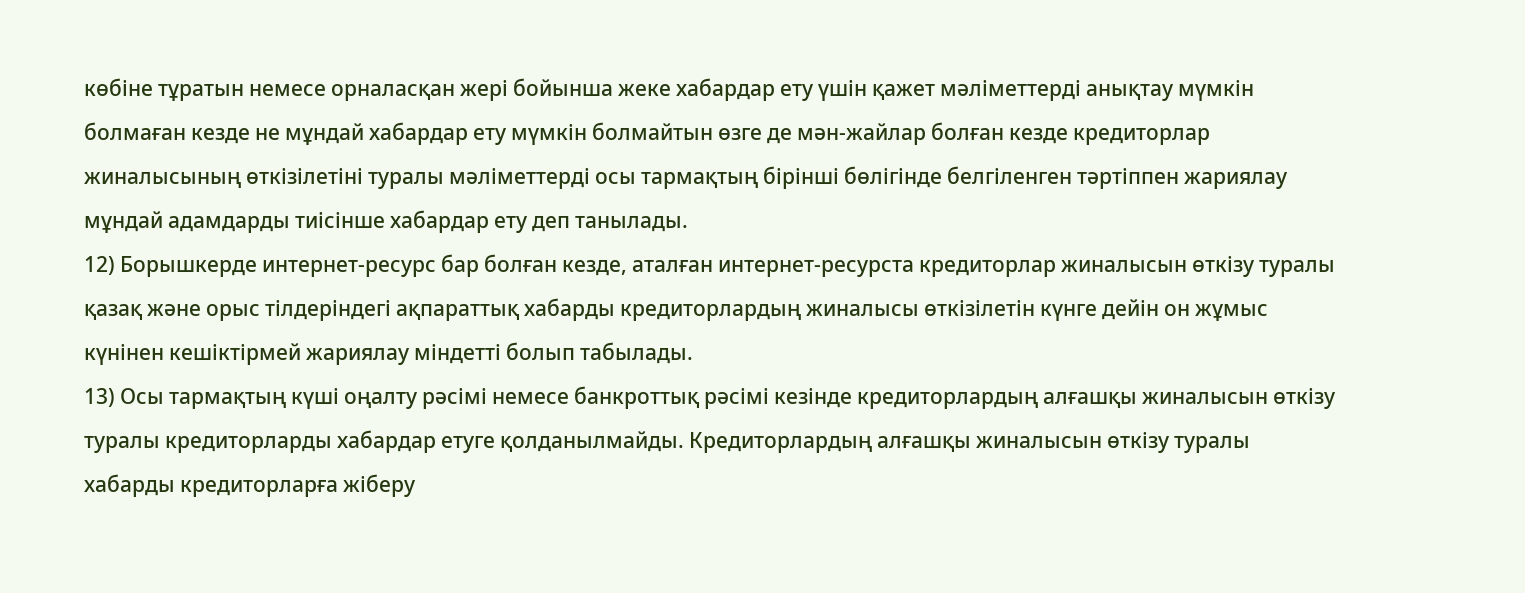көбіне тұратын немесе орналасқан жері бойынша жеке хабардар ету үшін қажет мәліметтерді анықтау мүмкін болмаған кезде не мұндай хабардар ету мүмкін болмайтын өзге де мән-жайлар болған кезде кредиторлар жиналысының өткізілетіні туралы мәліметтерді осы тармақтың бірінші бөлігінде белгіленген тәртіппен жариялау мұндай адамдарды тиісінше хабардар ету деп танылады.
12) Борышкерде интернет-ресурс бар болған кезде, аталған интернет-ресурста кредиторлар жиналысын өткізу туралы қазақ және орыс тілдеріндегі ақпараттық хабарды кредиторлардың жиналысы өткізілетін күнге дейін он жұмыс күнінен кешіктірмей жариялау міндетті болып табылады.
13) Осы тармақтың күші оңалту рәсімі немесе банкроттық рәсімі кезінде кредиторлардың алғашқы жиналысын өткізу туралы кредиторларды хабардар етуге қолданылмайды. Кредиторлардың алғашқы жиналысын өткізу туралы хабарды кредиторларға жіберу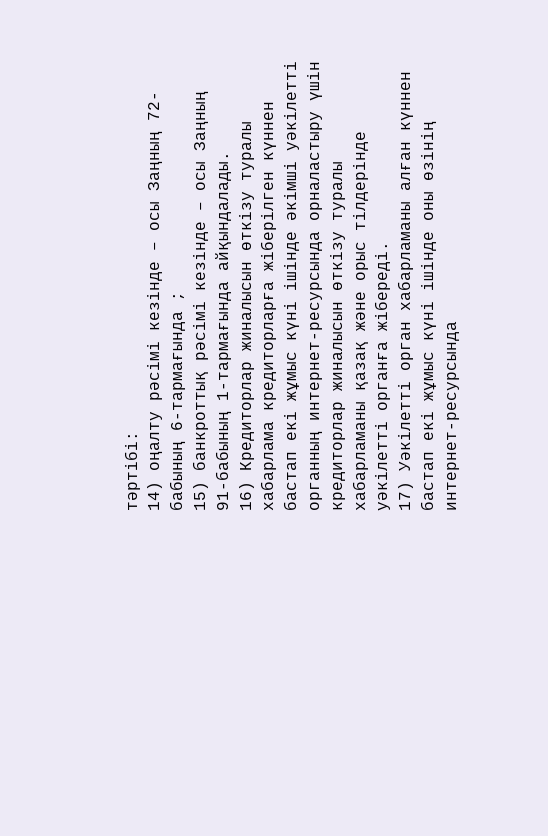тәртібі:
14) оңалту рәсімі кезінде – осы Заңның 72-бабының 6-тармағында ;
15) банкроттық рәсімі кезінде – осы Заңның 91-бабының 1-тармағында айқындалады.
16) Кредиторлар жиналысын өткізу туралы хабарлама кредиторларға жіберілген күннен бастап екі жұмыс күні ішінде әкімші уәкілетті органның интернет-ресурсында орналастыру үшін кредиторлар жиналысын өткізу туралы хабарламаны қазақ және орыс тілдерінде уәкілетті органға жібереді.
17) Уәкілетті орган хабарламаны алған күннен бастап екі жұмыс күні ішінде оны өзінің интернет-ресурсында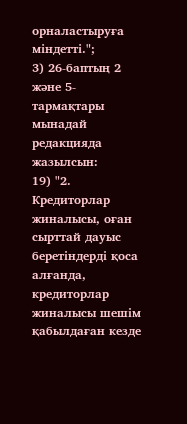орналастыруға міндетті.";
3) 26-баптың 2 және 5-тармақтары мынадай редакцияда жазылсын:
19) "2. Кредиторлар жиналысы, оған сырттай дауыс беретіндерді қоса алғанда, кредиторлар жиналысы шешім қабылдаған кезде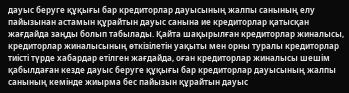дауыс беруге құқығы бар кредиторлар дауысының жалпы санының елу пайызынан астамын құрайтын дауыс санына ие кредиторлар қатысқан жағдайда заңды болып табылады. Қайта шақырылған кредиторлар жиналысы, кредиторлар жиналысының өткізілетін уақыты мен орны туралы кредиторлар тиісті түрде хабардар етілген жағдайда, оған кредиторлар жиналысы шешім қабылдаған кезде дауыс беруге құқығы бар кредиторлар дауысының жалпы санының кемінде жиырма бес пайызын құрайтын дауыс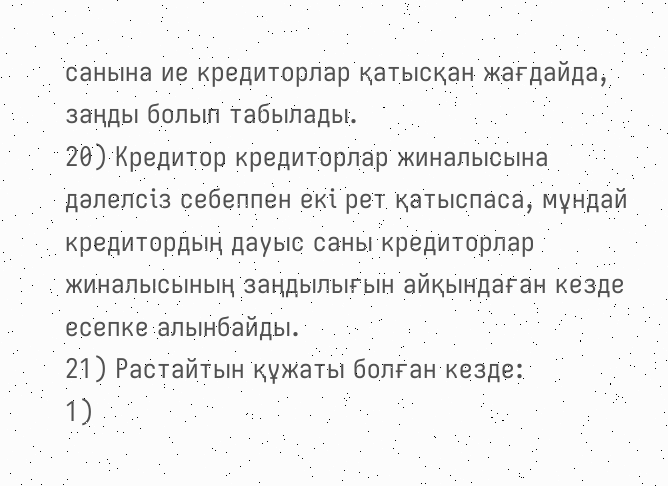санына ие кредиторлар қатысқан жағдайда, заңды болып табылады.
20) Кредитор кредиторлар жиналысына дәлелсіз себеппен екі рет қатыспаса, мұндай кредитордың дауыс саны кредиторлар жиналысының заңдылығын айқындаған кезде есепке алынбайды.
21) Растайтын құжаты болған кезде:
1)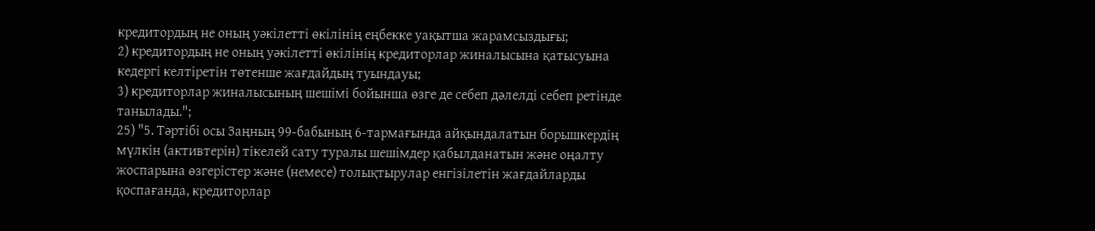кредитордың не оның уәкілетті өкілінің еңбекке уақытша жарамсыздығы;
2) кредитордың не оның уәкілетті өкілінің кредиторлар жиналысына қатысуына кедергі келтіретін төтенше жағдайдың туындауы;
3) кредиторлар жиналысының шешімі бойынша өзге де себеп дәлелді себеп ретінде танылады.";
25) "5. Тәртібі осы Заңның 99-бабының 6-тармағында айқындалатын борышкердің мүлкін (активтерін) тікелей сату туралы шешімдер қабылданатын және оңалту жоспарына өзгерістер және (немесе) толықтырулар енгізілетін жағдайларды қоспағанда, кредиторлар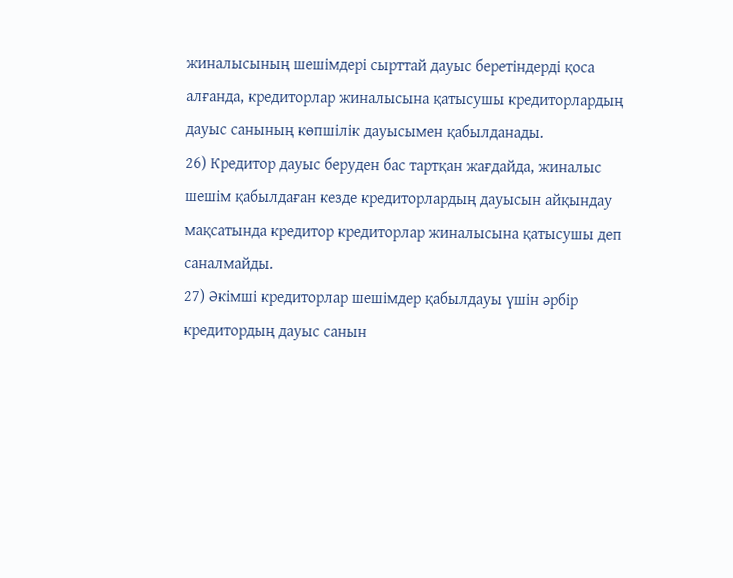жиналысының шешімдері сырттай дауыс беретіндерді қоса алғанда, кредиторлар жиналысына қатысушы кредиторлардың дауыс санының көпшілік дауысымен қабылданады.
26) Кредитор дауыс беруден бас тартқан жағдайда, жиналыс шешім қабылдаған кезде кредиторлардың дауысын айқындау мақсатында кредитор кредиторлар жиналысына қатысушы деп саналмайды.
27) Әкімші кредиторлар шешімдер қабылдауы үшін әрбір кредитордың дауыс санын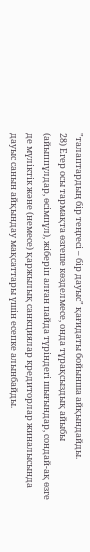"талаптардың бір теңгесі – бір дауыс" қағидаты бойынша айқындайды.
28) Егер осы тармақта өзгеше көзделмесе, онда тұрақсыздық айыбы (айыппұлдар, өсімпұл), жіберіп алған пайда түріндегі шығындар, сондай-ақ өзге де мүліктік және (немесе) қаржылық санкциялар кредиторлар жиналысында дауыс санын айқындау мақсаттары үшін есепке алынбайды.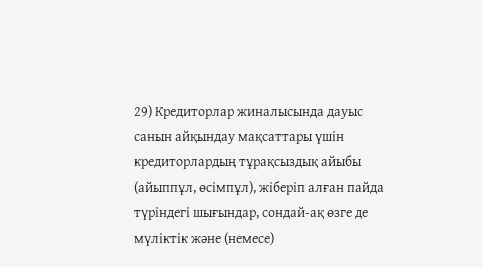29) Кредиторлар жиналысында дауыс санын айқындау мақсаттары үшін кредиторлардың тұрақсыздық айыбы (айыппұл, өсімпұл), жіберіп алған пайда түріндегі шығындар, сондай-ақ өзге де мүліктік және (немесе)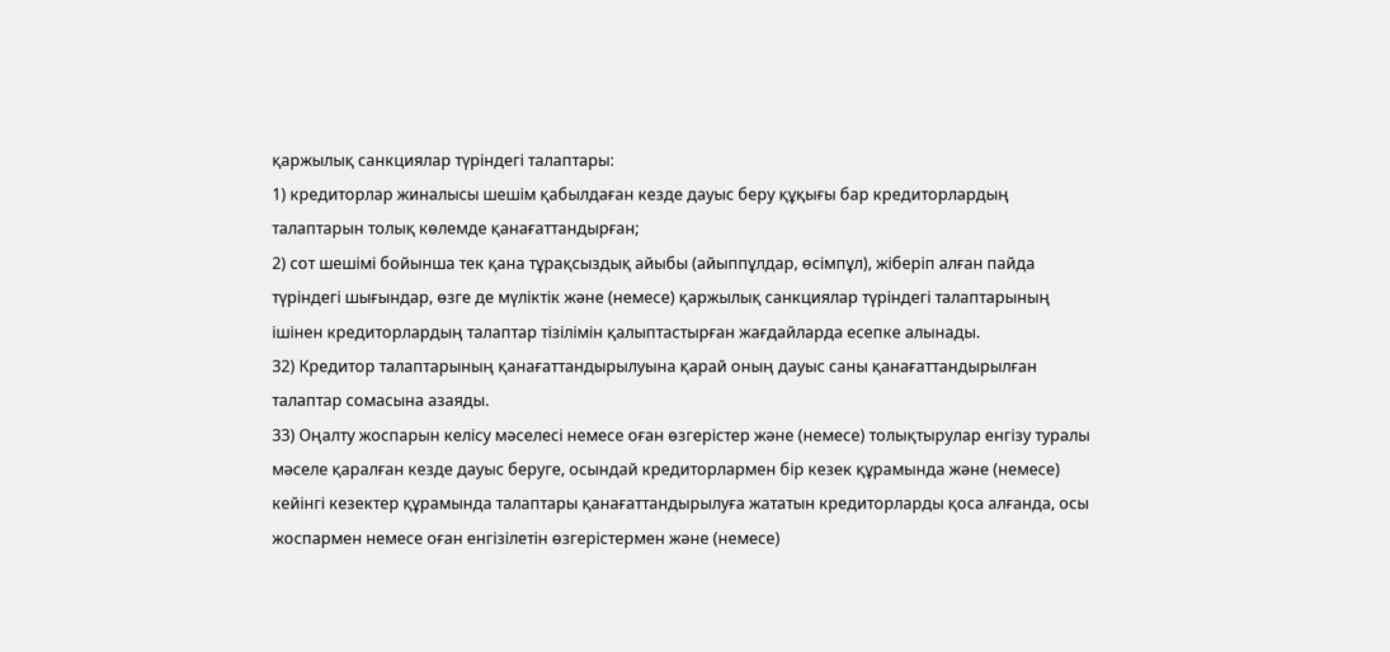қаржылық санкциялар түріндегі талаптары:
1) кредиторлар жиналысы шешім қабылдаған кезде дауыс беру құқығы бар кредиторлардың талаптарын толық көлемде қанағаттандырған;
2) сот шешімі бойынша тек қана тұрақсыздық айыбы (айыппұлдар, өсімпұл), жіберіп алған пайда түріндегі шығындар, өзге де мүліктік және (немесе) қаржылық санкциялар түріндегі талаптарының ішінен кредиторлардың талаптар тізілімін қалыптастырған жағдайларда есепке алынады.
32) Кредитор талаптарының қанағаттандырылуына қарай оның дауыс саны қанағаттандырылған талаптар сомасына азаяды.
33) Оңалту жоспарын келісу мәселесі немесе оған өзгерістер және (немесе) толықтырулар енгізу туралы мәселе қаралған кезде дауыс беруге, осындай кредиторлармен бір кезек құрамында және (немесе) кейінгі кезектер құрамында талаптары қанағаттандырылуға жататын кредиторларды қоса алғанда, осы жоспармен немесе оған енгізілетін өзгерістермен және (немесе)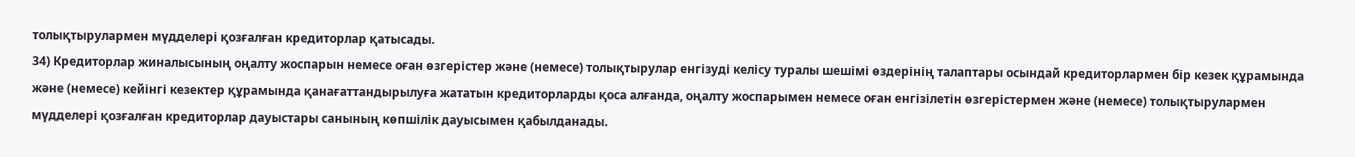толықтырулармен мүдделері қозғалған кредиторлар қатысады.
34) Кредиторлар жиналысының оңалту жоспарын немесе оған өзгерістер және (немесе) толықтырулар енгізуді келісу туралы шешімі өздерінің талаптары осындай кредиторлармен бір кезек құрамында және (немесе) кейінгі кезектер құрамында қанағаттандырылуға жататын кредиторларды қоса алғанда, оңалту жоспарымен немесе оған енгізілетін өзгерістермен және (немесе) толықтырулармен мүдделері қозғалған кредиторлар дауыстары санының көпшілік дауысымен қабылданады.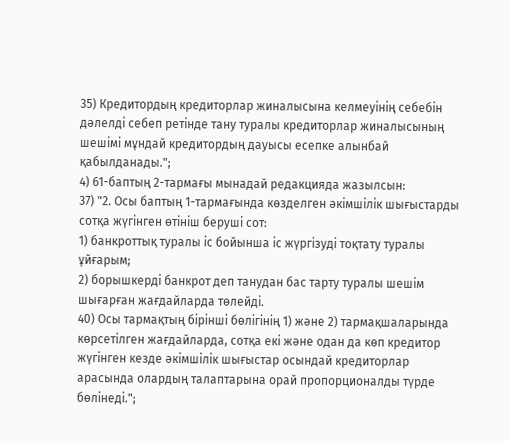35) Кредитордың кредиторлар жиналысына келмеуінің себебін дәлелді себеп ретінде тану туралы кредиторлар жиналысының шешімі мұндай кредитордың дауысы есепке алынбай қабылданады.";
4) 61-баптың 2-тармағы мынадай редакцияда жазылсын:
37) "2. Осы баптың 1-тармағында көзделген әкімшілік шығыстарды сотқа жүгінген өтініш беруші сот:
1) банкроттық туралы іс бойынша іс жүргізуді тоқтату туралы ұйғарым;
2) борышкерді банкрот деп танудан бас тарту туралы шешім шығарған жағдайларда төлейді.
40) Осы тармақтың бірінші бөлігінің 1) және 2) тармақшаларында көрсетілген жағдайларда, сотқа екі және одан да көп кредитор жүгінген кезде әкімшілік шығыстар осындай кредиторлар арасында олардың талаптарына орай пропорционалды түрде бөлiнедi.";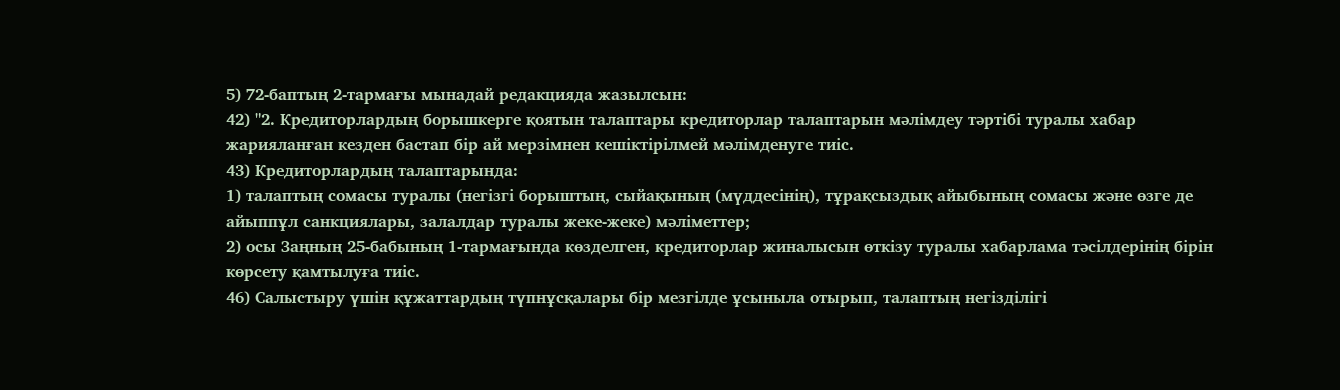5) 72-баптың 2-тармағы мынадай редакцияда жазылсын:
42) "2. Кредиторлардың борышкерге қоятын талаптары кредиторлар талаптарын мәлімдеу тәртібі туралы хабар жарияланған кезден бастап бір ай мерзімнен кешіктірілмей мәлімденуге тиіс.
43) Кредиторлардың талаптарында:
1) талаптың сомасы туралы (негізгі борыштың, сыйақының (мүддесінің), тұрақсыздық айыбының сомасы және өзге де айыппұл санкциялары, залалдар туралы жеке-жеке) мәліметтер;
2) осы Заңның 25-бабының 1-тармағында көзделген, кредиторлар жиналысын өткізу туралы хабарлама тәсілдерінің бірін көрсету қамтылуға тиіс.
46) Салыстыру үшін құжаттардың түпнұсқалары бір мезгілде ұсыныла отырып, талаптың негізділігі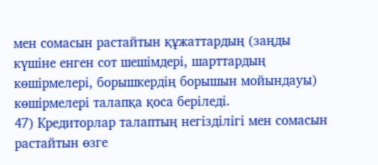мен сомасын растайтын құжаттардың (заңды күшіне енген сот шешімдері, шарттардың көшірмелері, борышкердің борышын мойындауы) көшірмелері талапқа қоса беріледі.
47) Кредиторлар талаптың негізділігі мен сомасын растайтын өзге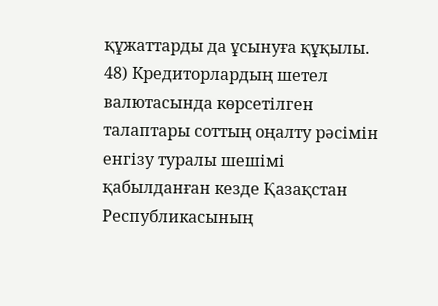құжаттарды да ұсынуға құқылы.
48) Кредиторлардың шетел валютасында көрсетілген талаптары соттың оңалту рәсімін енгізу туралы шешімі қабылданған кезде Қазақстан Республикасының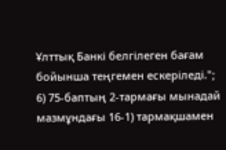Ұлттық Банкі белгілеген бағам бойынша теңгемен ескеріледі.";
6) 75-баптың 2-тармағы мынадай мазмұндағы 16-1) тармақшамен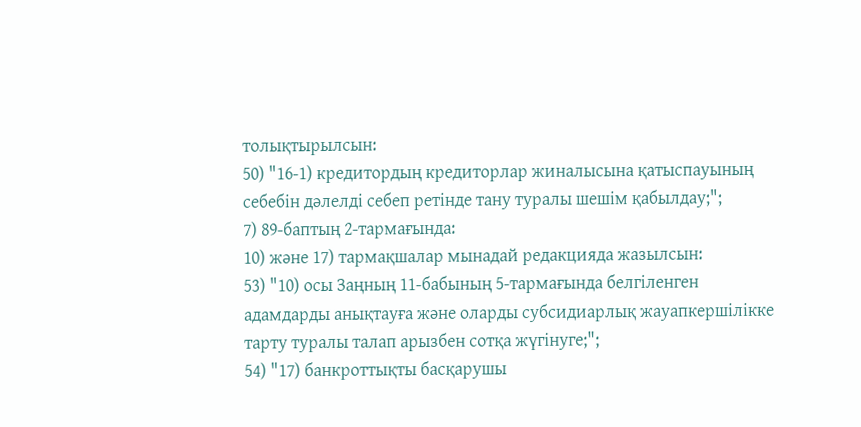толықтырылсын:
50) "16-1) кредитордың кредиторлар жиналысына қатыспауының себебін дәлелді себеп ретінде тану туралы шешім қабылдау;";
7) 89-баптың 2-тармағында:
10) және 17) тармақшалар мынадай редакцияда жазылсын:
53) "10) осы Заңның 11-бабының 5-тармағында белгіленген адамдарды анықтауға және оларды субсидиарлық жауапкершілікке тарту туралы талап арызбен сотқа жүгінуге;";
54) "17) банкроттықты басқарушы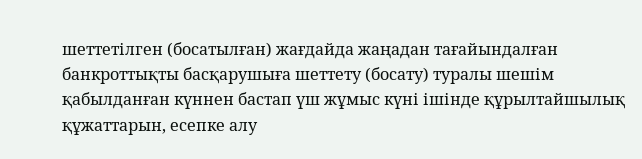шеттетілген (босатылған) жағдайда жаңадан тағайындалған банкроттықты басқарушыға шеттету (босату) туралы шешім қабылданған күннен бастап үш жұмыс күні ішінде құрылтайшылық құжаттарын, есепке алу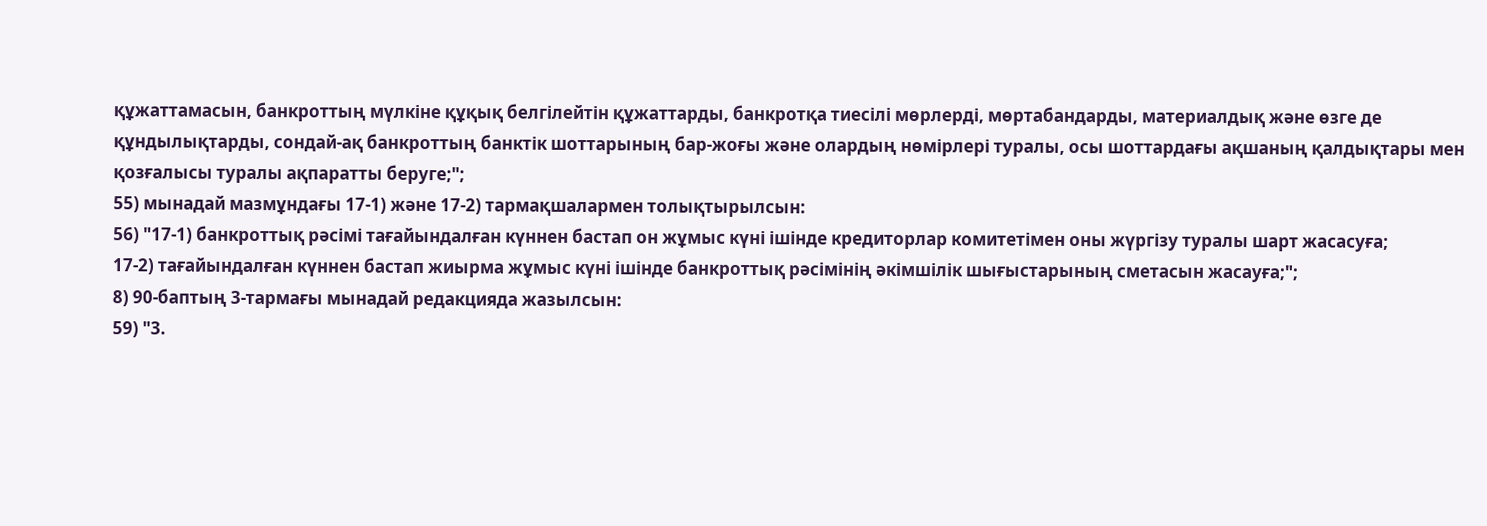құжаттамасын, банкроттың мүлкіне құқық белгілейтін құжаттарды, банкротқа тиесілі мөрлерді, мөртабандарды, материалдық және өзге де құндылықтарды, сондай-ақ банкроттың банктік шоттарының бар-жоғы және олардың нөмірлері туралы, осы шоттардағы ақшаның қалдықтары мен қозғалысы туралы ақпаратты беруге;";
55) мынадай мазмұндағы 17-1) және 17-2) тармақшалармен толықтырылсын:
56) "17-1) банкроттық рәсімі тағайындалған күннен бастап он жұмыс күні ішінде кредиторлар комитетімен оны жүргізу туралы шарт жасасуға;
17-2) тағайындалған күннен бастап жиырма жұмыс күні ішінде банкроттық рәсімінің әкімшілік шығыстарының сметасын жасауға;";
8) 90-баптың 3-тармағы мынадай редакцияда жазылсын:
59) "3.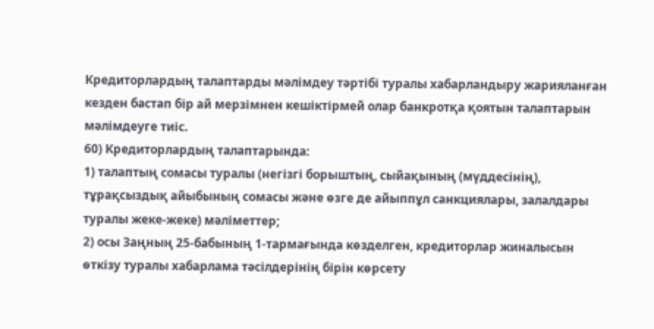Кредиторлардың талаптарды мәлімдеу тәртібі туралы хабарландыру жарияланған кезден бастап бір ай мерзімнен кешіктірмей олар банкротқа қоятын талаптарын мәлімдеуге тиіс.
60) Кредиторлардың талаптарында:
1) талаптың сомасы туралы (негізгі борыштың, сыйақының (мүддесінің), тұрақсыздық айыбының сомасы және өзге де айыппұл санкциялары, залалдары туралы жеке-жеке) мәліметтер;
2) осы Заңның 25-бабының 1-тармағында көзделген, кредиторлар жиналысын өткізу туралы хабарлама тәсілдерінің бірін көрсету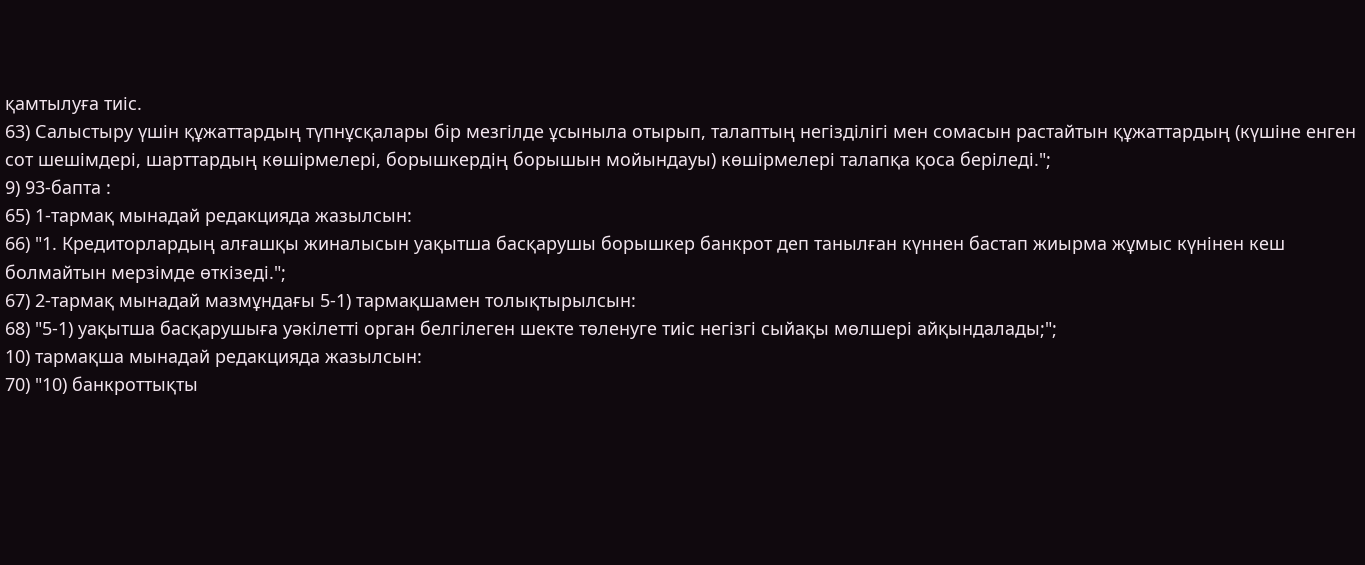қамтылуға тиіс.
63) Салыстыру үшін құжаттардың түпнұсқалары бір мезгілде ұсыныла отырып, талаптың негізділігі мен сомасын растайтын құжаттардың (күшіне енген сот шешімдері, шарттардың көшірмелері, борышкердің борышын мойындауы) көшірмелері талапқа қоса беріледі.";
9) 93-бапта :
65) 1-тармақ мынадай редакцияда жазылсын:
66) "1. Кредиторлардың алғашқы жиналысын уақытша басқарушы борышкер банкрот деп танылған күннен бастап жиырма жұмыс күнінен кеш болмайтын мерзімде өткізеді.";
67) 2-тармақ мынадай мазмұндағы 5-1) тармақшамен толықтырылсын:
68) "5-1) уақытша басқарушыға уәкілетті орган белгілеген шекте төленуге тиіс негізгі сыйақы мөлшері айқындалады;";
10) тармақша мынадай редакцияда жазылсын:
70) "10) банкроттықты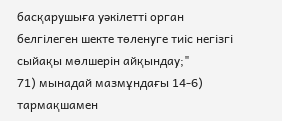басқарушыға уәкілетті орган белгілеген шекте төленуге тиіс негізгі сыйақы мөлшерін айқындау;"
71) мынадай мазмұндағы 14-6) тармақшамен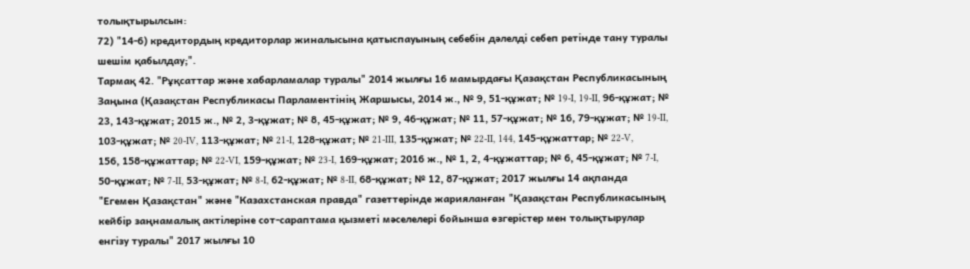толықтырылсын:
72) "14-6) кредитордың кредиторлар жиналысына қатыспауының себебін дәлелді себеп ретінде тану туралы шешім қабылдау;".
Тармақ 42. "Рұқсаттар және хабарламалар туралы" 2014 жылғы 16 мамырдағы Қазақстан Республикасының Заңына (Қазақстан Республикасы Парламентінің Жаршысы, 2014 ж., № 9, 51-құжат; № 19-I, 19-II, 96-құжат; № 23, 143-құжат; 2015 ж., № 2, 3-құжат; № 8, 45-құжат; № 9, 46-құжат; № 11, 57-құжат; № 16, 79-құжат; № 19-II, 103-құжат; № 20-IV, 113-құжат; № 21-I, 128-құжат; № 21-III, 135-құжат; № 22-II, 144, 145-құжаттар; № 22-V, 156, 158-құжаттар; № 22-VI, 159-құжат; № 23-I, 169-құжат; 2016 ж., № 1, 2, 4-құжаттар; № 6, 45-құжат; № 7-I, 50-құжат; № 7-II, 53-құжат; № 8-I, 62-құжат; № 8-II, 68-құжат; № 12, 87-құжат; 2017 жылғы 14 ақпанда "Егемен Қазақстан" және "Казахстанская правда" газеттерінде жарияланған "Қазақстан Республикасының кейбір заңнамалық актілеріне сот-сараптама қызметі мәселелері бойынша өзгерістер мен толықтырулар енгізу туралы" 2017 жылғы 10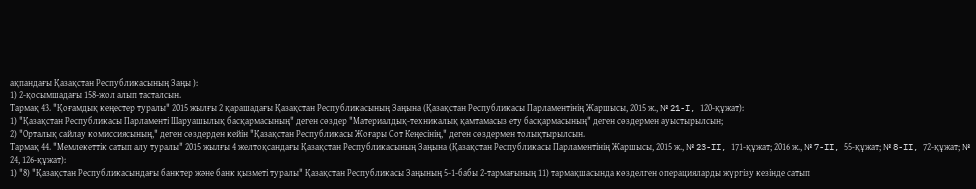ақпандағы Қазақстан Республикасының Заңы ):
1) 2-қосымшадағы 158-жол алып тасталсын.
Тармақ 43. "Қоғамдық кеңестер туралы" 2015 жылғы 2 қарашадағы Қазақстан Республикасының Заңына (Қазақстан Республикасы Парламентінің Жаршысы, 2015 ж., № 21-I, 120-құжат):
1) "Қазақстан Республикасы Парламенті Шаруашылық басқармасының" деген сөздер "Материалдық-техникалық қамтамасыз ету басқармасының" деген сөздермен ауыстырылсын;
2) "Орталық сайлау комиссиясының," деген сөздерден кейін "Қазақстан Республикасы Жоғары Сот Кеңесінің," деген сөздермен толықтырылсын.
Тармақ 44. "Мемлекеттiк сатып алу туралы" 2015 жылғы 4 желтоқсандағы Қазақстан Республикасының Заңына (Қазақстан Республикасы Парламентінің Жаршысы, 2015 ж., № 23-II, 171-құжат; 2016 ж., № 7-II, 55-құжат; № 8-II, 72-құжат; № 24, 126-құжат):
1) "8) "Қазақстан Республикасындағы банктер және банк қызметі туралы" Қазақстан Республикасы Заңының 5-1-бабы 2-тармағының 11) тармақшасында көзделген операцияларды жүргізу кезінде сатып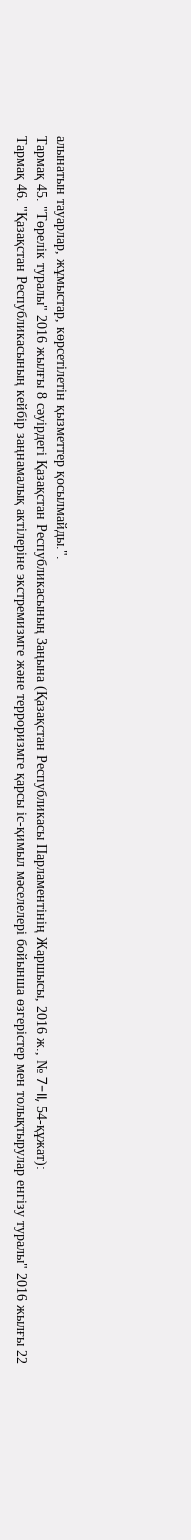алынатын тауарлар, жұмыстар, көрсетілетін қызметтер қосылмайды.".
Тармақ 45. "Төрелік туралы" 2016 жылғы 8 сәуірдегі Қазақстан Республикасының Заңына (Қазақстан Республикасы Парламентінің Жаршысы, 2016 ж., № 7-II, 54-құжат):
Тармақ 46. "Қазақстан Республикасының кейбір заңнамалық актілеріне экстремизмге және терроризмге қарсы іс-қимыл мәселелері бойынша өзгерістер мен толықтырулар енгізу туралы" 2016 жылғы 22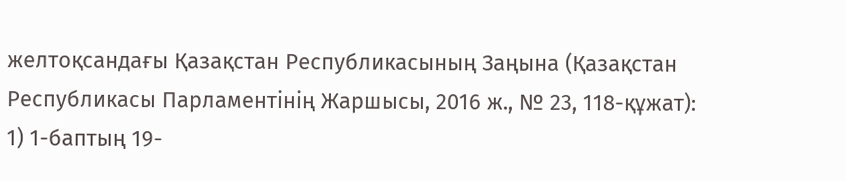желтоқсандағы Қазақстан Республикасының Заңына (Қазақстан Республикасы Парламентінің Жаршысы, 2016 ж., № 23, 118-құжат):
1) 1-баптың 19-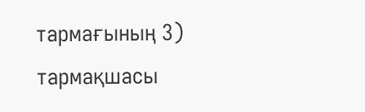тармағының 3) тармақшасы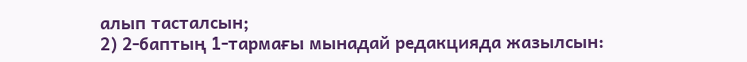алып тасталсын;
2) 2-баптың 1-тармағы мынадай редакцияда жазылсын: